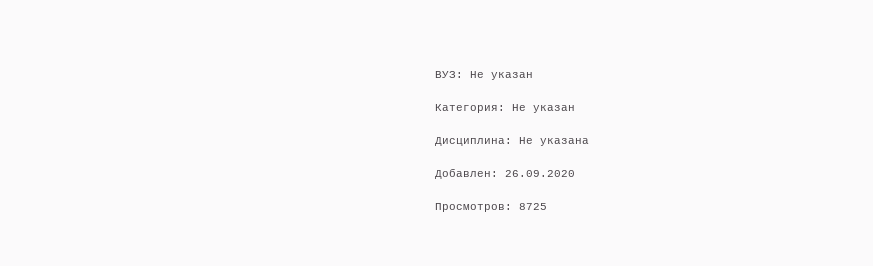ВУЗ: Не указан

Категория: Не указан

Дисциплина: Не указана

Добавлен: 26.09.2020

Просмотров: 8725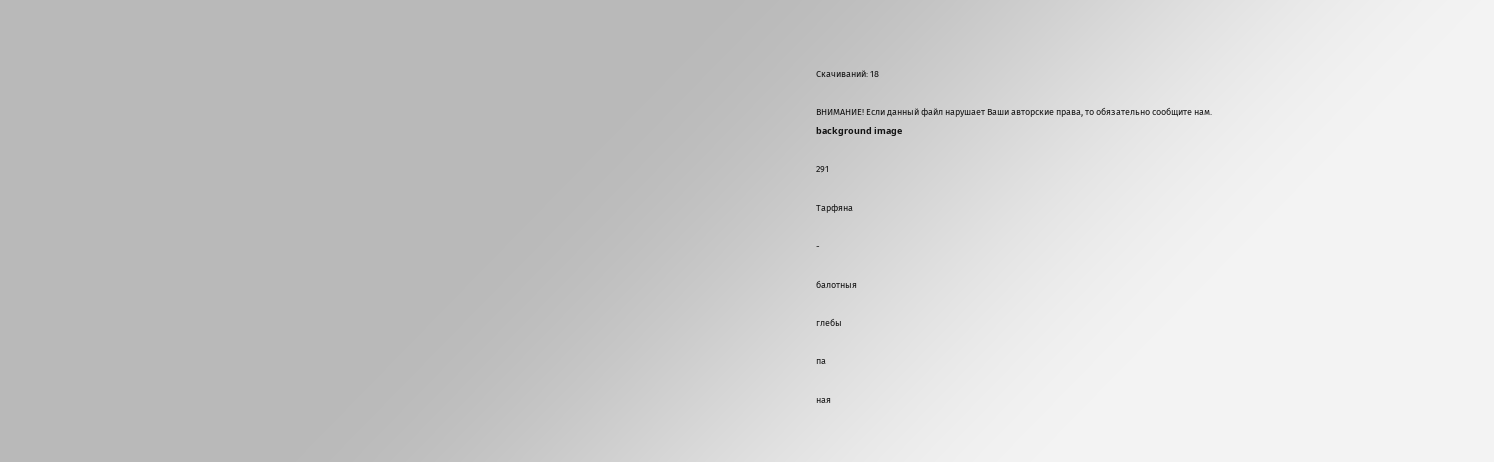Скачиваний: 18

ВНИМАНИЕ! Если данный файл нарушает Ваши авторские права, то обязательно сообщите нам.
background image

291

Тарфяна

-

балотныя

глебы

па

ная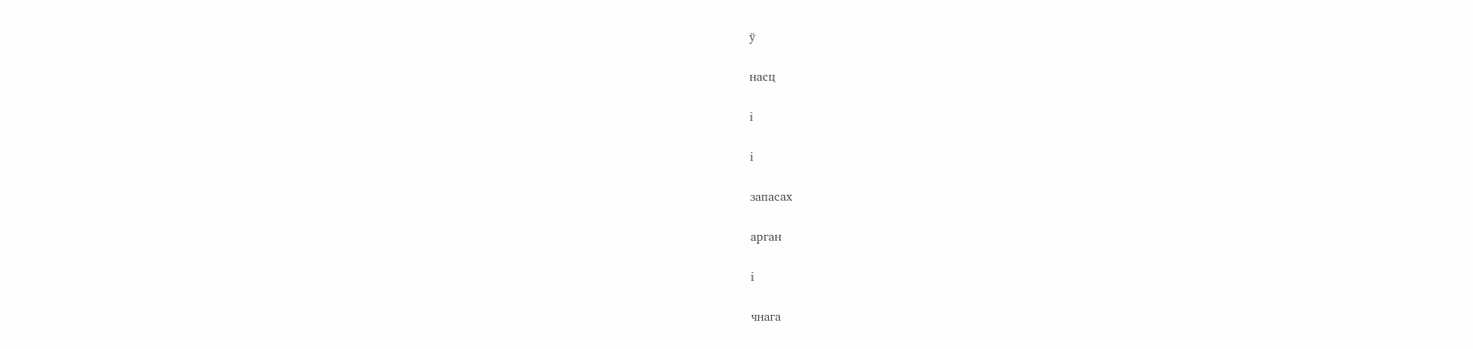ў

насц

і

і

запасах

арган

і

чнага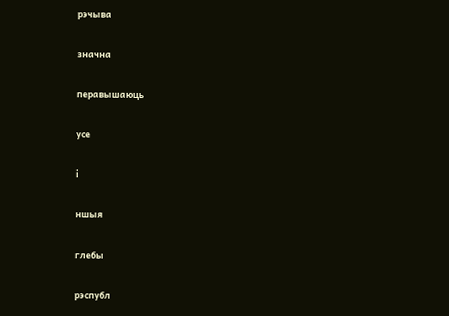рэчыва

значна

перавышаюць

усе

і

ншыя

глебы

рэспубл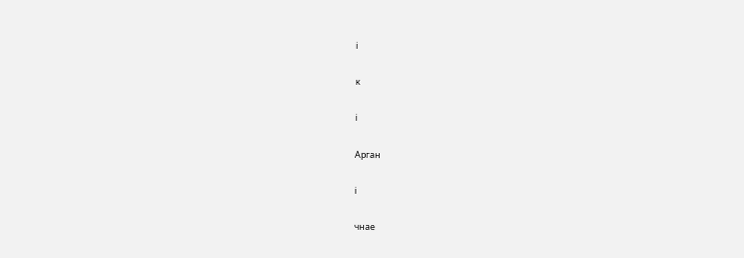і

к

і

Арган

і

чнае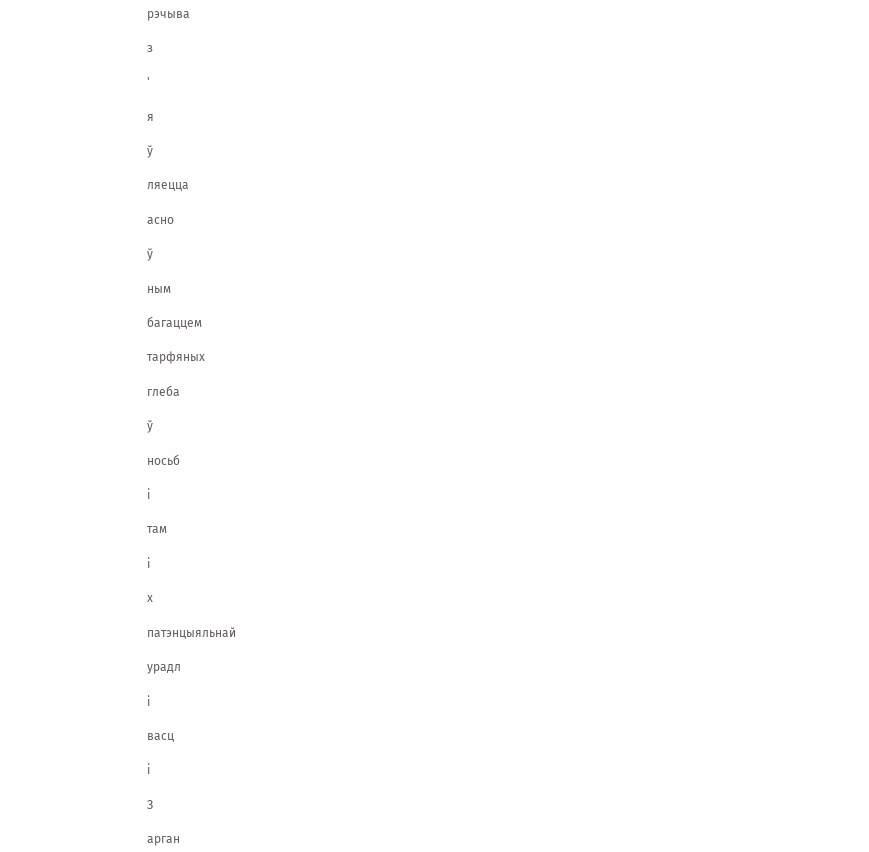рэчыва

з

'

я

ў

ляецца

асно

ў

ным

багаццем

тарфяных

глеба

ў

носьб

і

там

і

х

патэнцыяльнай

урадл

і

васц

і

З

арган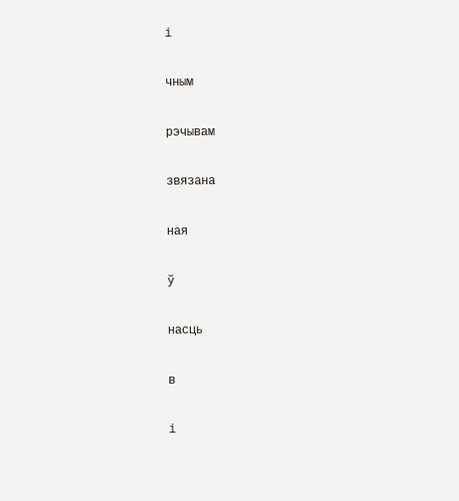і

чным

рэчывам

звязана

ная

ў

насць

в

і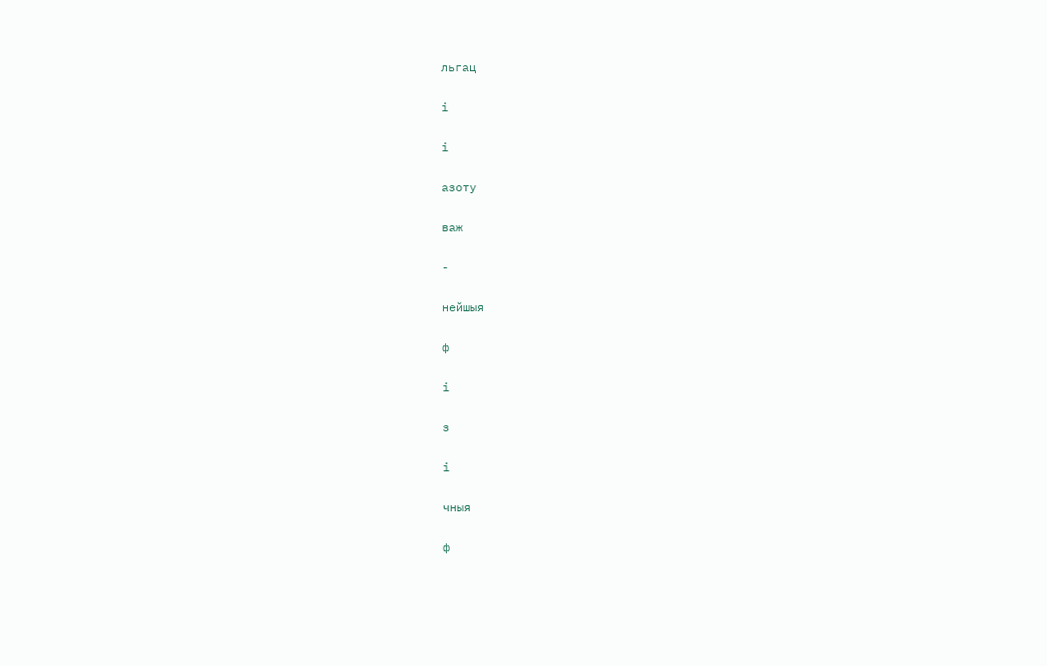льгац

і

і

азоту

важ

-

нейшыя

ф

і

з

і

чныя

ф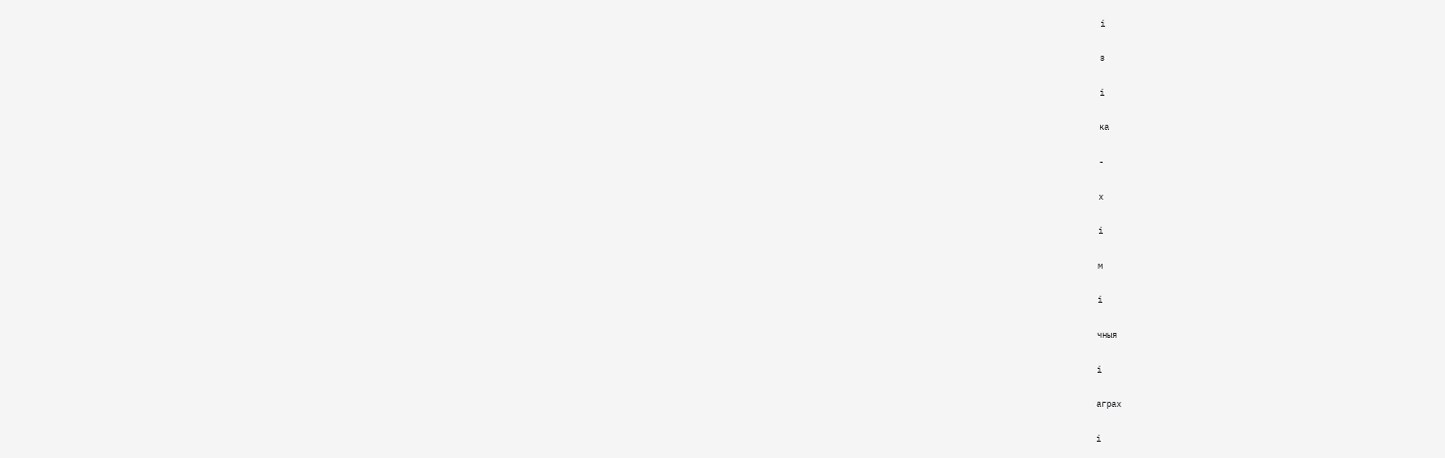і

з

і

ка

-

х

і

м

і

чныя

і

аграх

і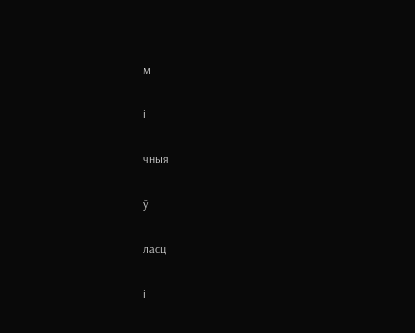м

і

чныя

ў

ласц

і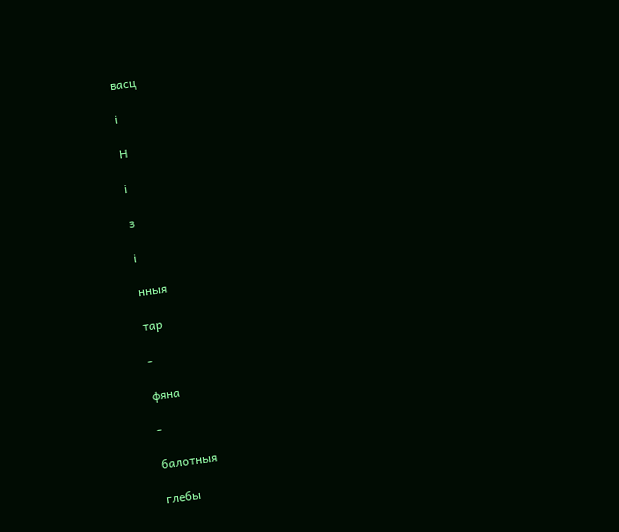васц

і

Н

і

з

і

нныя

тар

-

фяна

-

балотныя

глебы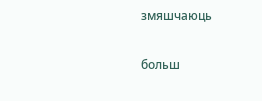змяшчаюць

больш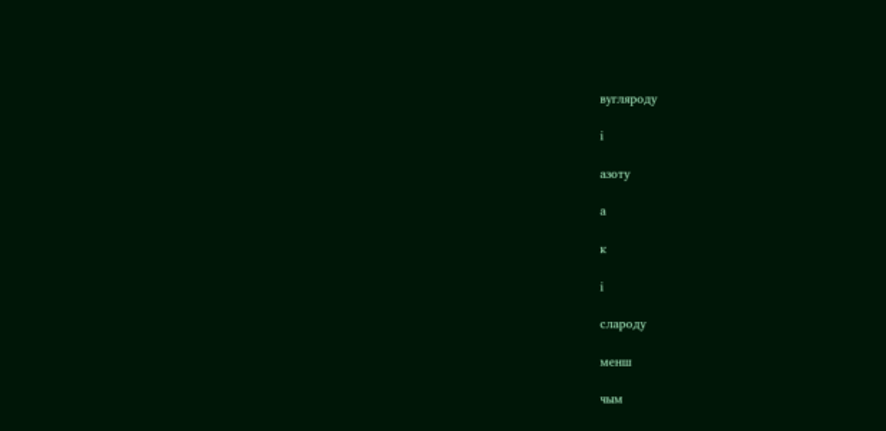вугляроду

і

азоту

а

к

і

слароду

менш

чым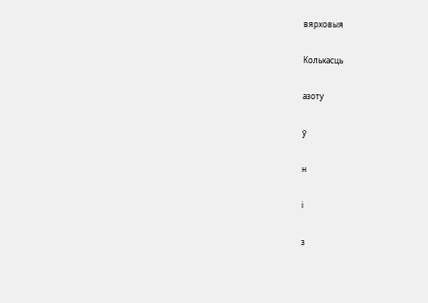вярховыя

Колькасць

азоту

ў

н

і

з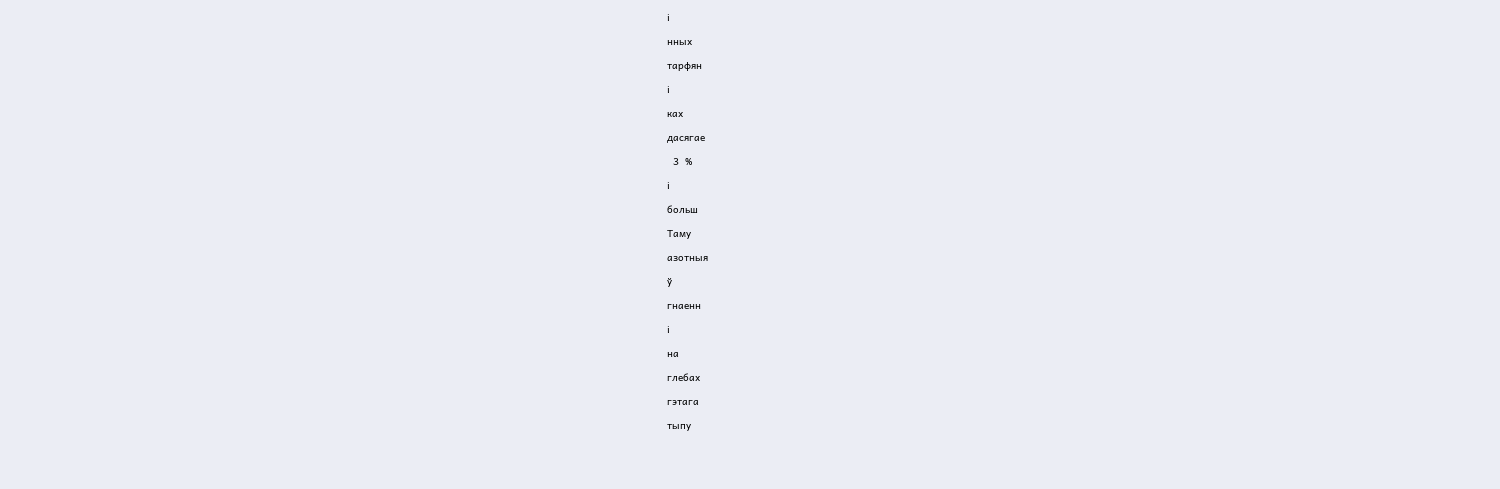і

нных

тарфян

і

ках

дасягае

  3  %

і

больш

Таму

азотныя

ў

гнаенн

і

на

глебах

гэтага

тыпу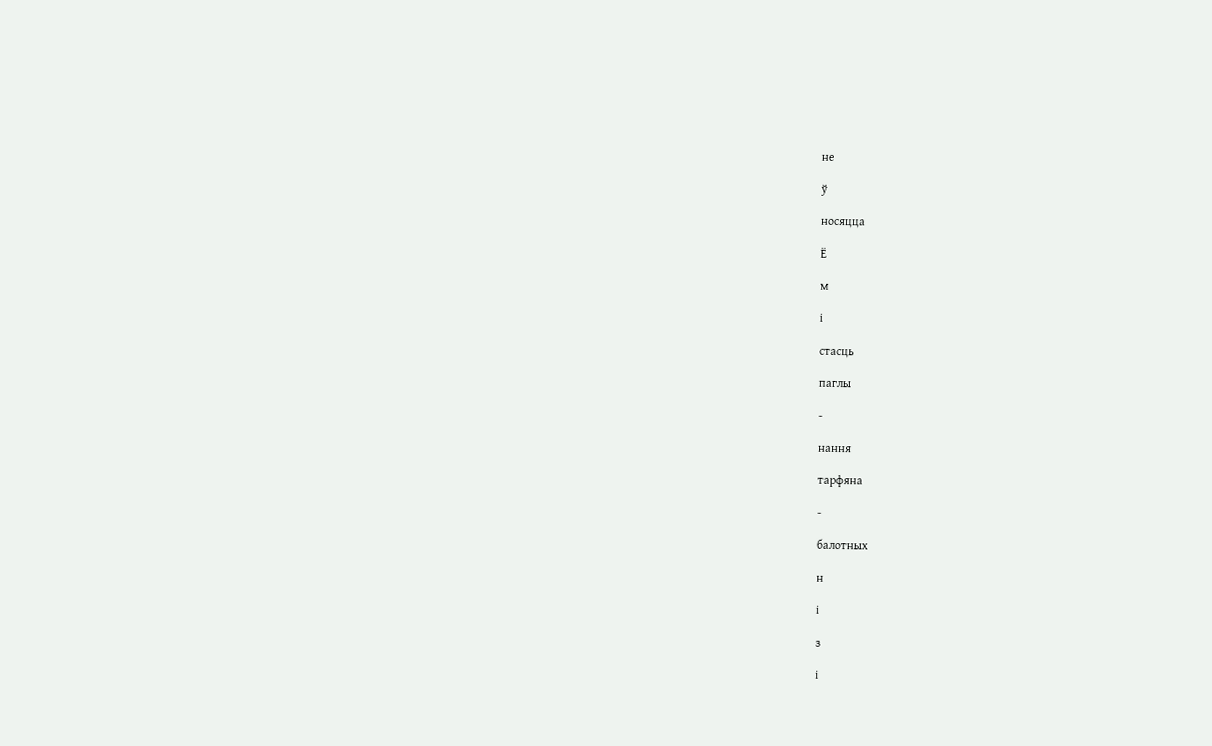не

ў

носяцца

Ё

м

і

стасць

паглы

-

нання

тарфяна

-

балотных

н

і

з

і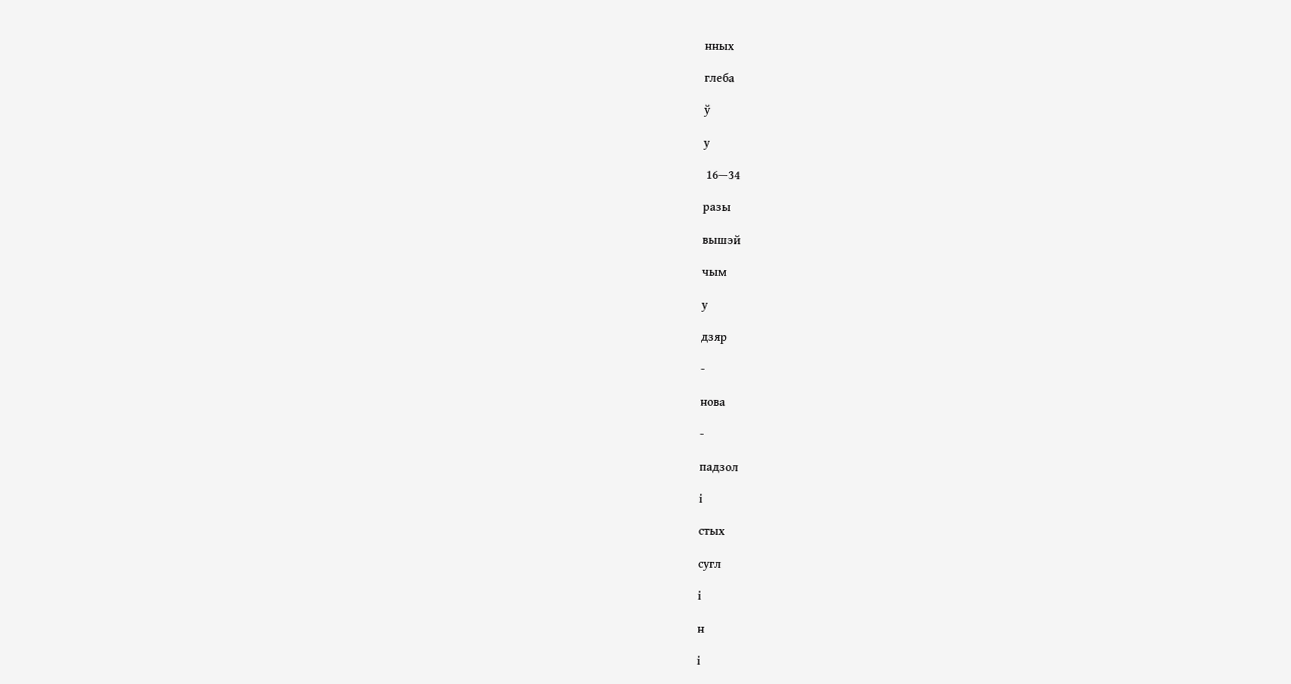нных

глеба

ў

у

 16—34

разы

вышэй

чым

у

дзяр

-

нова

-

падзол

і

стых

сугл

і

н

і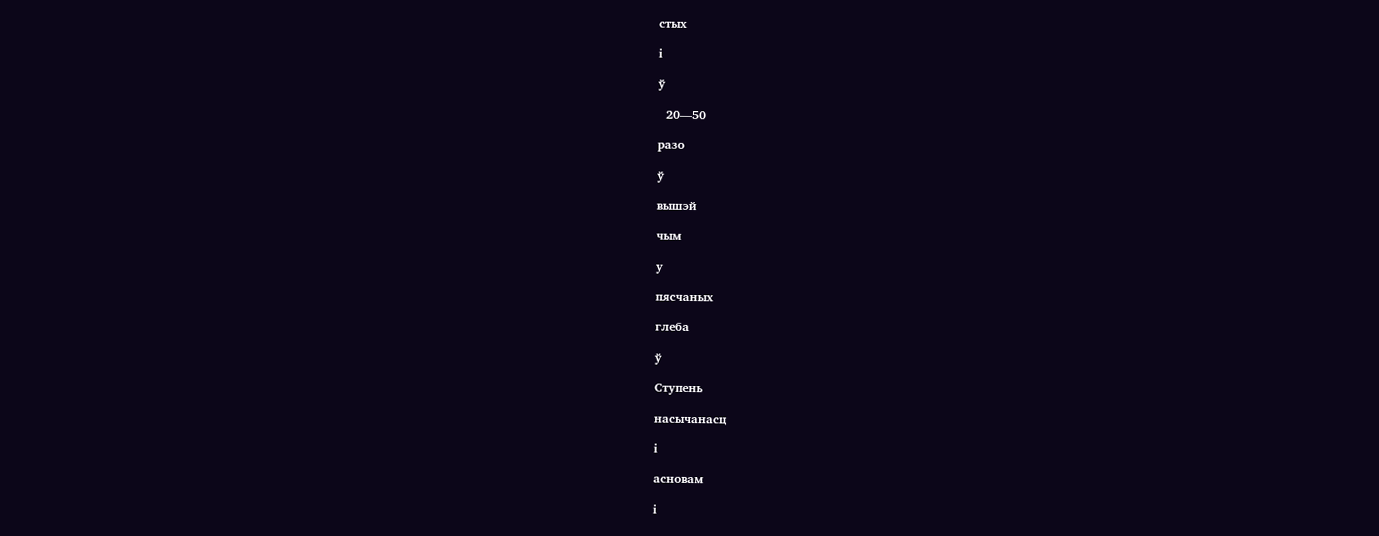стых

і

ў

  20—50

разо

ў

вышэй

чым

у

пясчаных

глеба

ў

Ступень

насычанасц

і

асновам

і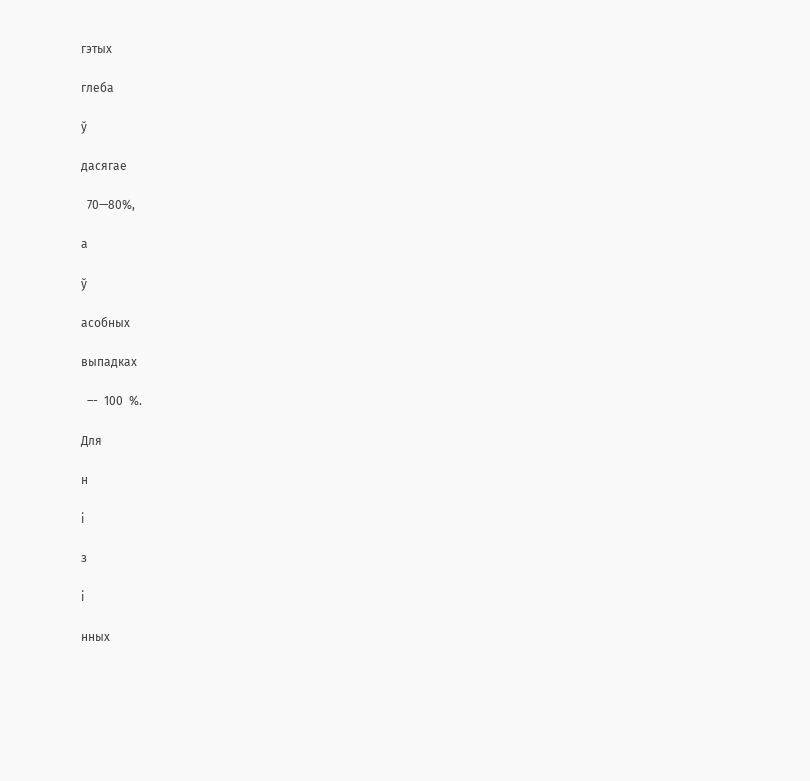гэтых

глеба

ў

дасягае

  70—80%,

а

ў

асобных

выпадках

  –-  100  %.

Для

н

і

з

і

нных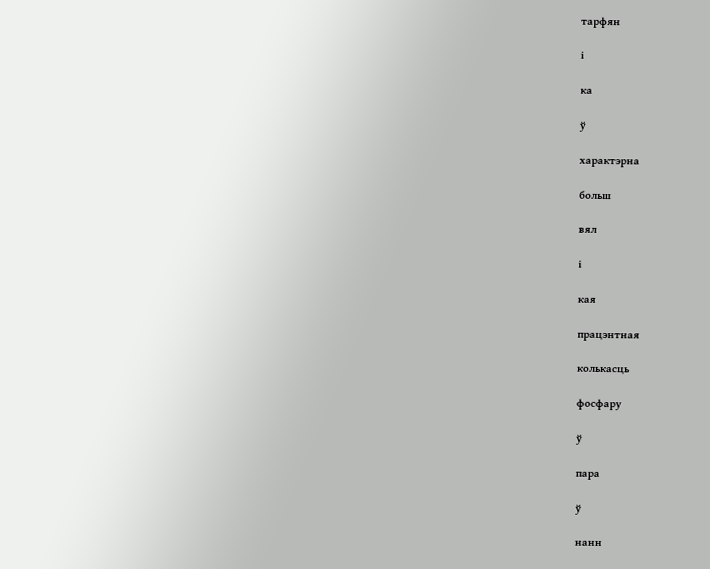тарфян

і

ка

ў

характэрна

больш

вял

і

кая

працэнтная

колькасць

фосфару

ў

пара

ў

нанн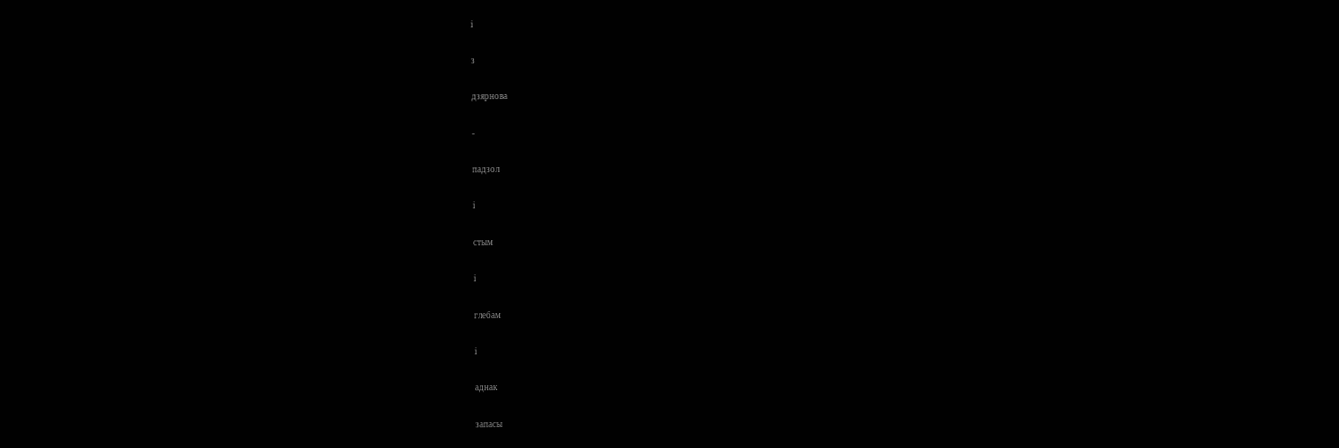і

з

дзярнова

-

падзол

і

стым

і

глебам

і

аднак

запасы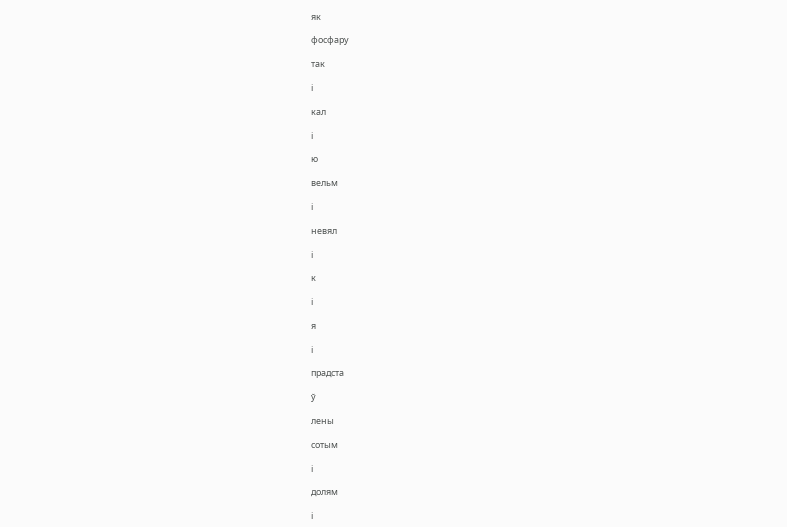як

фосфару

так

і

кал

і

ю

вельм

і

невял

і

к

і

я

і

прадста

ў

лены

сотым

і

долям

і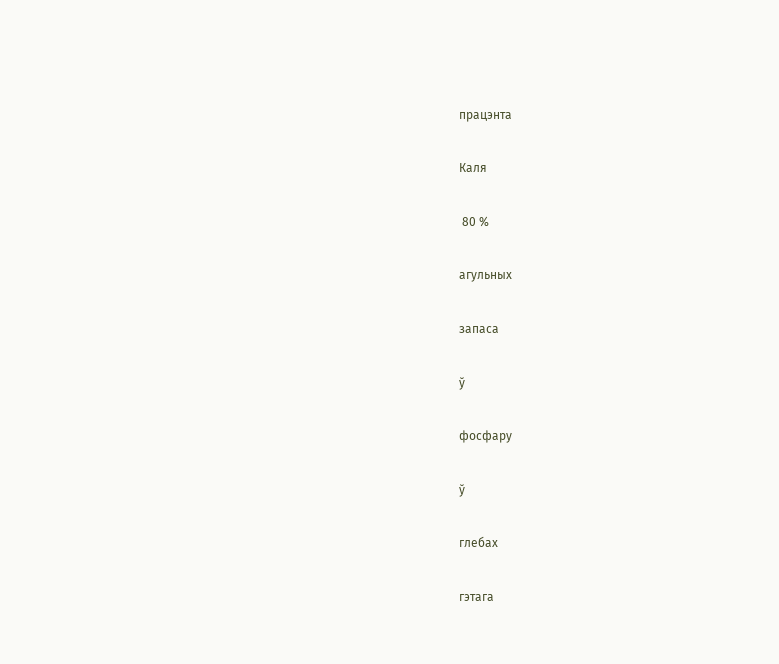працэнта

Каля

 80 %

агульных

запаса

ў

фосфару

ў

глебах

гэтага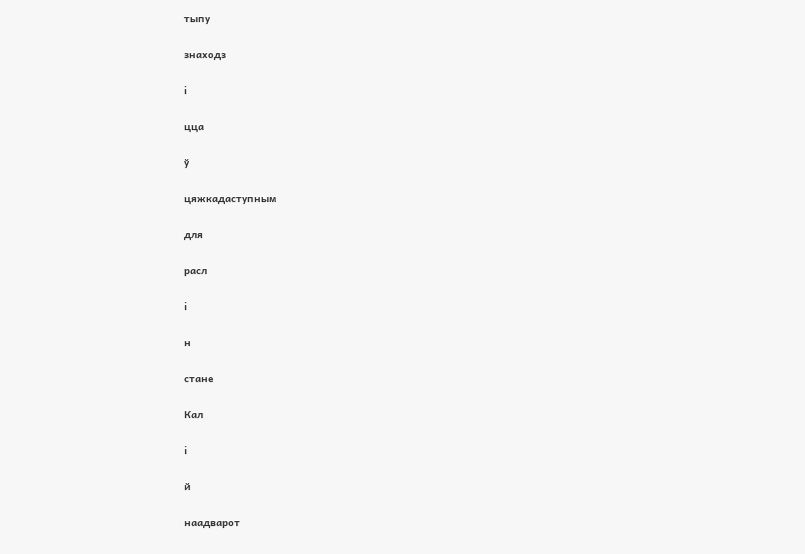тыпу

знаходз

і

цца

ў

цяжкадаступным

для

расл

і

н

стане

Кал

і

й

наадварот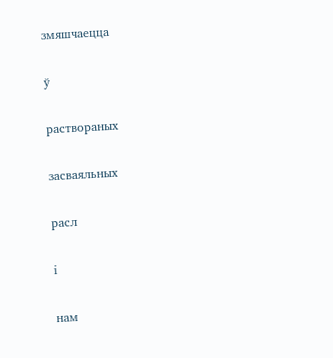змяшчаецца

ў

раствораных

засваяльных

расл

і

нам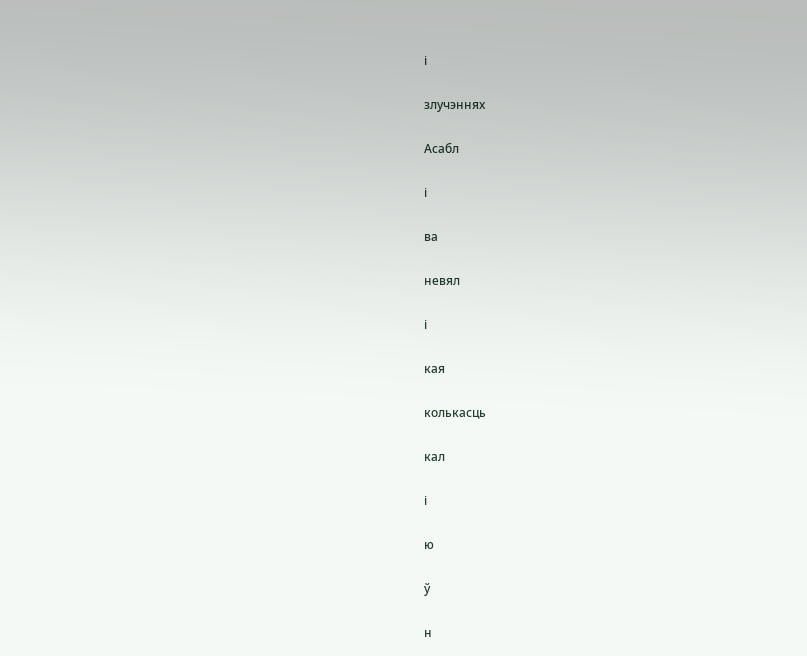і

злучэннях

Асабл

і

ва

невял

і

кая

колькасць

кал

і

ю

ў

н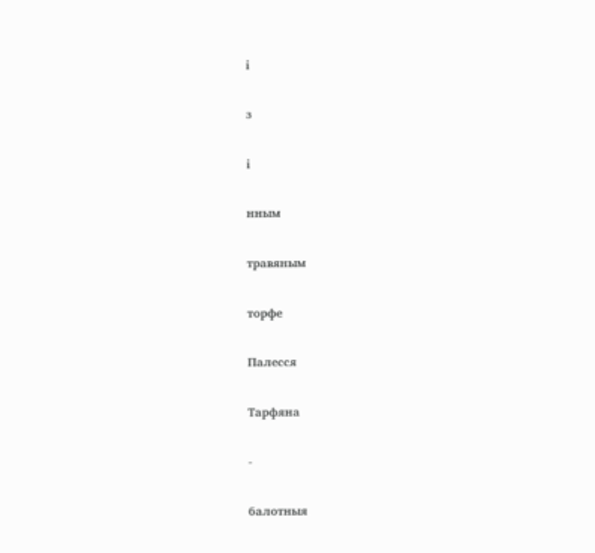і

з

і

нным

травяным

торфе

Палесся

Тарфяна

-

балотныя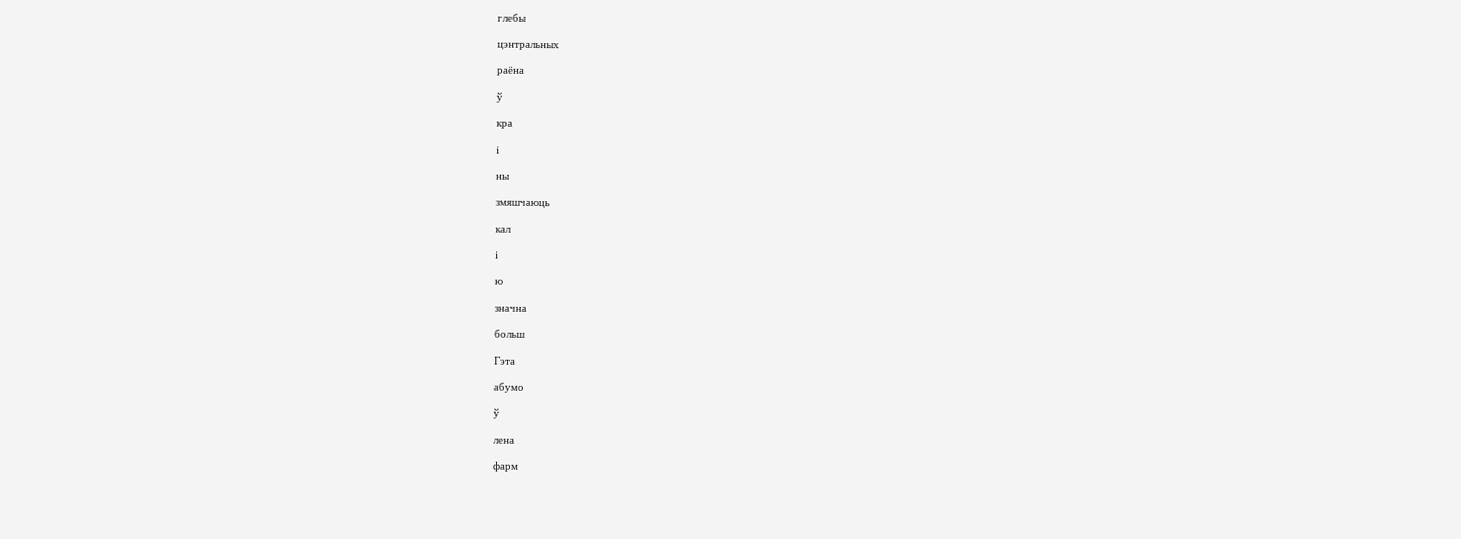глебы

цэнтральных

раёна

ў

кра

і

ны

змяшчаюць

кал

і

ю

значна

больш

Гэта

абумо

ў

лена

фарм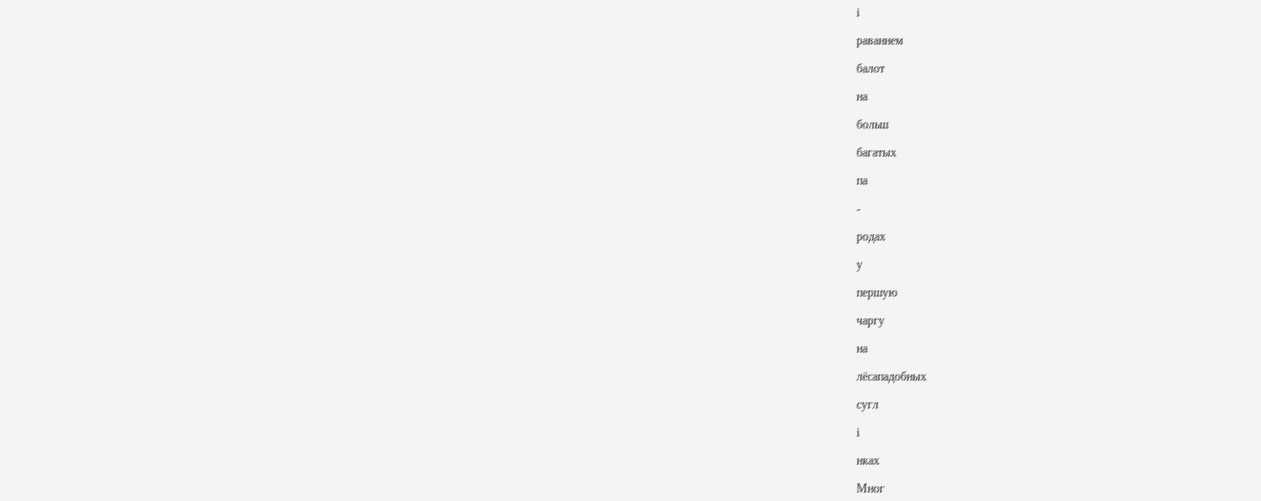і

раваннем

балот

на

больш

багатых

па

-

родах

у

першую

чаргу

на

лёсападобных

сугл

і

нках

Мног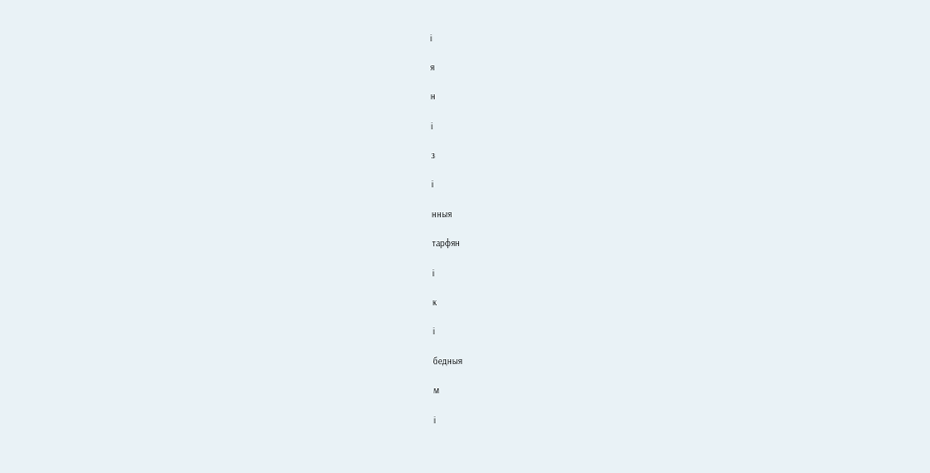і

я

н

і

з

і

нныя

тарфян

і

к

і

бедныя

м

і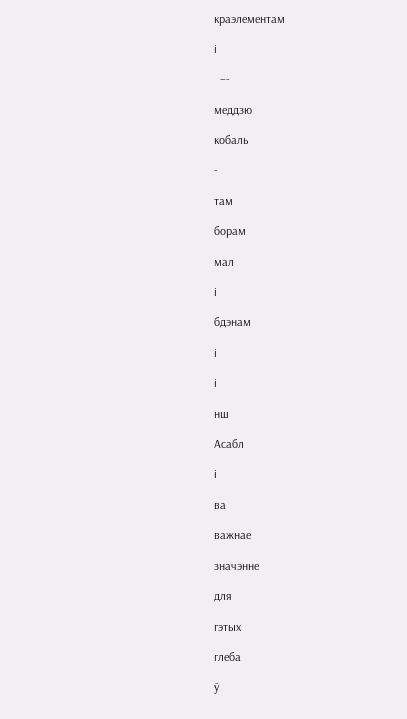краэлементам

і

  –-

меддзю

кобаль

-

там

борам

мал

і

бдэнам

і

і

нш

Асабл

і

ва

важнае

значэнне

для

гэтых

глеба

ў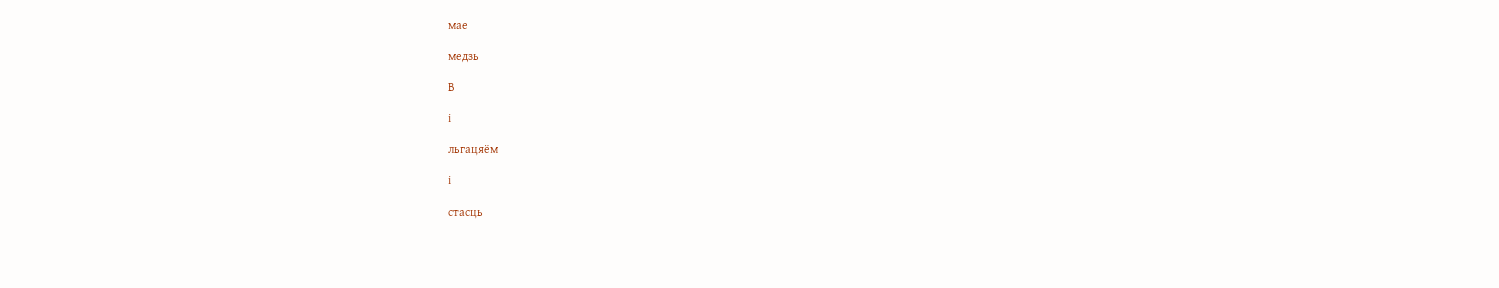мае

медзь

В

і

льгацяём

і

стасць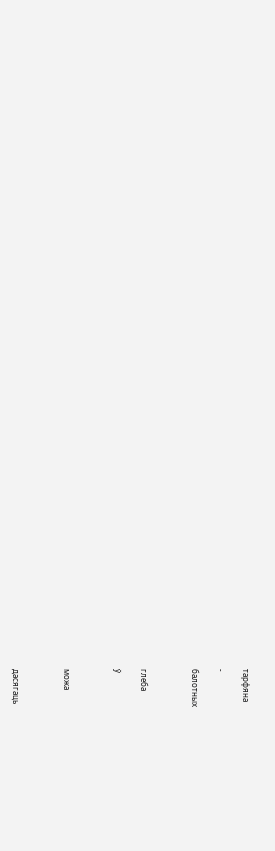тарфяна

-

балотных



глеба

ў



можа



дасягаць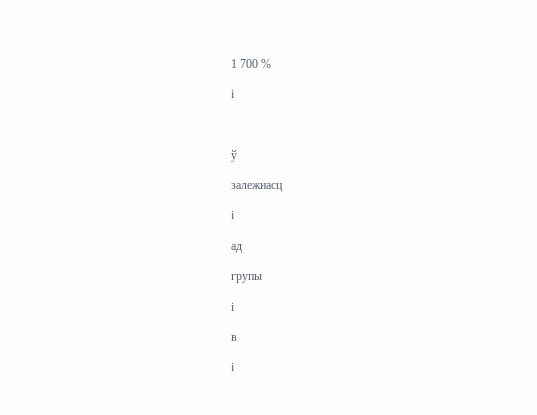1 700 %

і



ў

залежнасц

і

ад

групы

і

в

і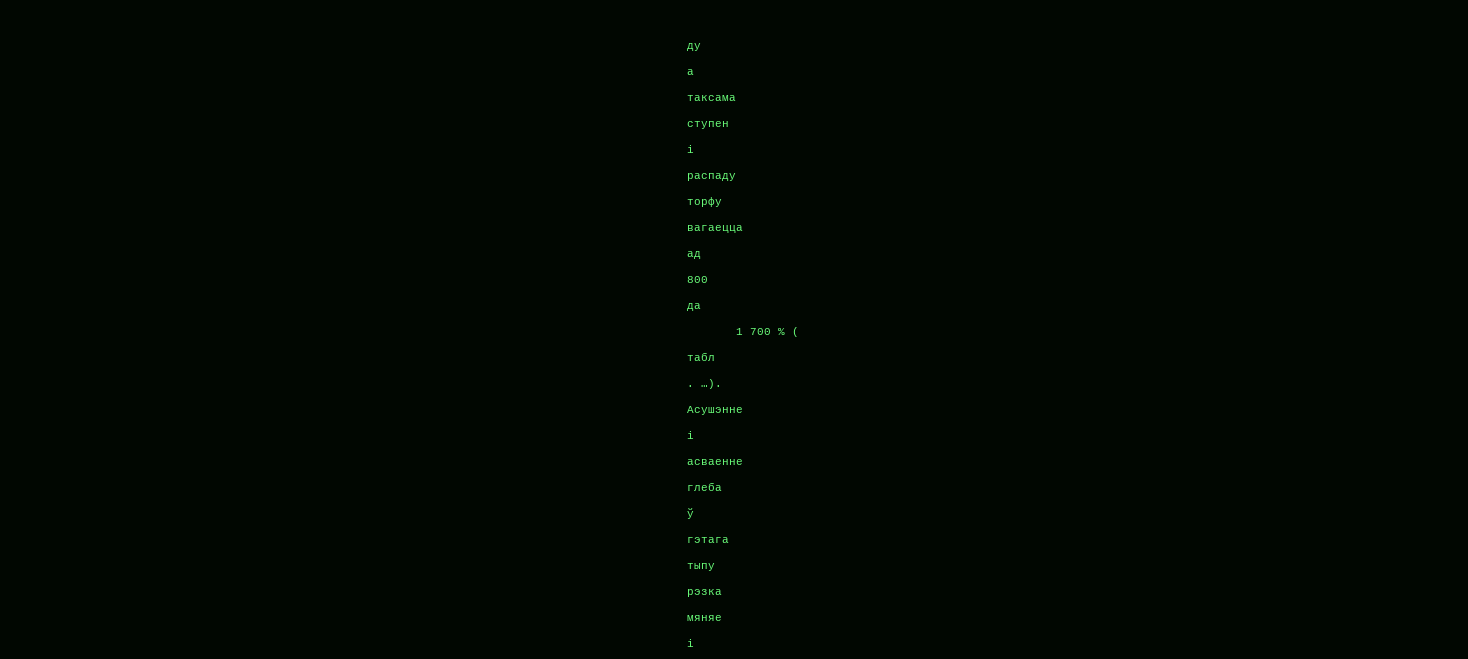ду

а

таксама

ступен

і

распаду

торфу

вагаецца

ад

800

да

       1 700 % (

табл

. …).

Асушэнне

і

асваенне

глеба

ў

гэтага

тыпу

рэзка

мяняе

і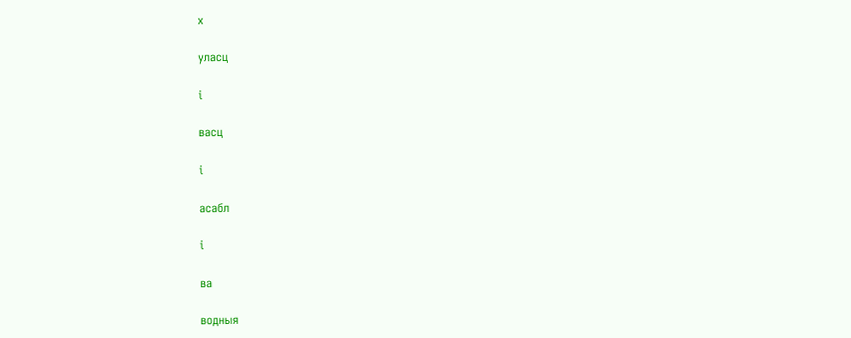х

уласц

і

васц

і

асабл

і

ва

водныя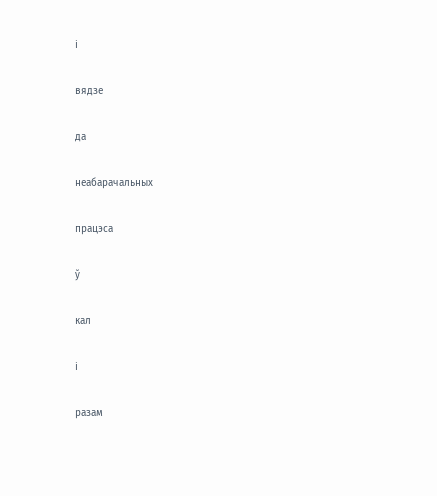і

вядзе

да

неабарачальных

працэса

ў

кал

і

разам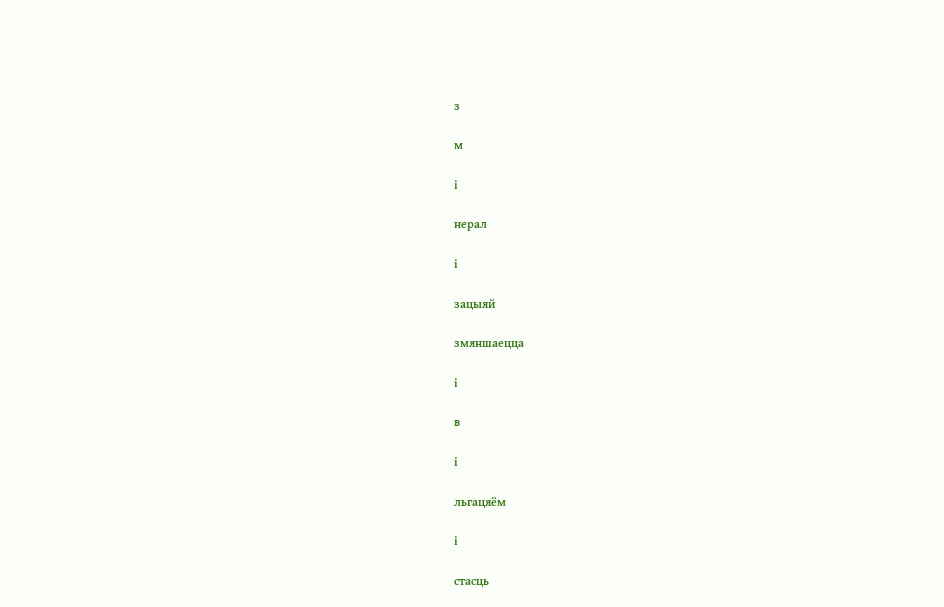з

м

і

нерал

і

зацыяй

змяншаецца

і

в

і

льгацяём

і

стасць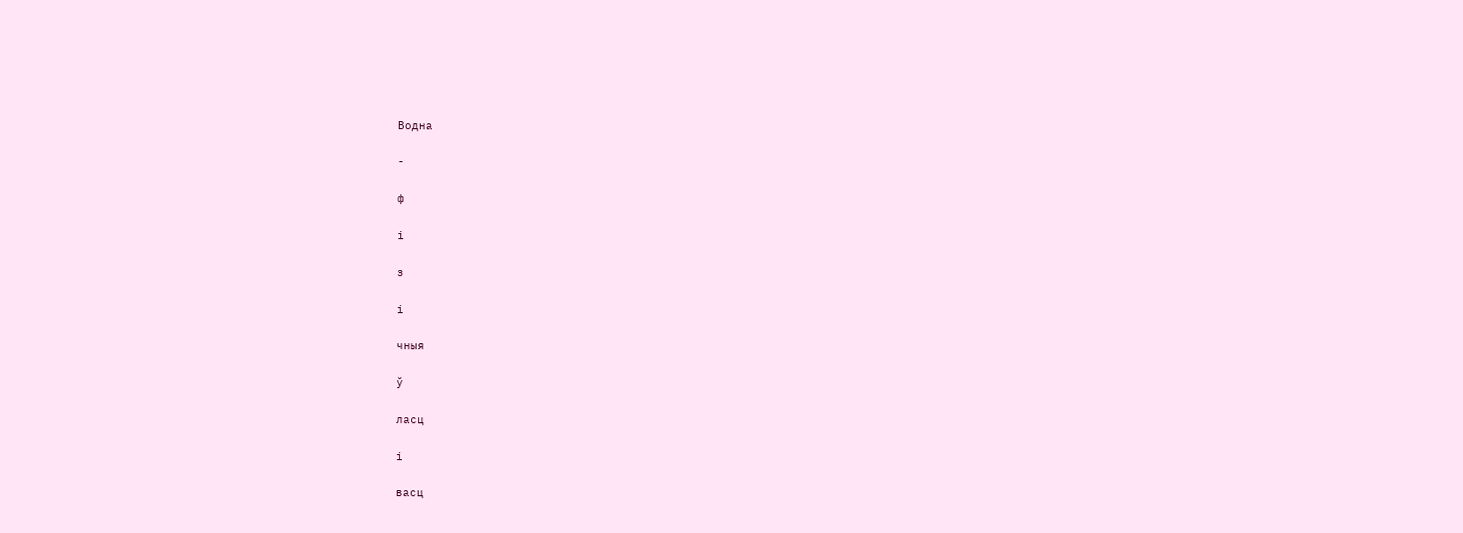Водна

-

ф

і

з

і

чныя

ў

ласц

і

васц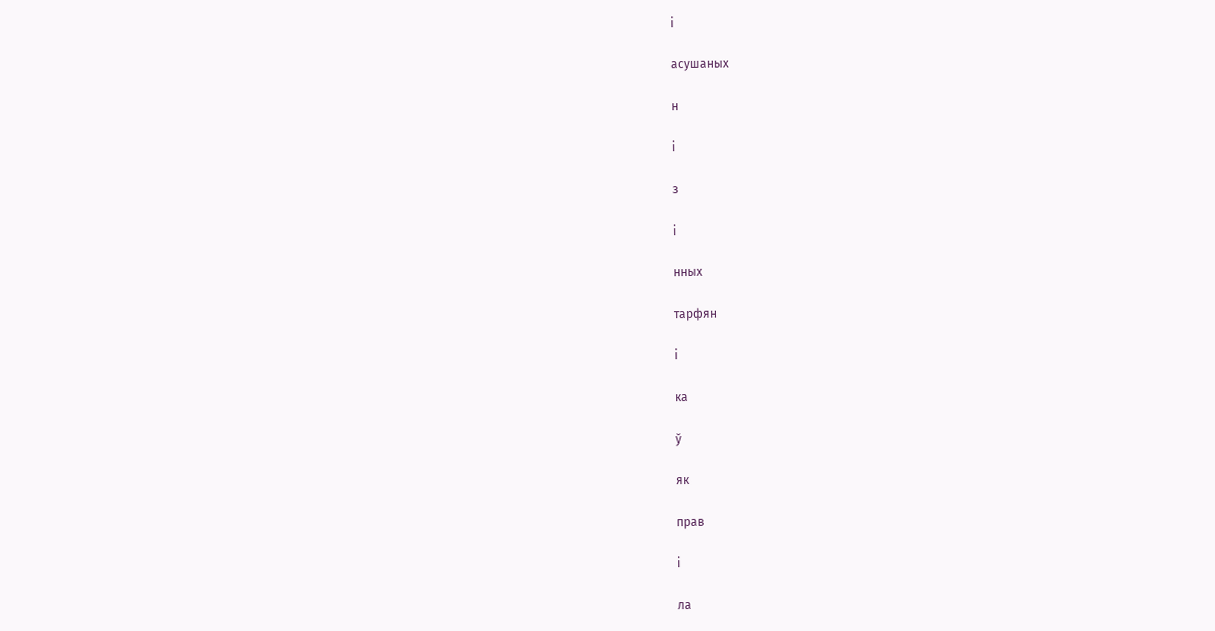і

асушаных

н

і

з

і

нных

тарфян

і

ка

ў

як

прав

і

ла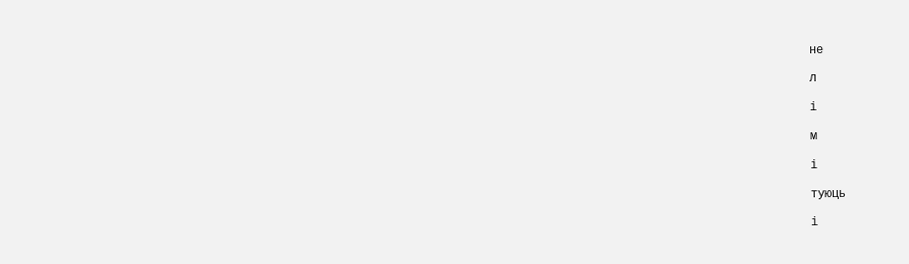не

л

і

м

і

туюць

і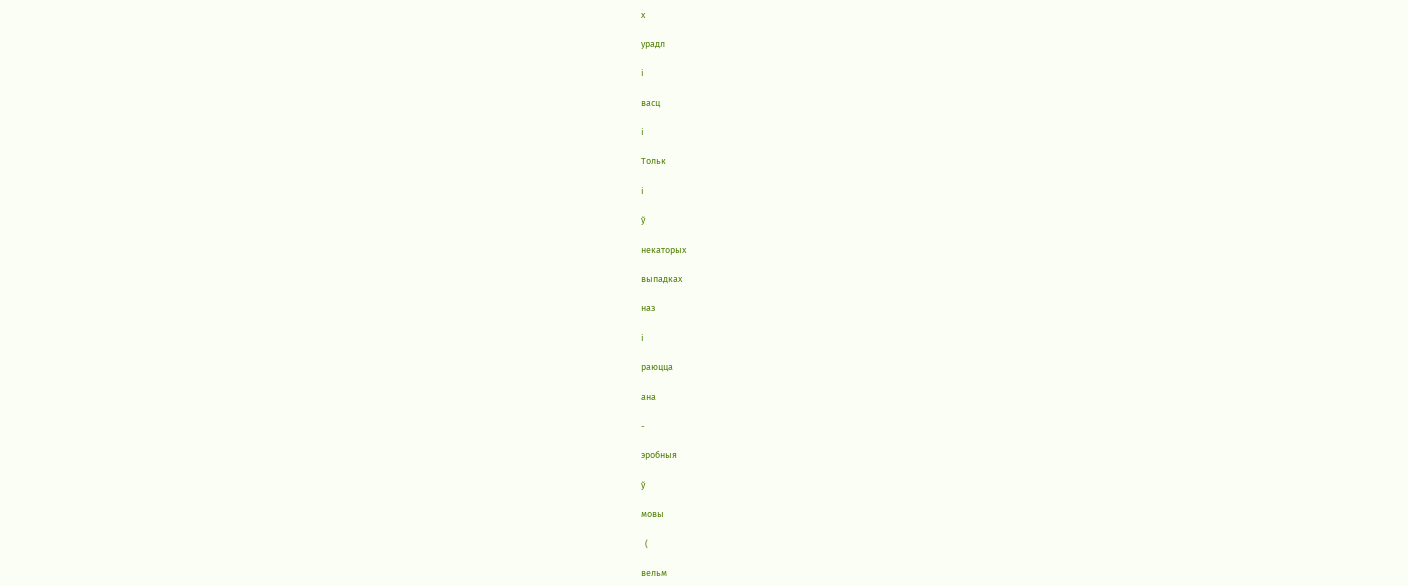х

урадл

і

васц

і

Тольк

і

ў

некаторых

выпадках

наз

і

раюцца

ана

-

эробныя

ў

мовы

  (

вельм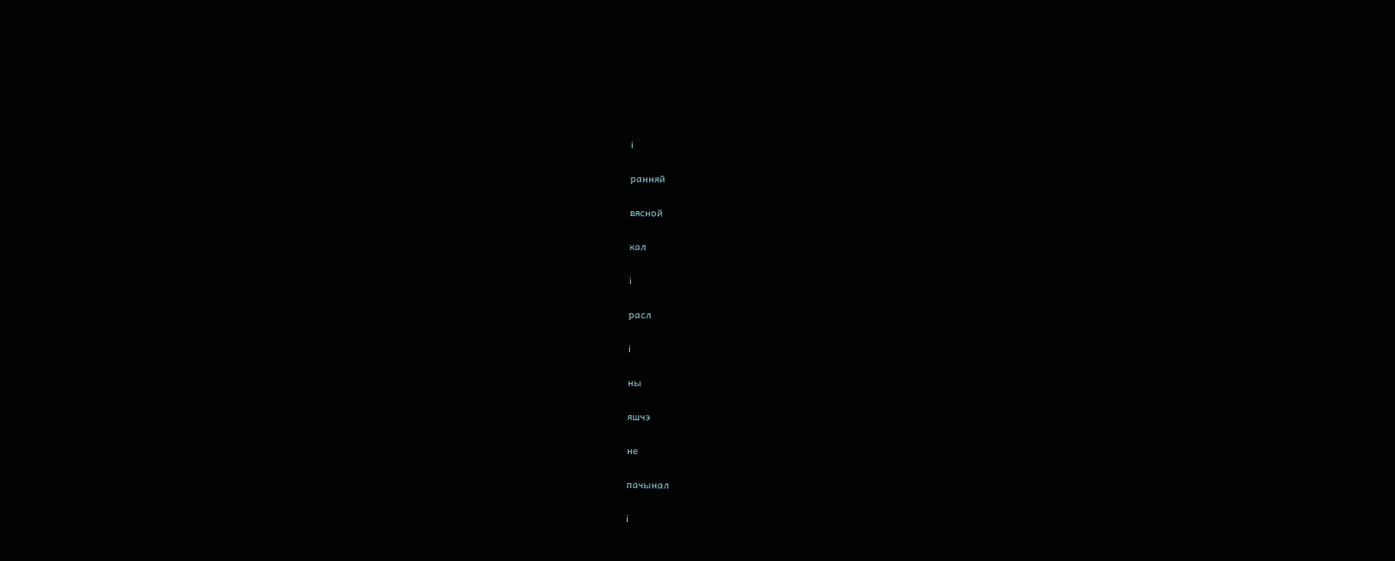і

ранняй

вясной

кал

і

расл

і

ны

яшчэ

не

пачынал

і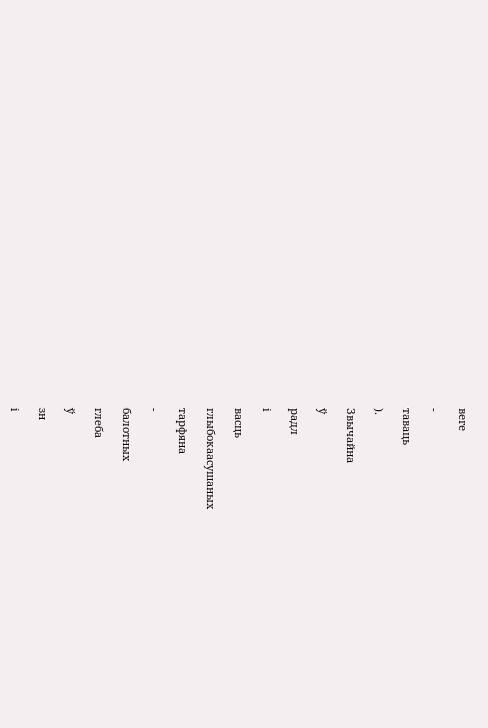веге

-

таваць

).

Звычайна

ў

радл

і

васць

глыбокаасушаных

тарфяна

-

балотных

глеба

ў

зн

і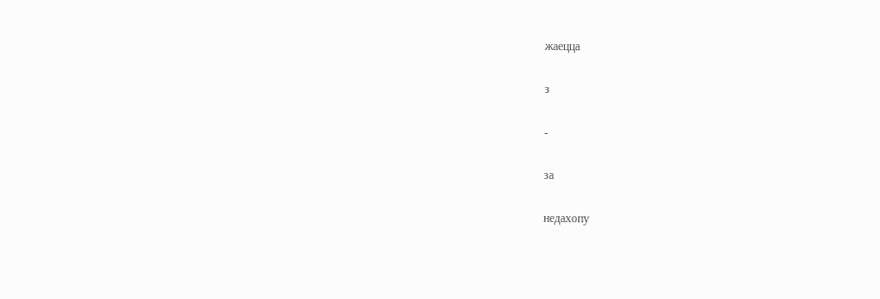жаецца

з

-

за

недахопу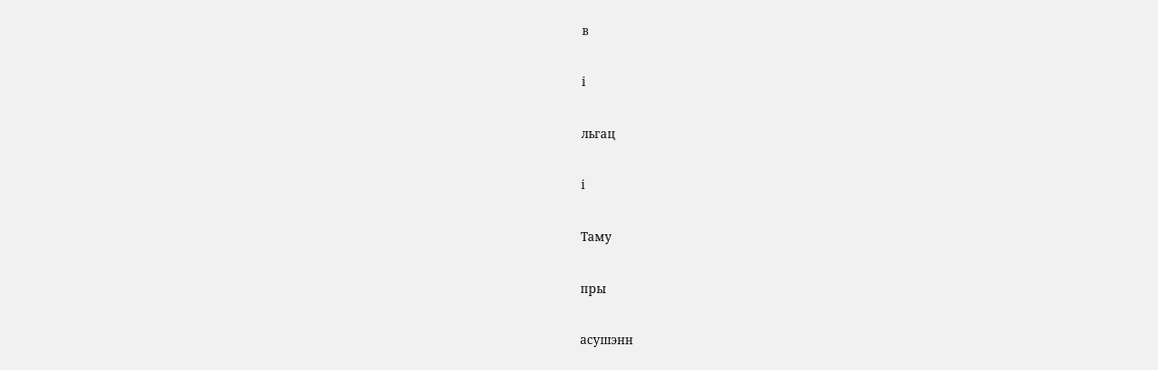в

і

льгац

і

Таму

пры

асушэнн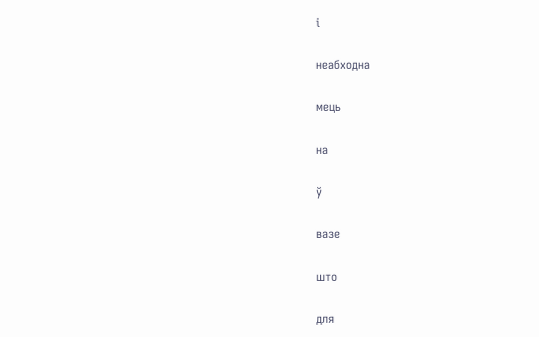і

неабходна

мець

на

ў

вазе

што

для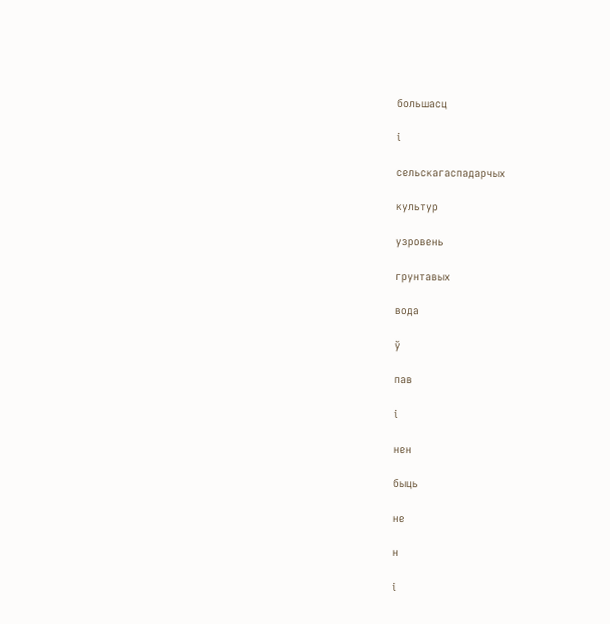большасц

і

сельскагаспадарчых

культур

узровень

грунтавых

вода

ў

пав

і

нен

быць

не

н

і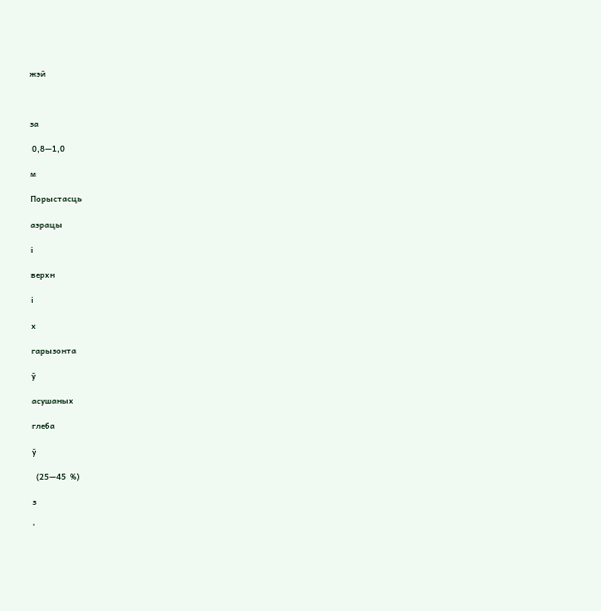жэй



за

 0,8—1,0

м

Порыстасць

аэрацы

і

верхн

і

х

гарызонта

ў

асушаных

глеба

ў

  (25—45  %)

з

'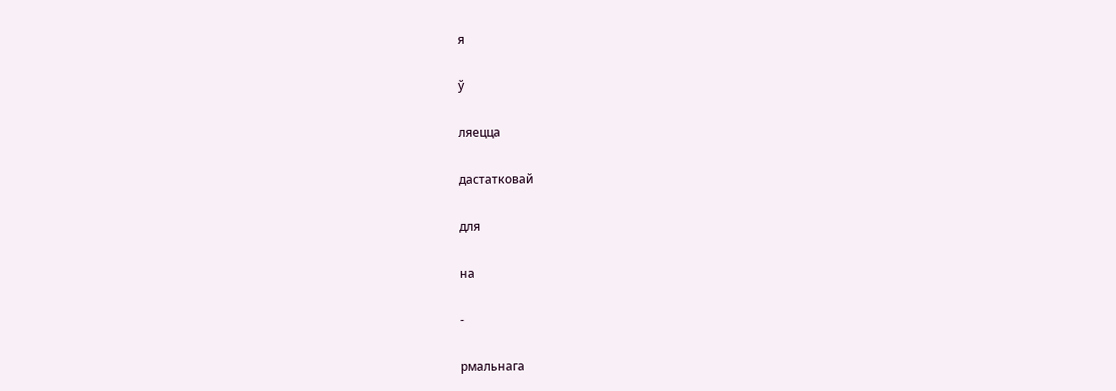я

ў

ляецца

дастатковай

для

на

-

рмальнага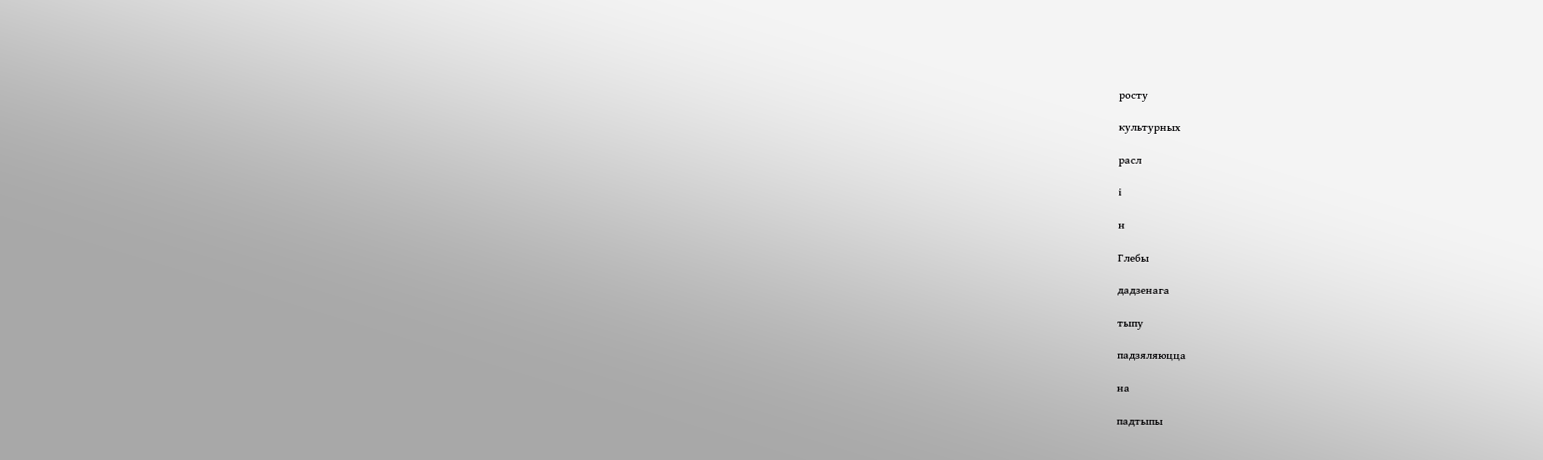росту

культурных

расл

і

н

Глебы

дадзенага

тыпу

падзяляюцца

на

падтыпы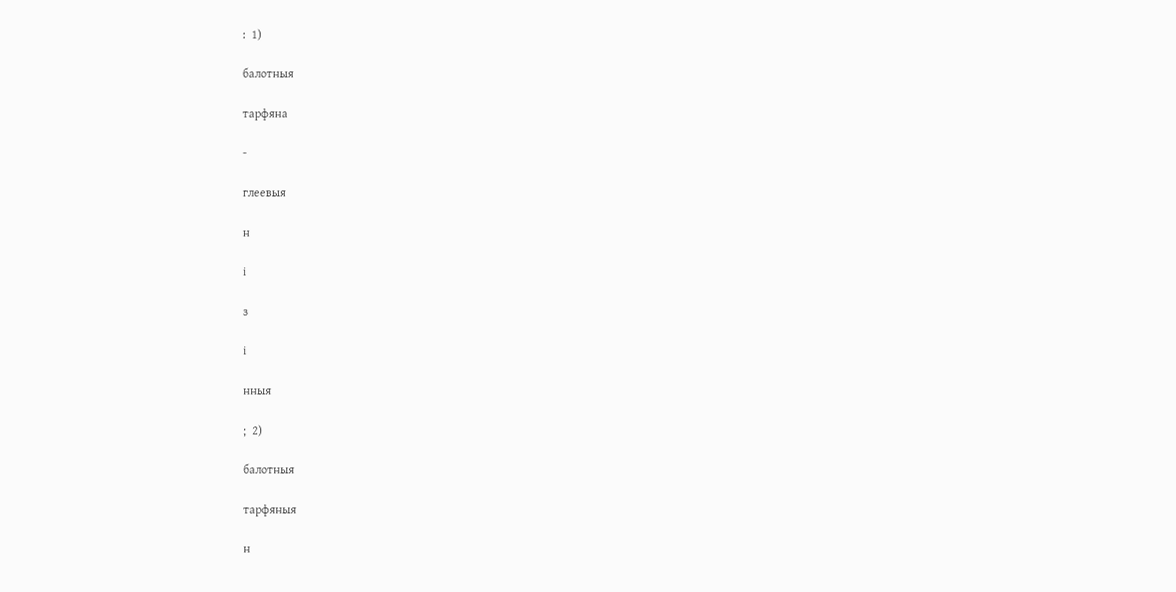:  1)

балотныя

тарфяна

-

глеевыя

н

і

з

і

нныя

;  2)

балотныя

тарфяныя

н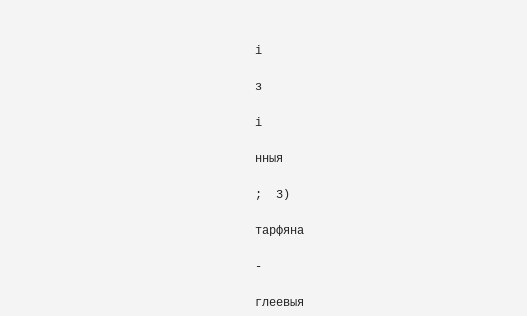і

з

і

нныя

;  3)

тарфяна

-

глеевыя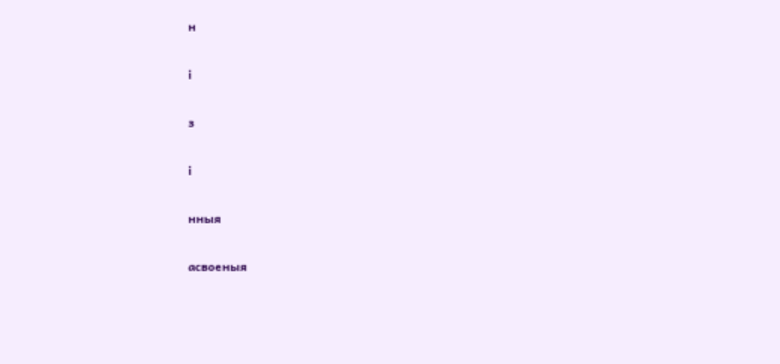н

і

з

і

нныя

асвоеныя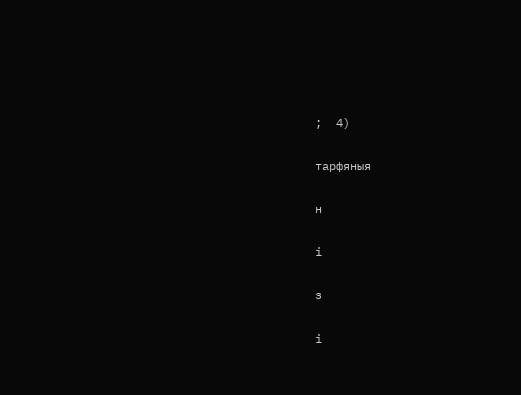;  4)

тарфяныя

н

і

з

і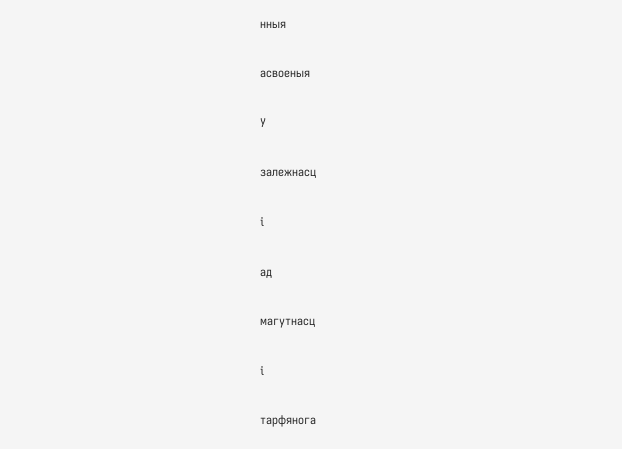нныя

асвоеныя

У

залежнасц

і

ад

магутнасц

і

тарфянога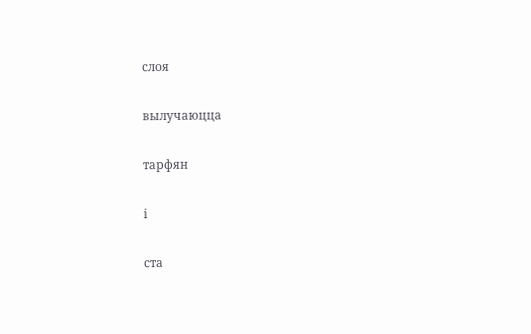слоя

вылучаюцца

тарфян

і

ста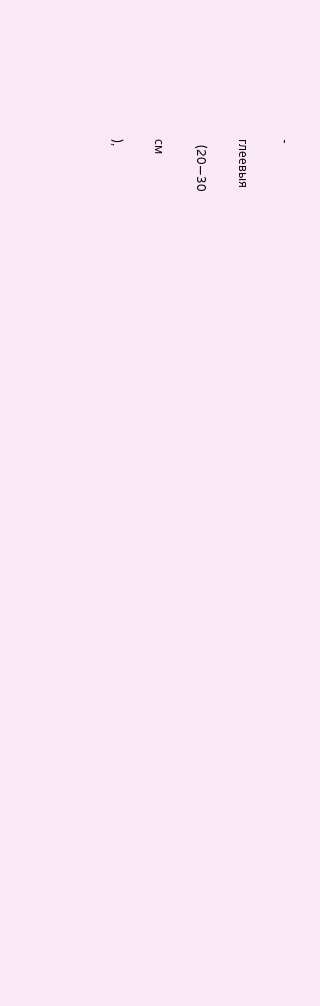-

глеевыя

  (20—30

см

),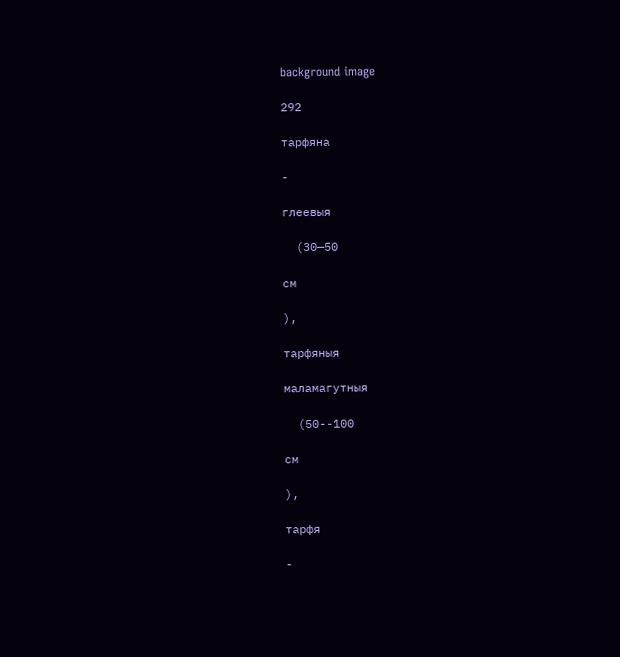background image

292

тарфяна

-

глеевыя

  (30—50

см

),

тарфяныя

маламагутныя

  (50--100

см

),

тарфя

-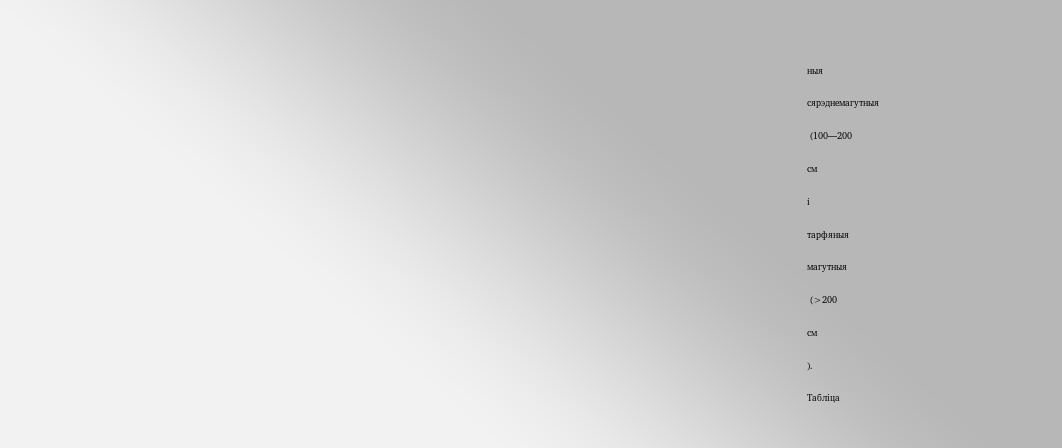ныя

сярэднемагутныя

 (100—200

см

і

тарфяныя

магутныя

 (>200

см

).

Табліца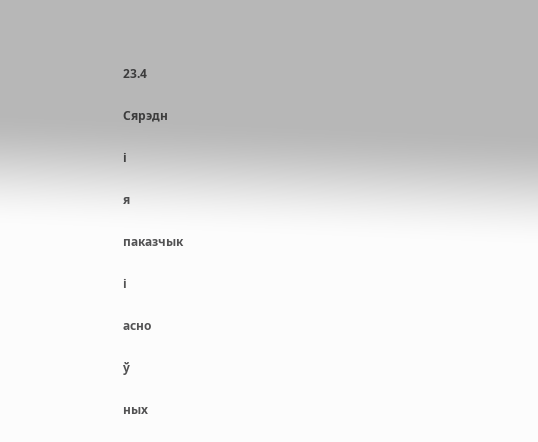23.4

Сярэдн

і

я

паказчык

і

асно

ў

ных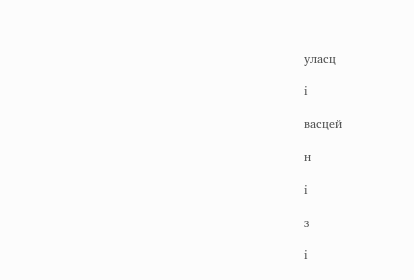уласц

і

васцей

н

і

з

і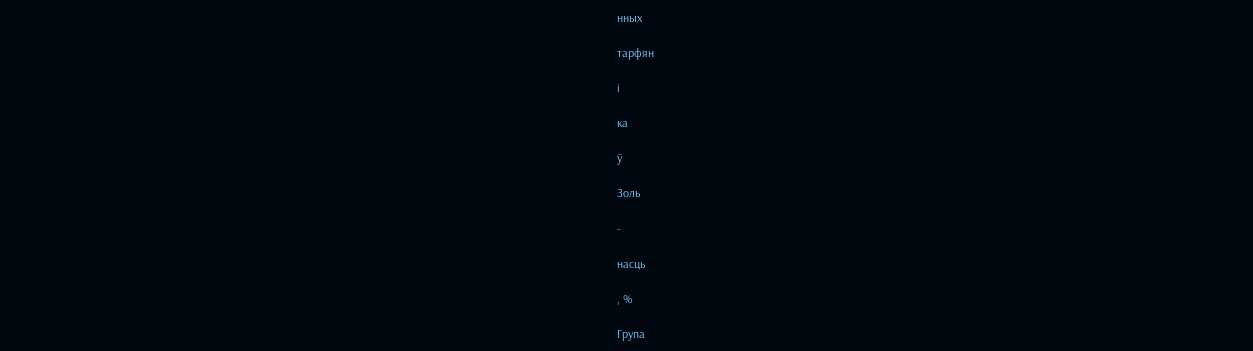нных

тарфян

і

ка

ў

Золь

-

насць

, %

Група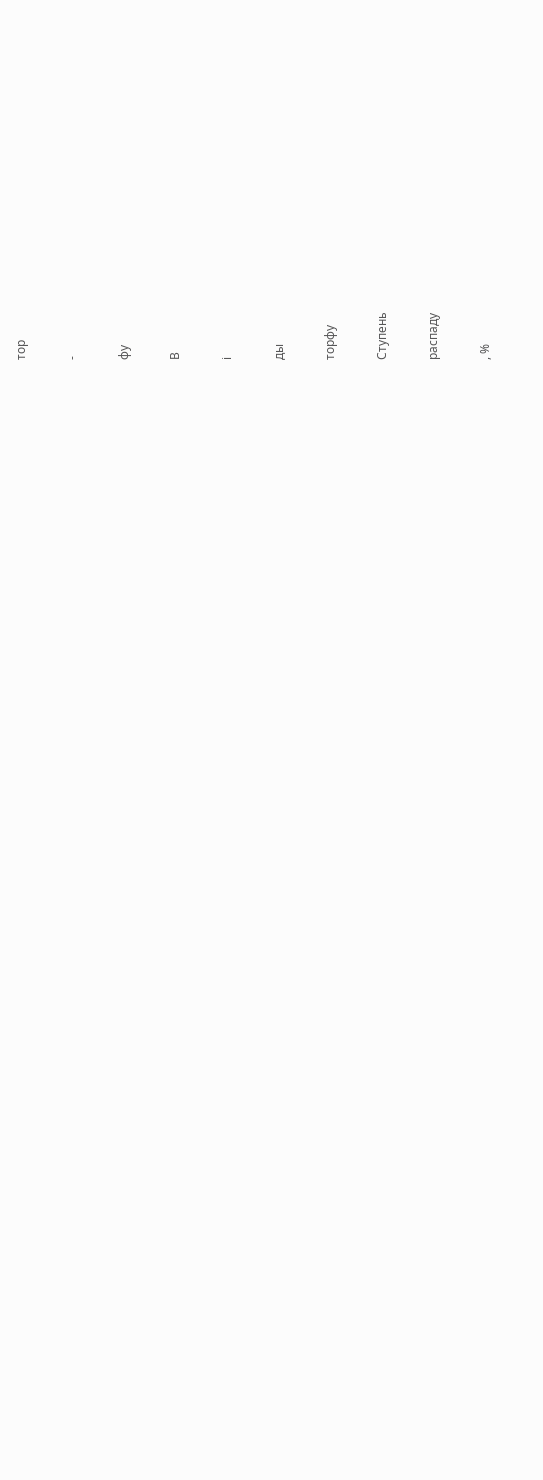тор

-

фу

В

і

ды

торфу

Ступень

распаду

, %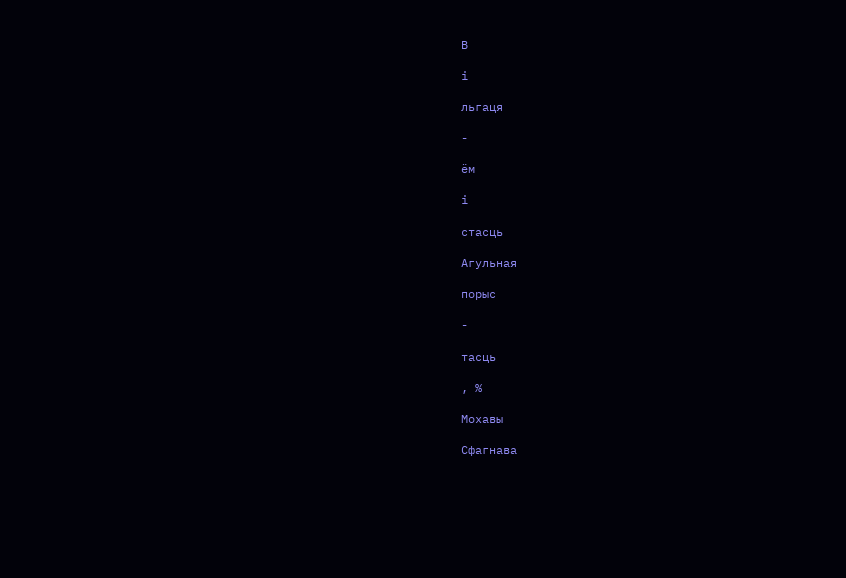В

і

льгаця

-

ём

і

стасць

Агульная

порыс

-

тасць

, %

Мохавы

Сфагнава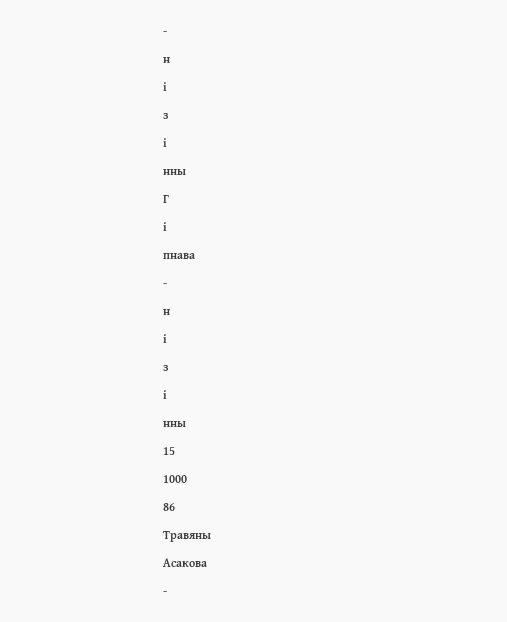-

н

і

з

і

нны

Г

і

пнава

-

н

і

з

і

нны

15

1000

86

Травяны

Асакова

-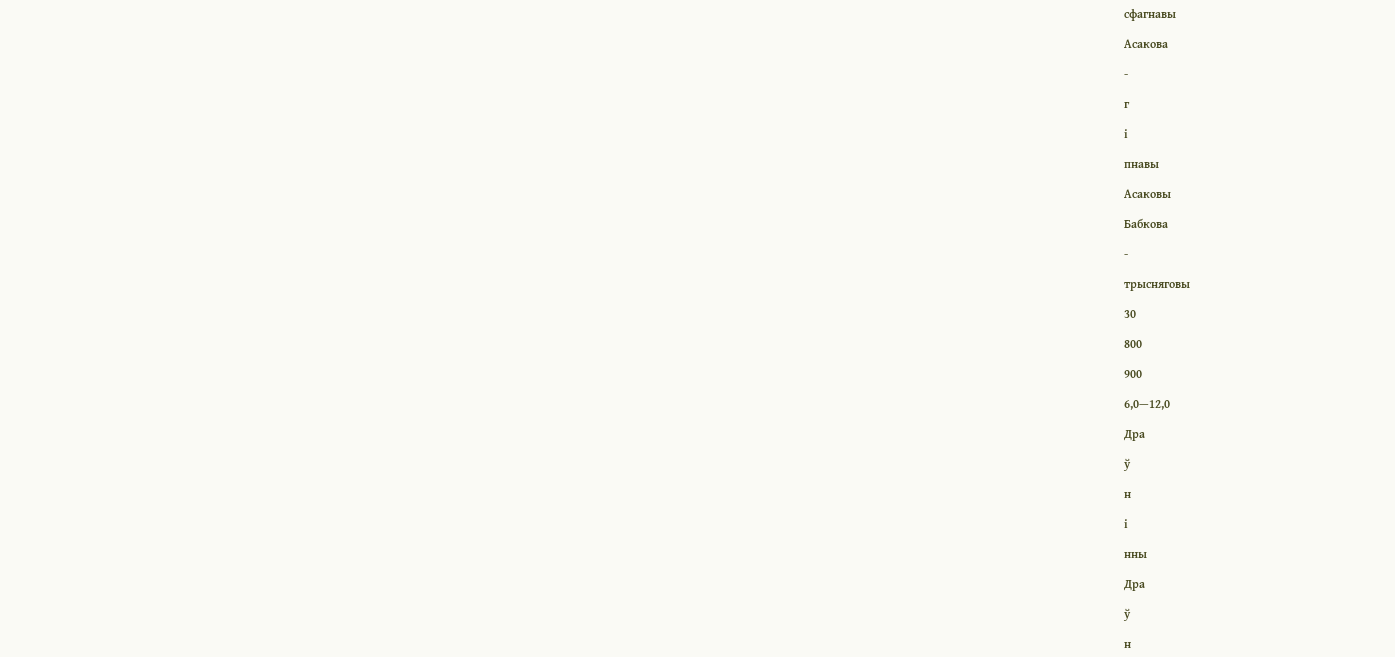сфагнавы

Асакова

-

г

і

пнавы

Асаковы

Бабкова

-

трысняговы

30

800

900

6,0—12,0

Дра

ў

н

і

нны

Дра

ў

н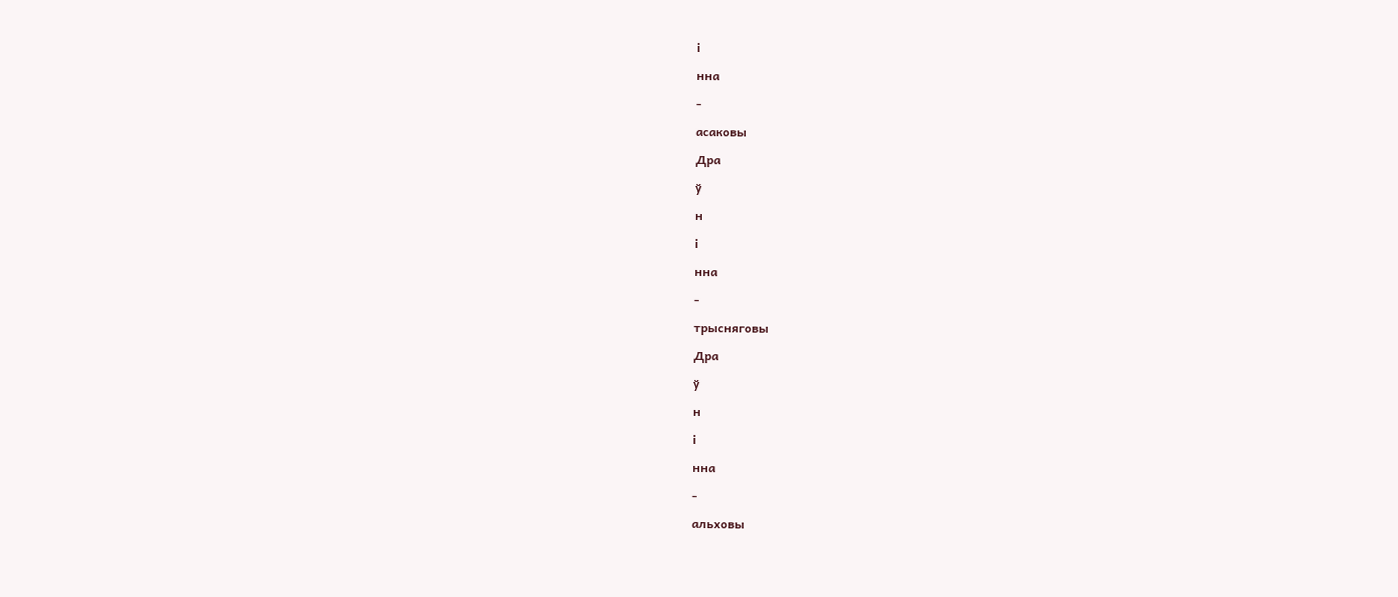і

нна

-

асаковы

Дра

ў

н

і

нна

-

трысняговы

Дра

ў

н

і

нна

-

альховы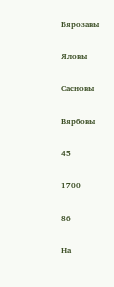Бярозавы

Яловы

Сасновы

Вярбовы

45

1700

86

На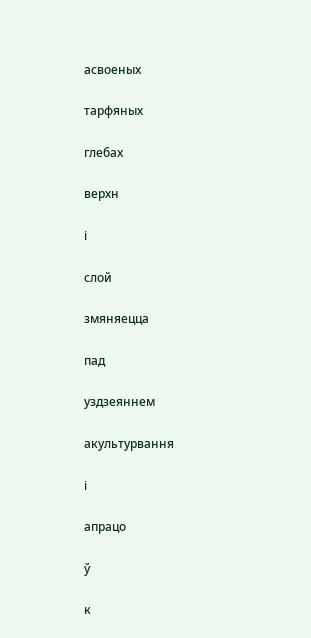асвоеных

тарфяных

глебах

верхн

і

слой

змяняецца

пад

уздзеяннем

акультурвання

і

апрацо

ў

к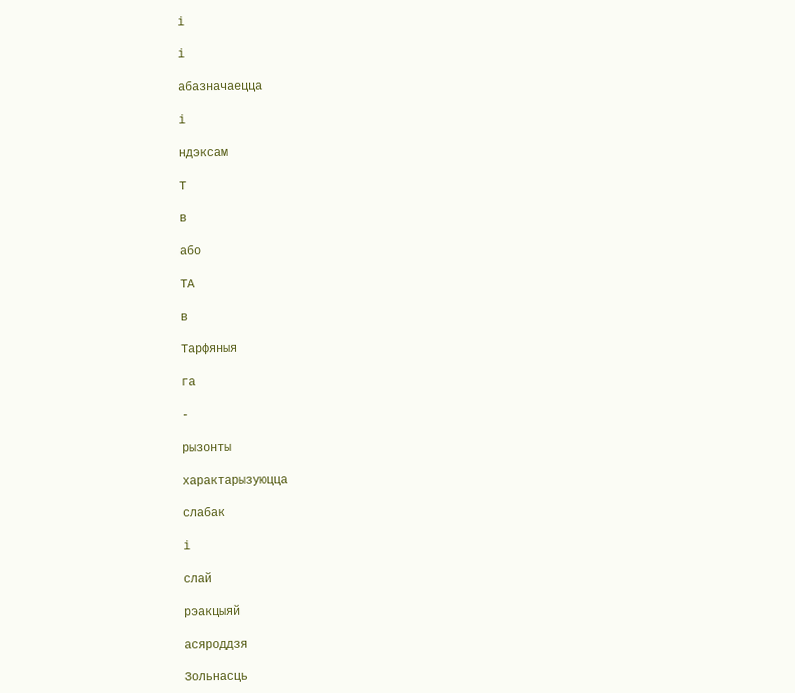і

і

абазначаецца

і

ндэксам

Т

в

або

ТА

в

Тарфяныя

га

-

рызонты

характарызуюцца

слабак

і

слай

рэакцыяй

асяроддзя

Зольнасць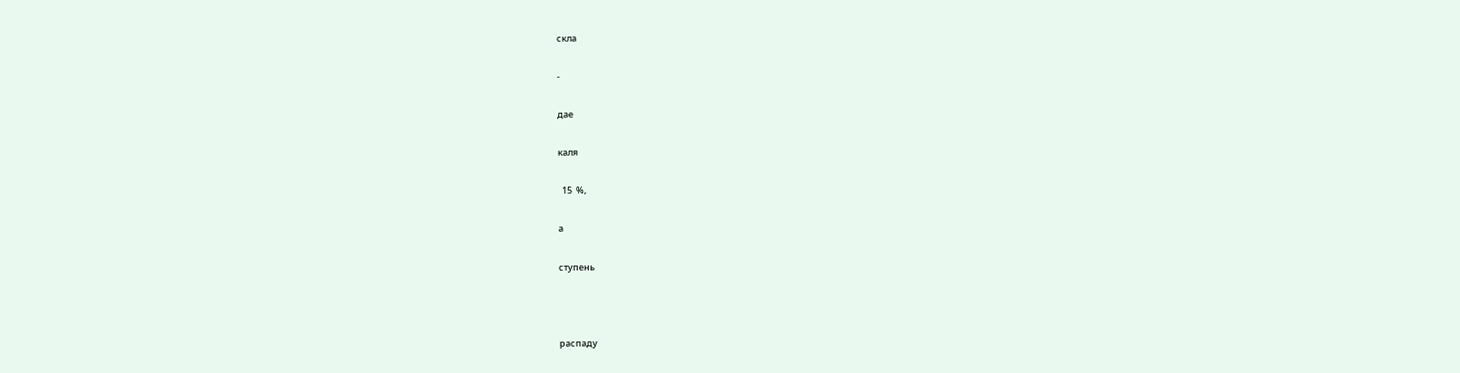скла

-

дае

каля

  15  %,

а

ступень



распаду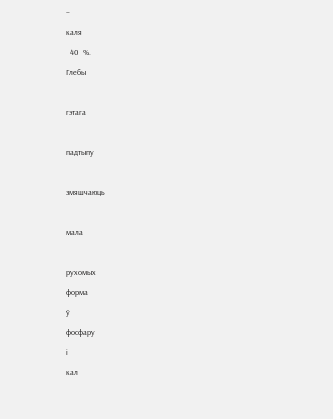–

каля

  40  %.

Глебы



гэтага



падтыпу



змяшчаюць



мала



рухомых

форма

ў

фосфару

і

кал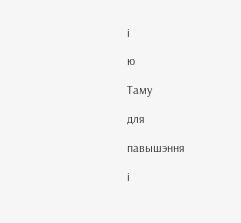і

ю

Таму

для

павышэння

і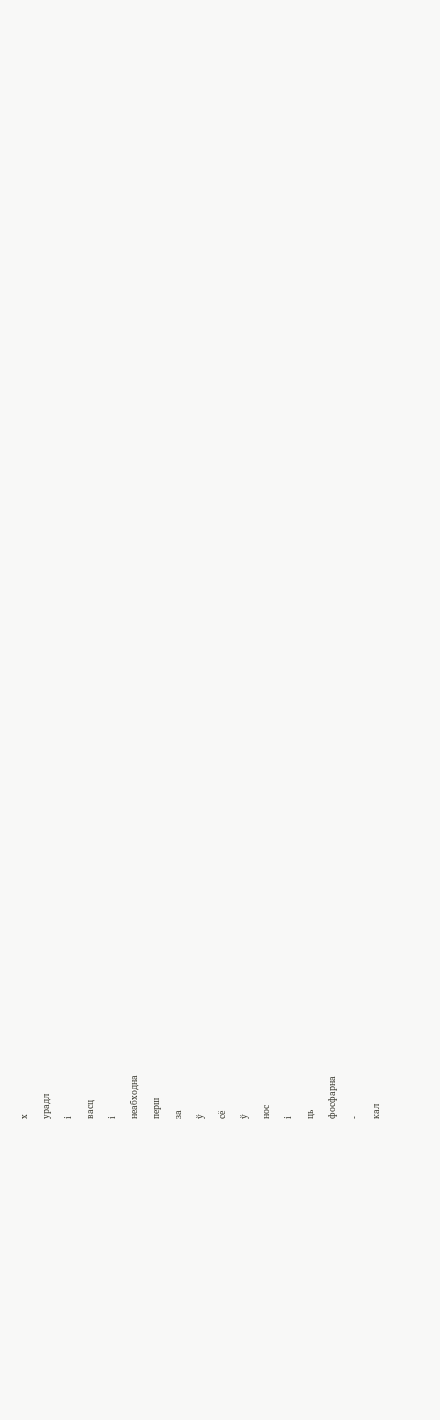х

урадл

і

васц

і

неабходна

перш

за

ў

сё

ў

нос

і

ць

фосфарна

-

кал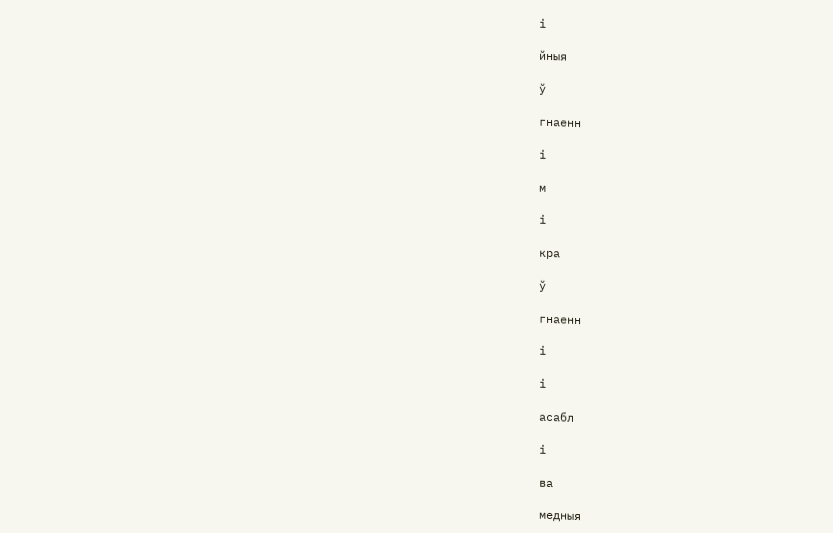і

йныя

ў

гнаенн

і

м

і

кра

ў

гнаенн

і

і

асабл

і

ва

медныя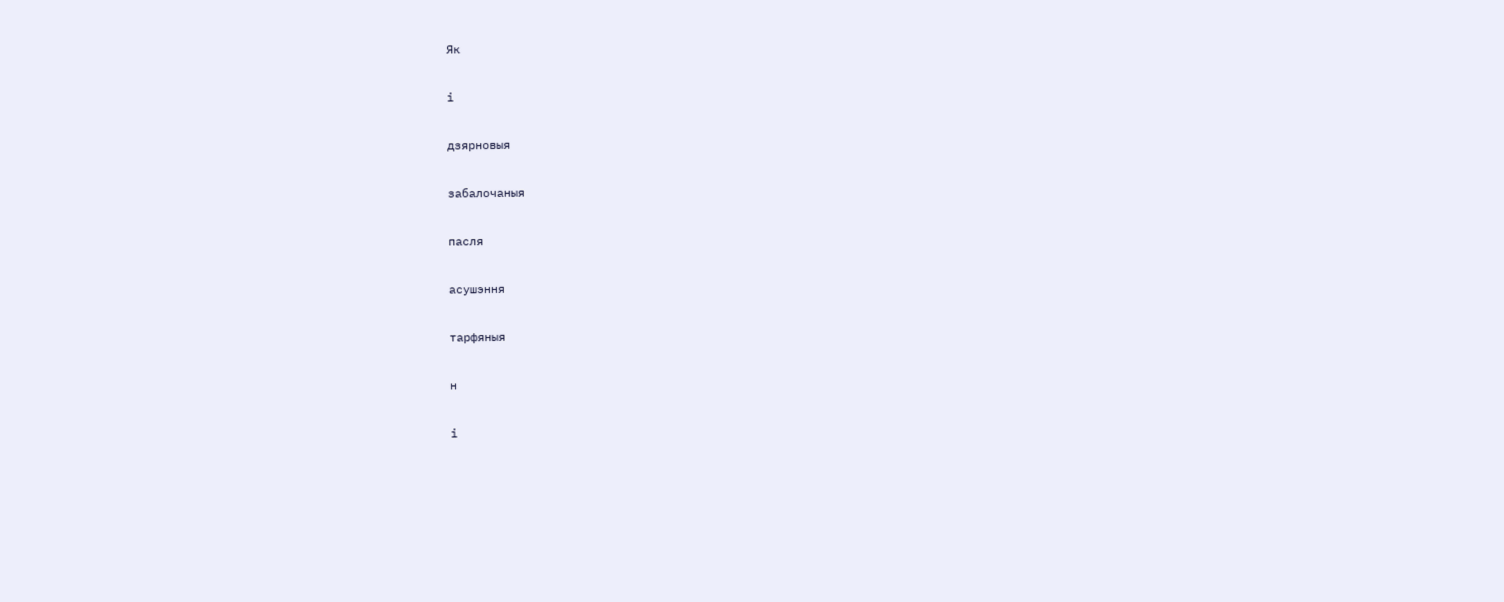Як

і

дзярновыя

забалочаныя

пасля

асушэння

тарфяныя

н

і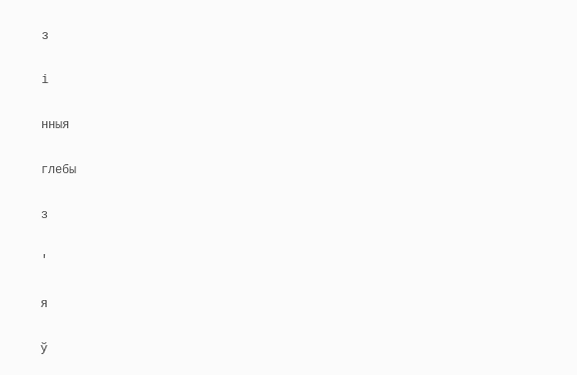з

і

нныя

глебы

з

'

я

ў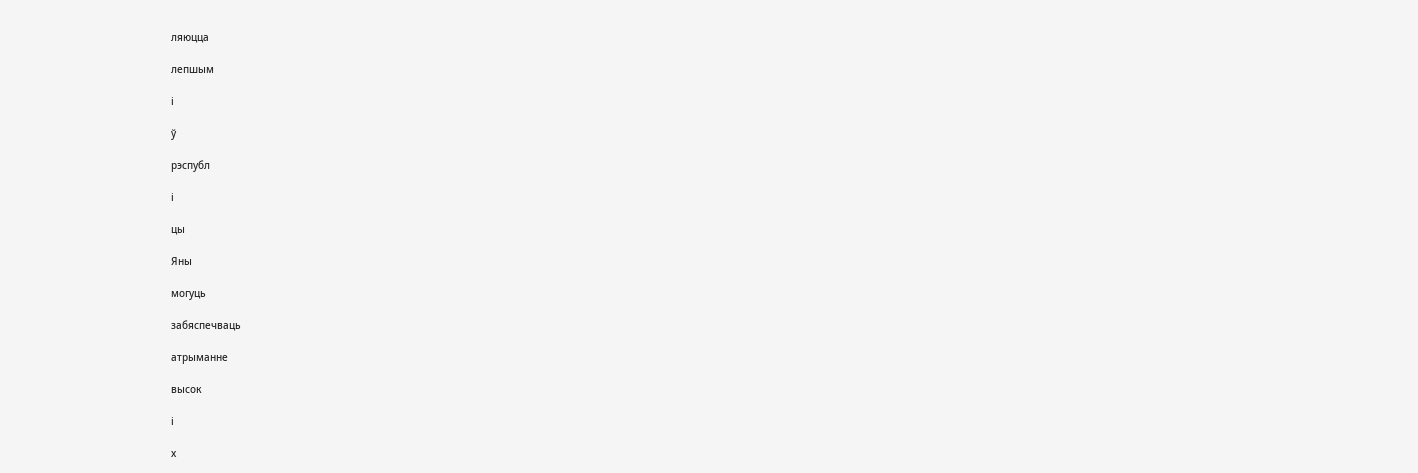ляюцца

лепшым

і

ў

рэспубл

і

цы

Яны

могуць

забяспечваць

атрыманне

высок

і

х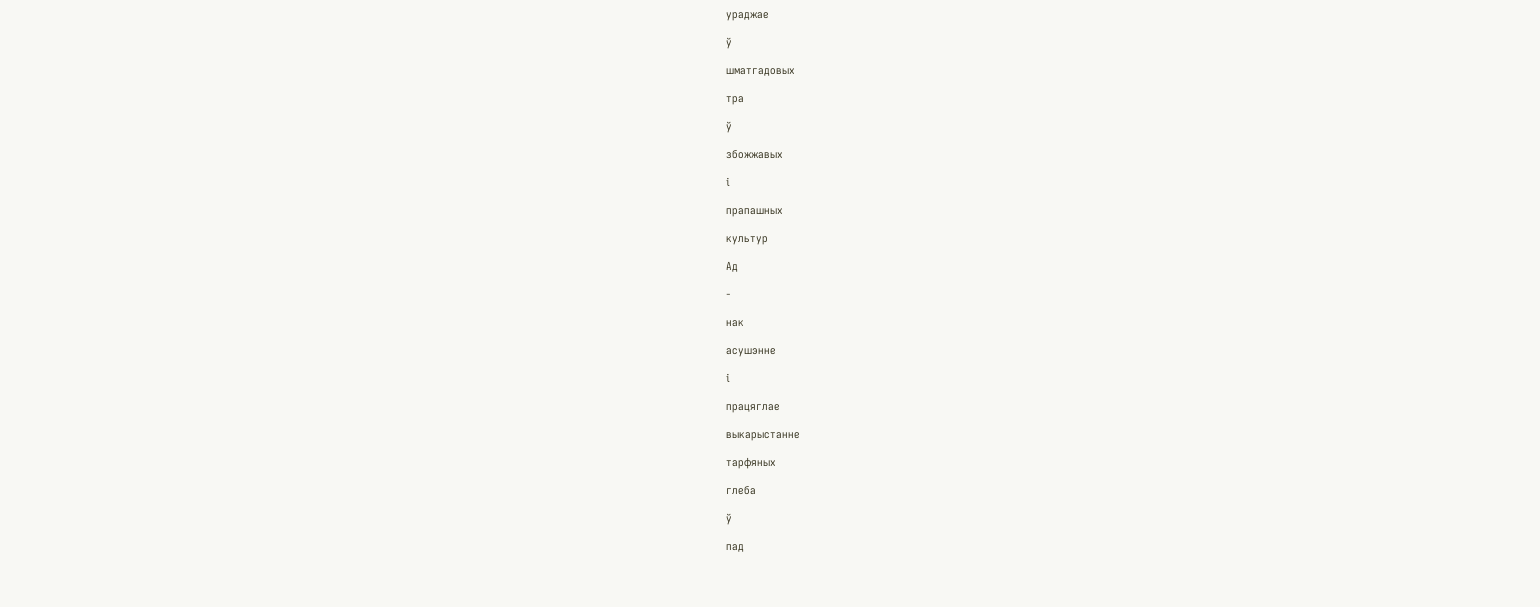ураджае

ў

шматгадовых

тра

ў

збожжавых

і

прапашных

культур

Ад

-

нак

асушэнне

і

працяглае

выкарыстанне

тарфяных

глеба

ў

пад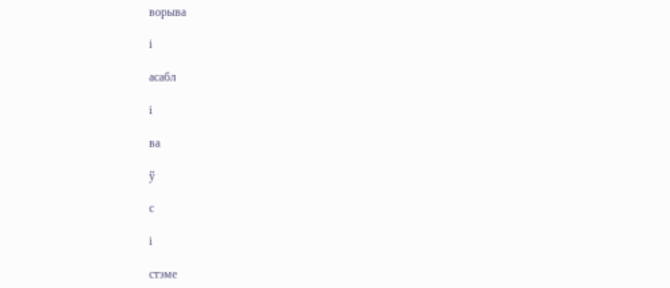ворыва

і

асабл

і

ва

ў

с

і

стэме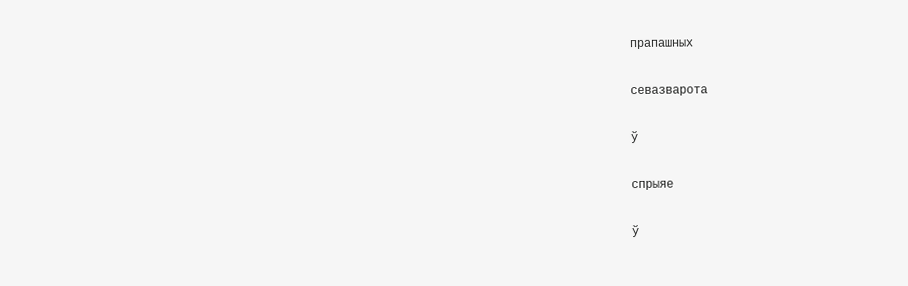прапашных

севазварота

ў

спрыяе

ў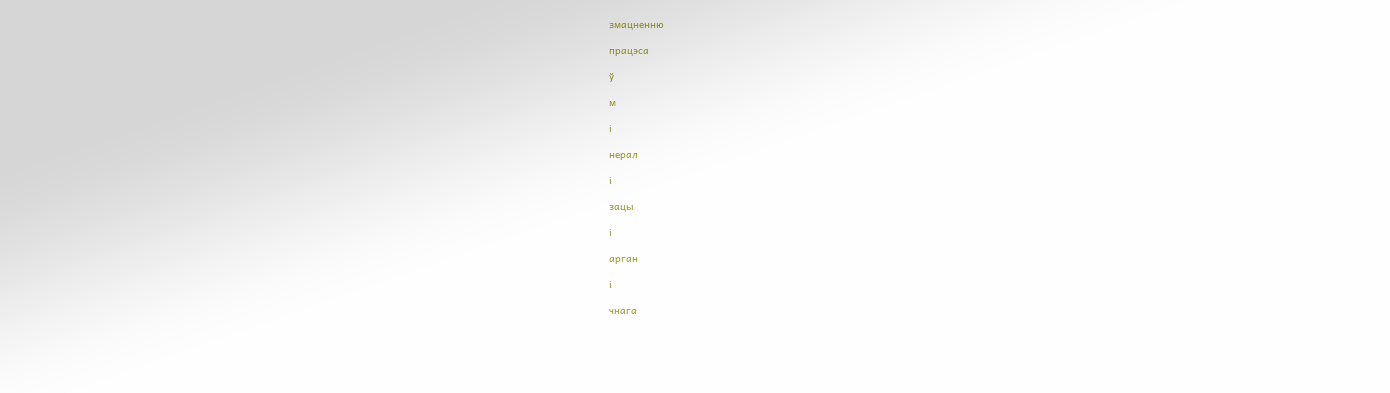змацненню

працэса

ў

м

і

нерал

і

зацы

і

арган

і

чнага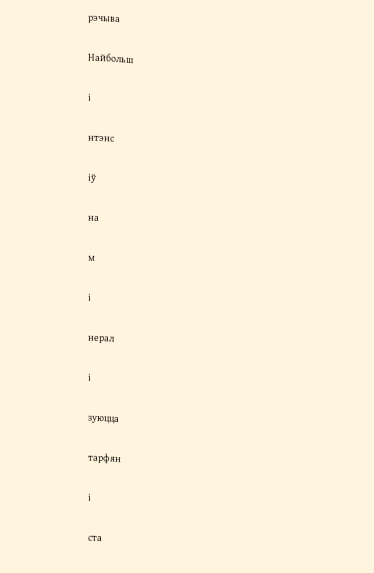рэчыва

Найбольш

і

нтэнс

іў

на

м

і

нерал

і

зуюцца

тарфян

і

ста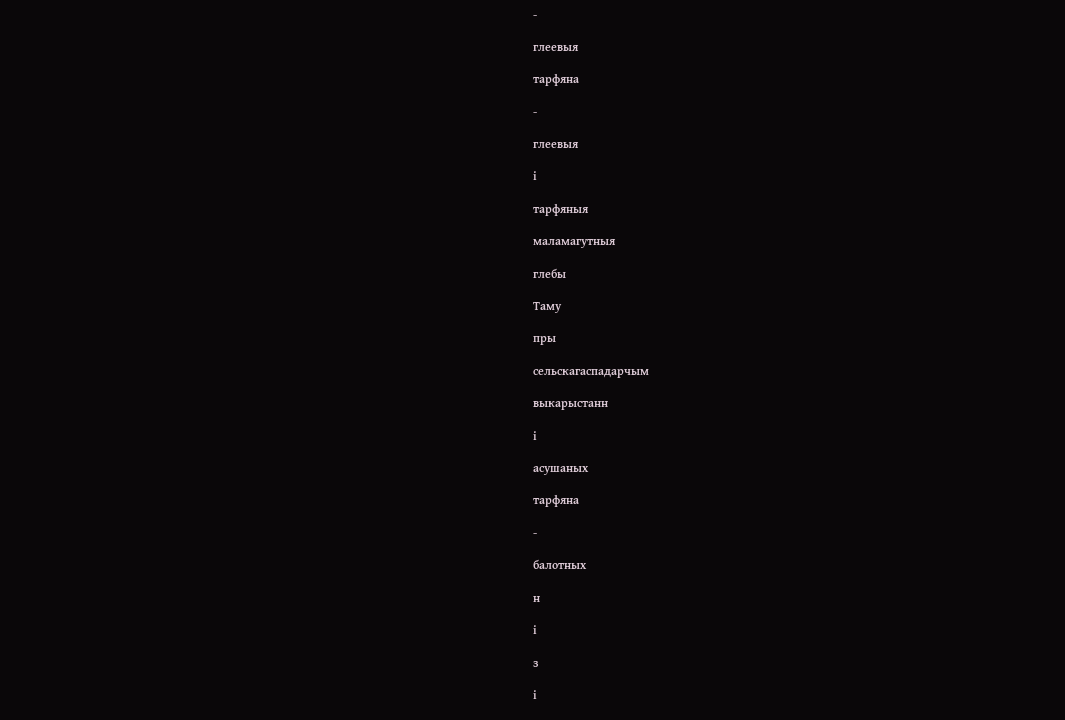-

глеевыя

тарфяна

-

глеевыя

і

тарфяныя

маламагутныя

глебы

Таму

пры

сельскагаспадарчым

выкарыстанн

і

асушаных

тарфяна

-

балотных

н

і

з

і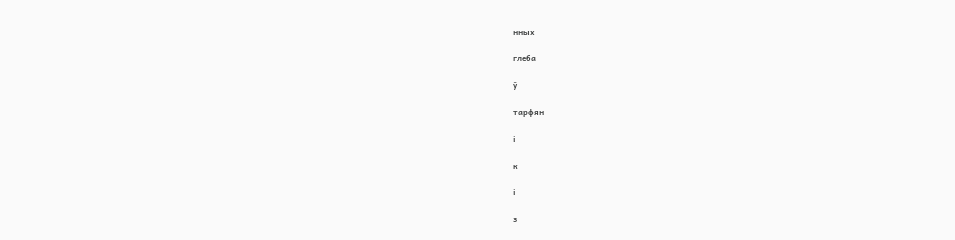нных

глеба

ў

тарфян

і

к

і

з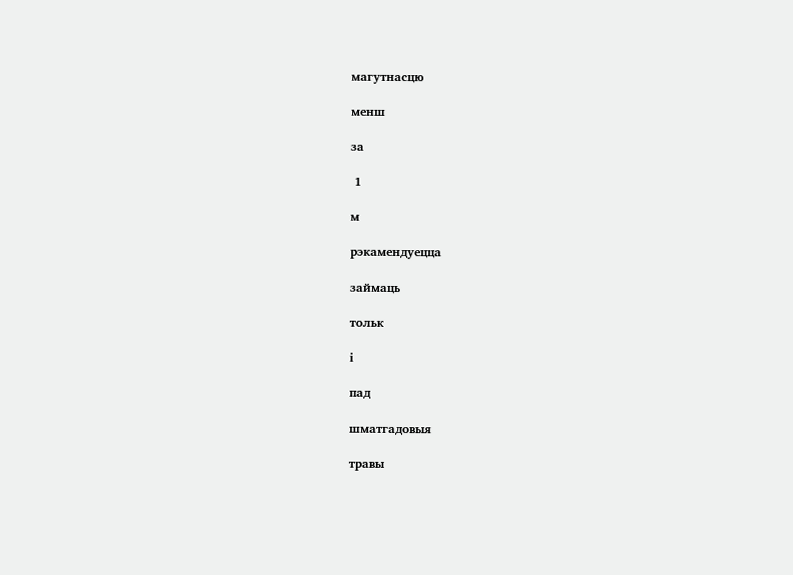магутнасцю

менш

за

 1

м

рэкамендуецца

займаць

тольк

і

пад

шматгадовыя

травы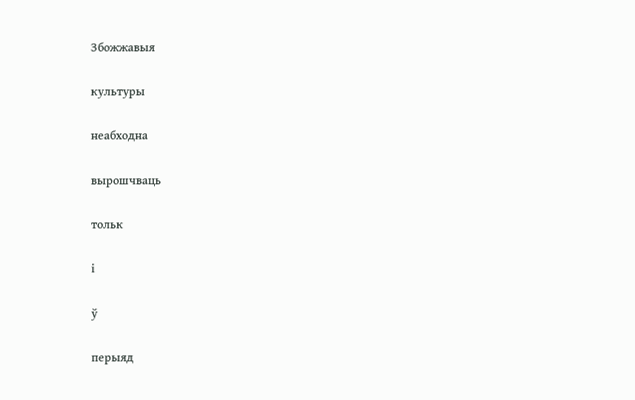Збожжавыя

культуры

неабходна

вырошчваць

тольк

і

ў

перыяд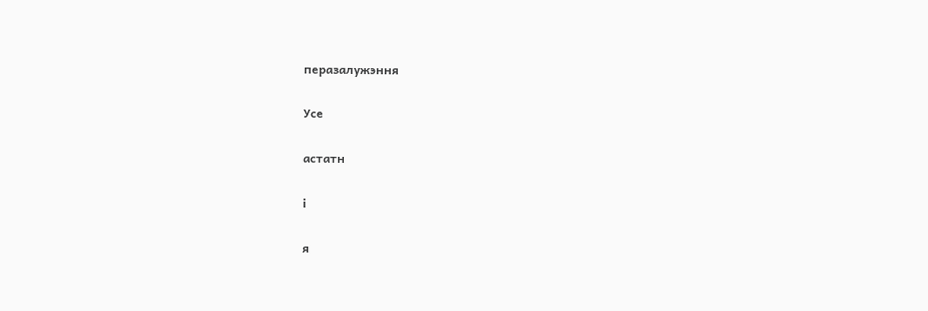перазалужэння

Усе

астатн

і

я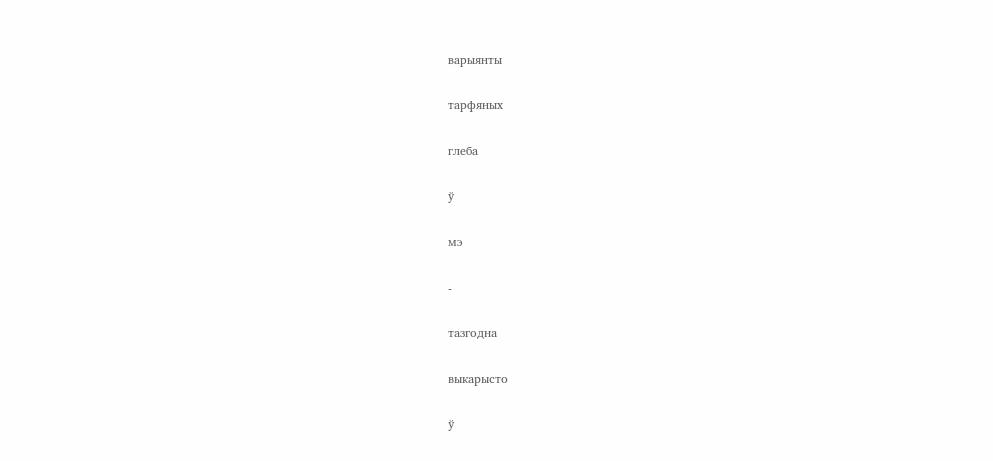варыянты

тарфяных

глеба

ў

мэ

-

тазгодна

выкарысто

ў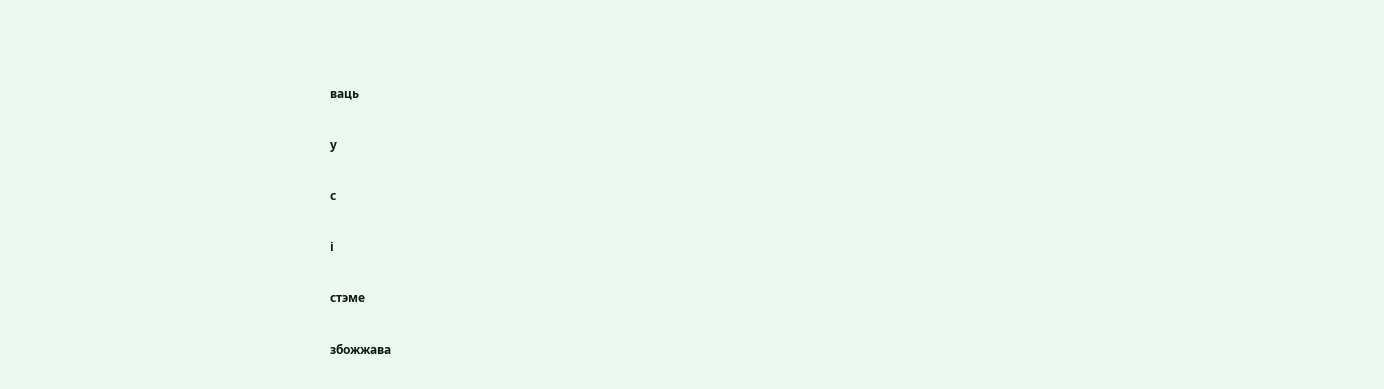ваць

у

с

і

стэме

збожжава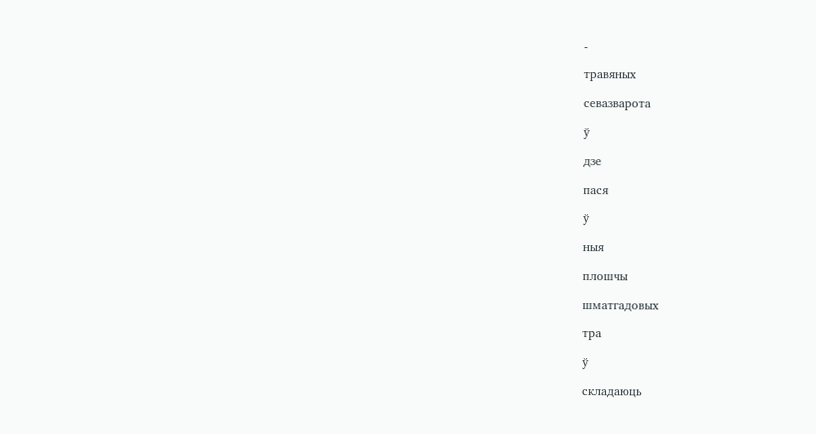-

травяных

севазварота

ў

дзе

пася

ў

ныя

плошчы

шматгадовых

тра

ў

складаюць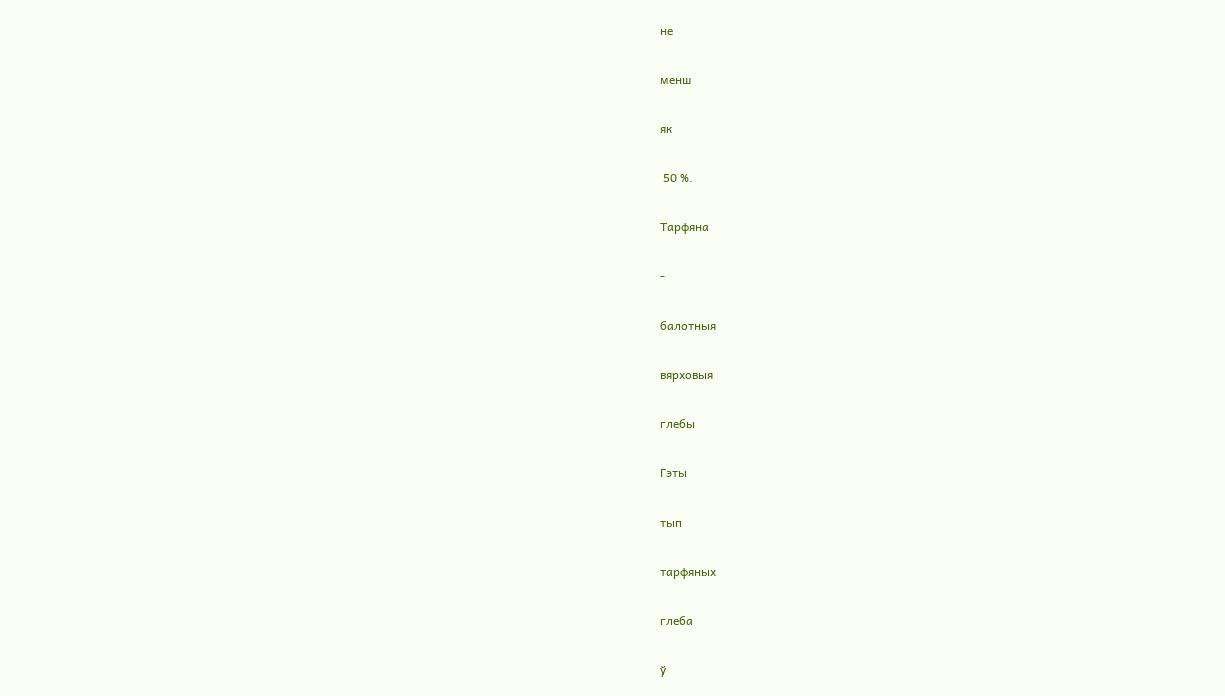не

менш

як

 50 %.

Тарфяна

-

балотныя

вярховыя

глебы

Гэты

тып

тарфяных

глеба

ў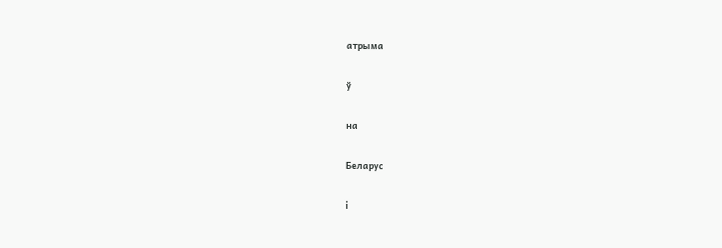атрыма

ў

на

Беларус

і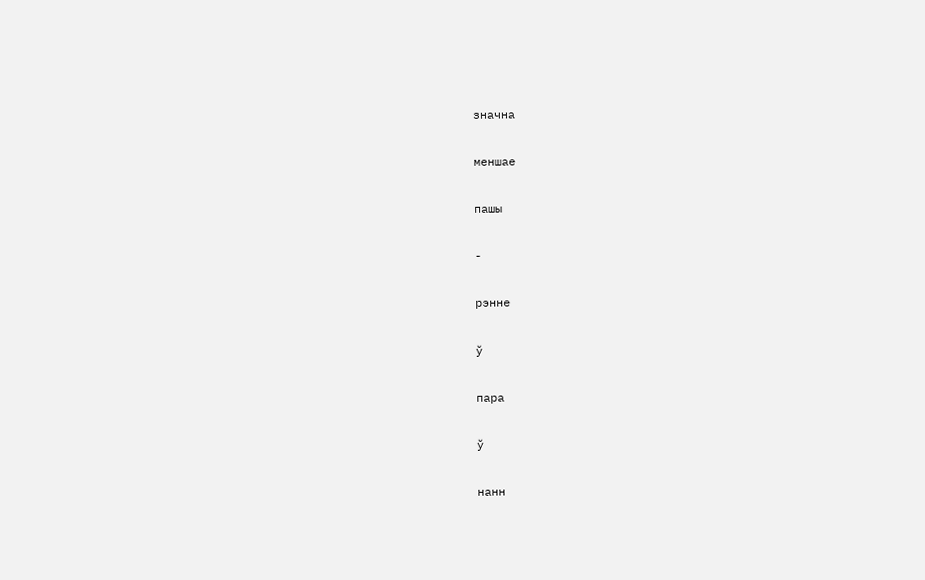значна

меншае

пашы

-

рэнне

ў

пара

ў

нанн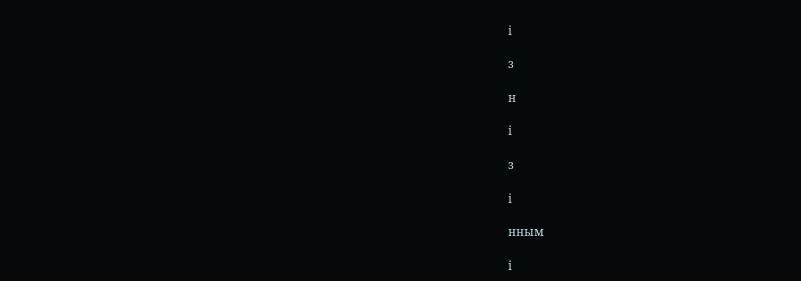і

з

н

і

з

і

нным

і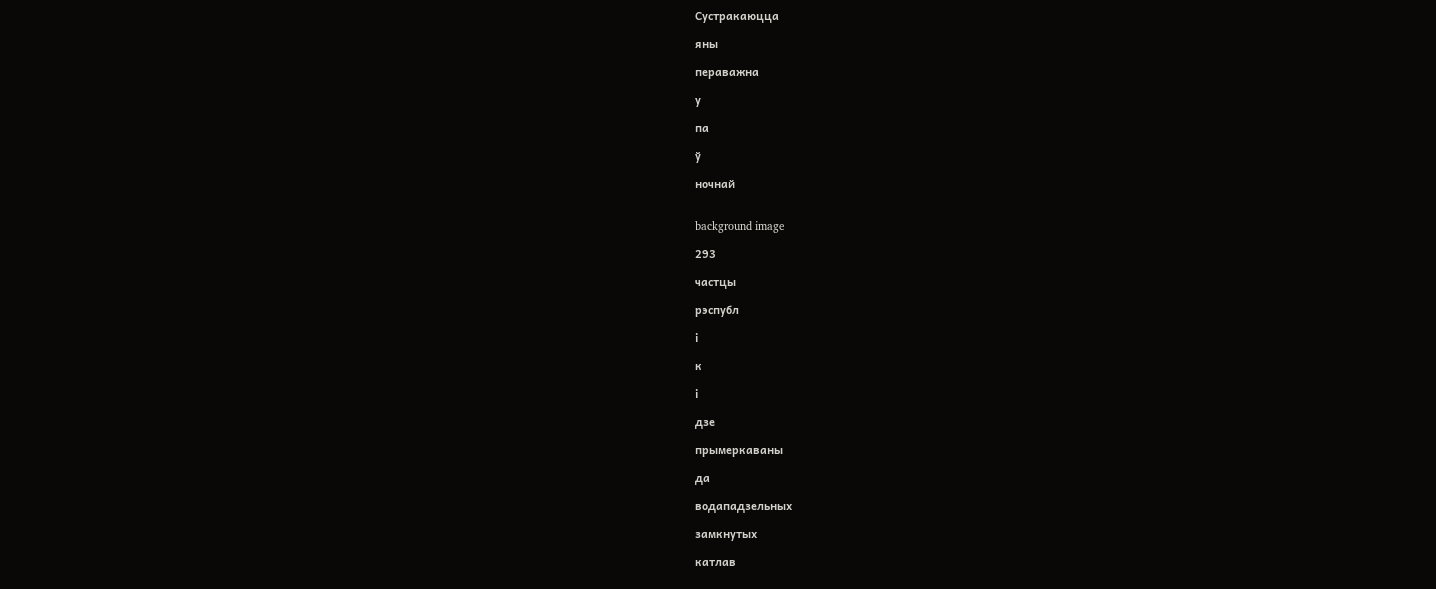Сустракаюцца

яны

пераважна

у

па

ў

ночнай


background image

293

частцы

рэспубл

і

к

і

дзе

прымеркаваны

да

водападзельных

замкнутых

катлав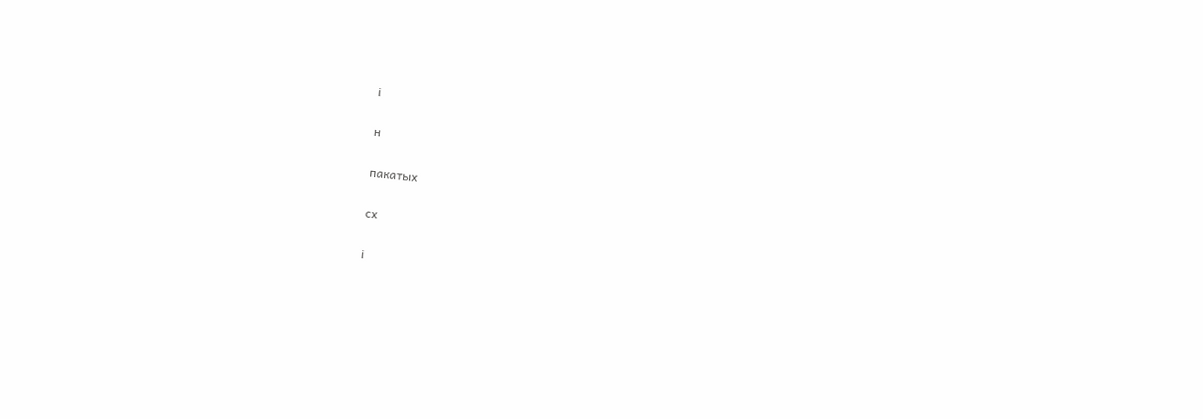і

н

пакатых

сх

і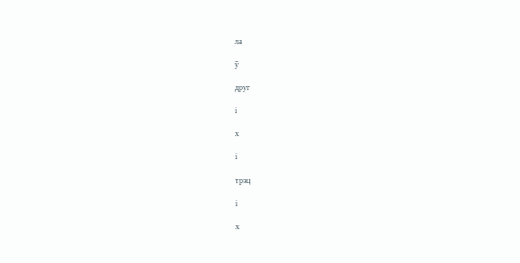ла

ў

друг

і

х

і

трэц

і

х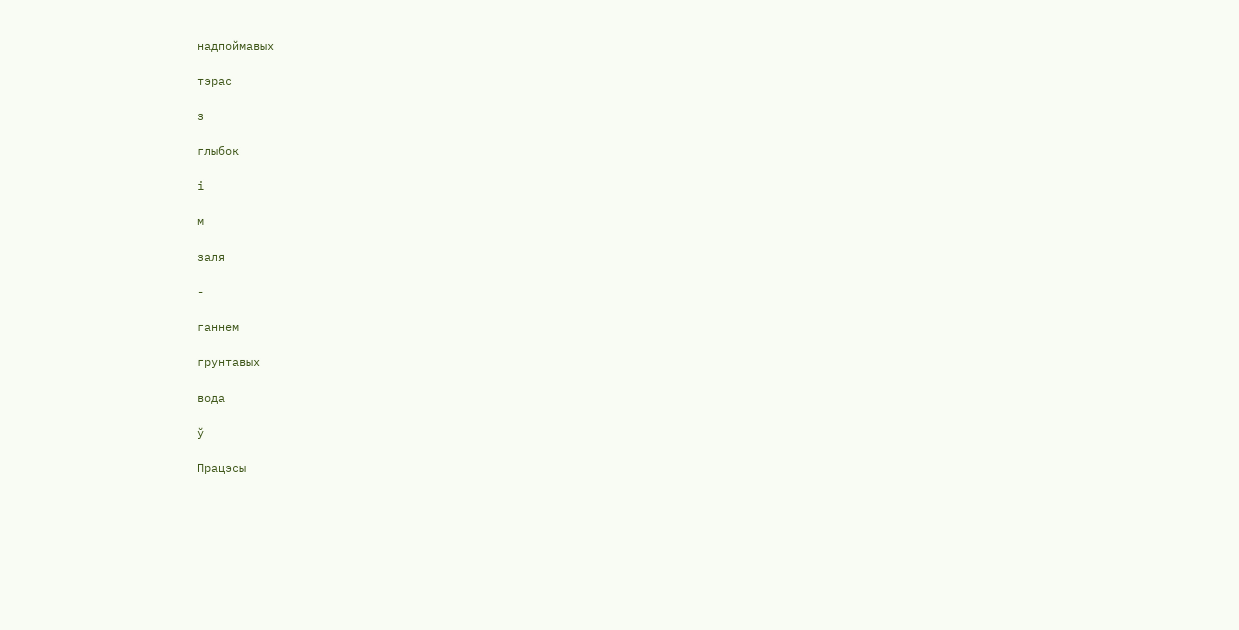надпоймавых

тэрас

з

глыбок

і

м

заля

-

ганнем

грунтавых

вода

ў

Працэсы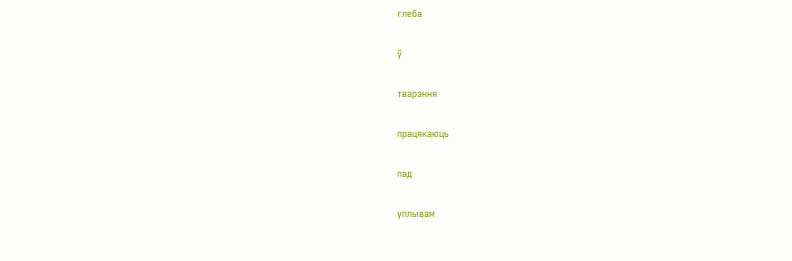глеба

ў

тварэння

працякаюць

пад

уплывам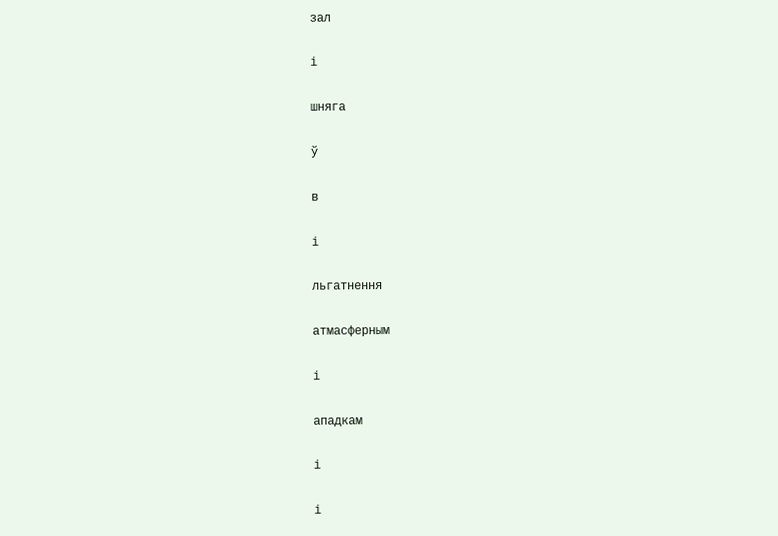зал

і

шняга

ў

в

і

льгатнення

атмасферным

і

ападкам

і

і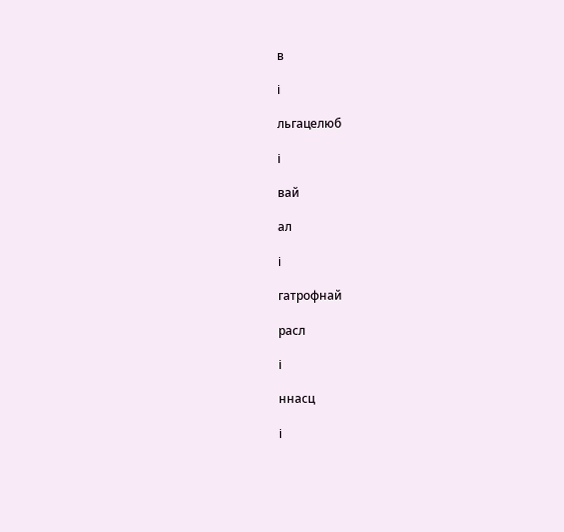в

і

льгацелюб

і

вай

ал

і

гатрофнай

расл

і

ннасц

і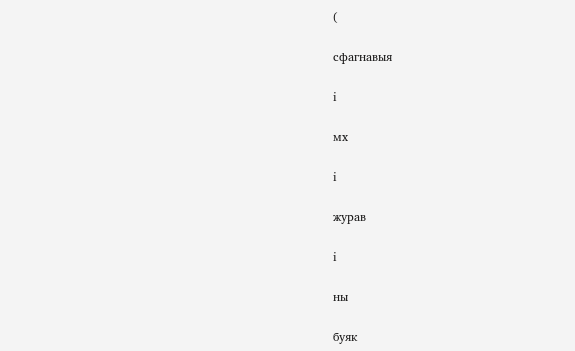(

сфагнавыя

і

мх

і

журав

і

ны

буяк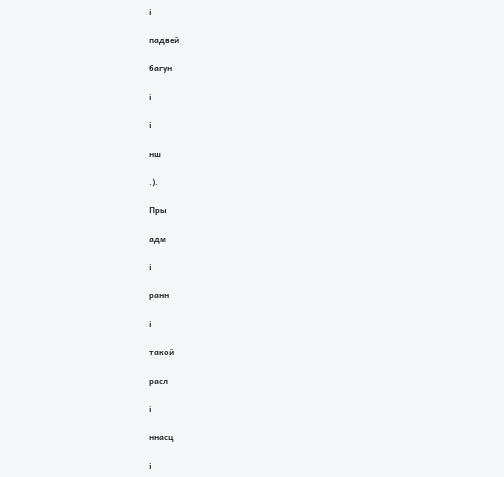і

падвей

багун

і

і

нш

.).

Пры

адм

і

ранн

і

такой

расл

і

ннасц

і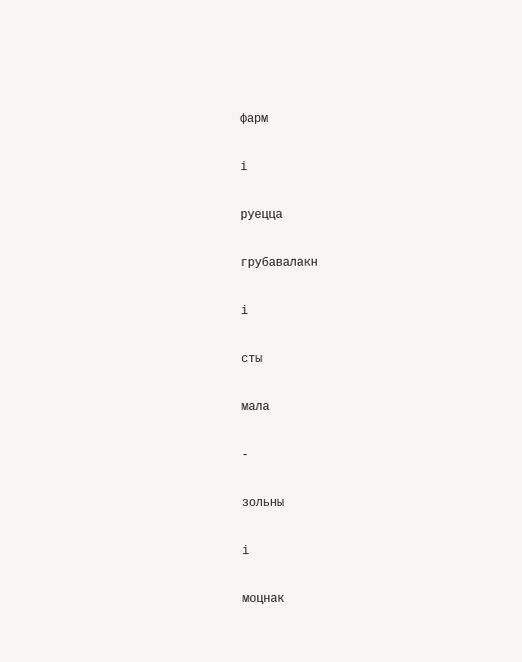фарм

і

руецца

грубавалакн

і

сты

мала

-

зольны

і

моцнак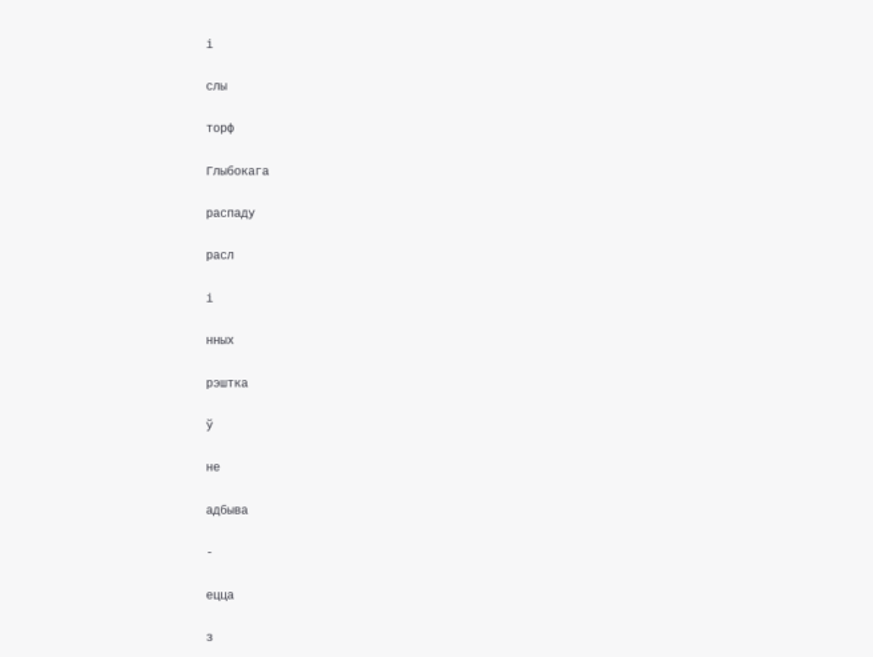і

слы

торф

Глыбокага

распаду

расл

і

нных

рэштка

ў

не

адбыва

-

ецца

з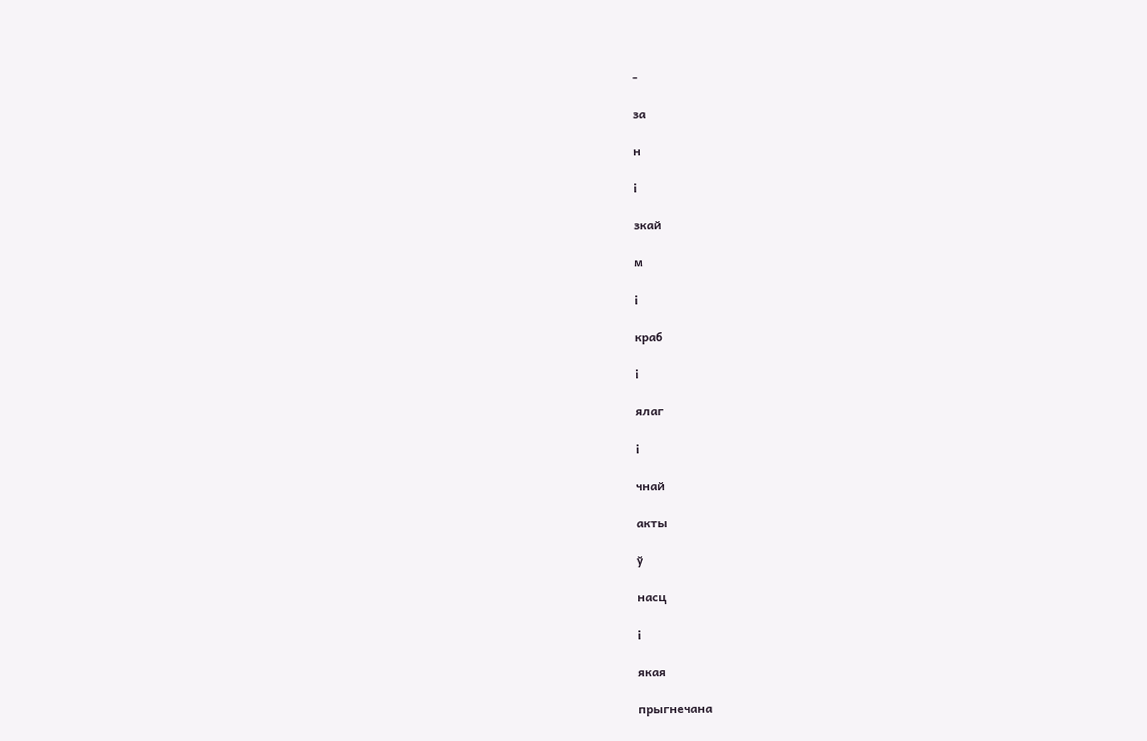-

за

н

і

зкай

м

і

краб

і

ялаг

і

чнай

акты

ў

насц

і

якая

прыгнечана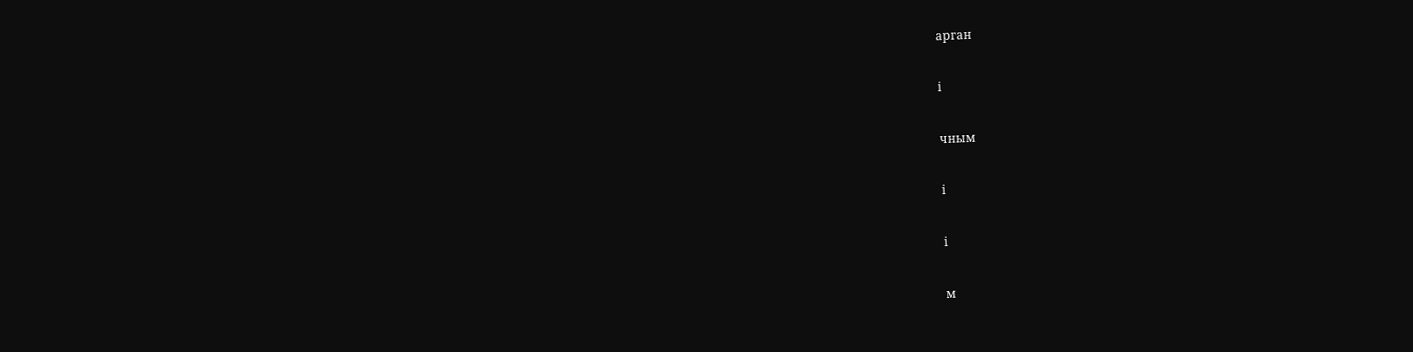арган

і

чным

і

і

м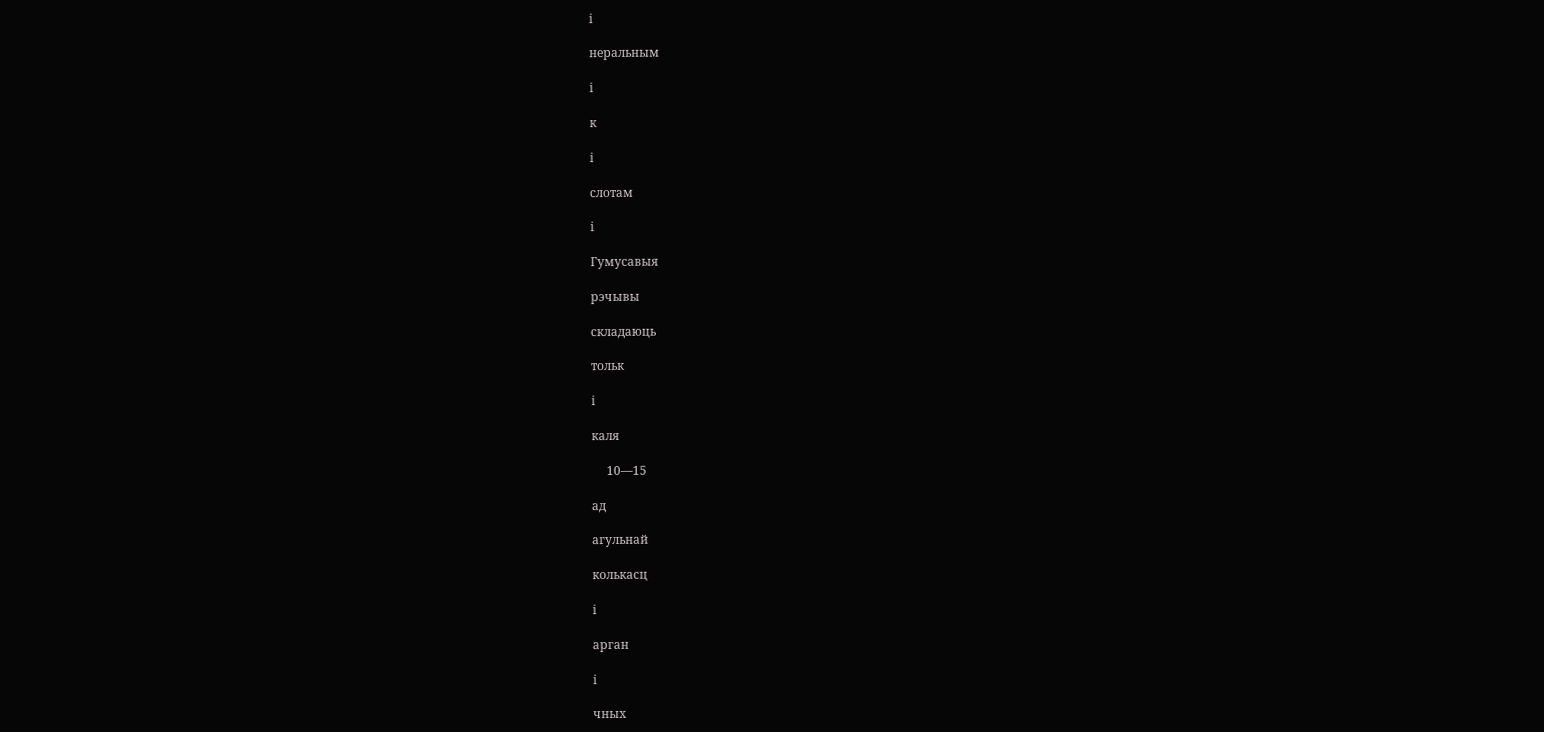і

неральным

і

к

і

слотам

і

Гумусавыя

рэчывы

складаюць

тольк

і

каля

     10—15

ад

агульнай

колькасц

і

арган

і

чных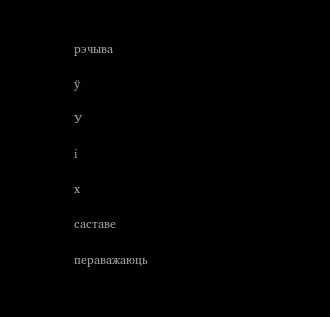рэчыва

ў

У

і

х

саставе

пераважаюць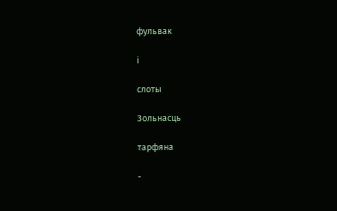фульвак

і

слоты

Зольнасць

тарфяна

-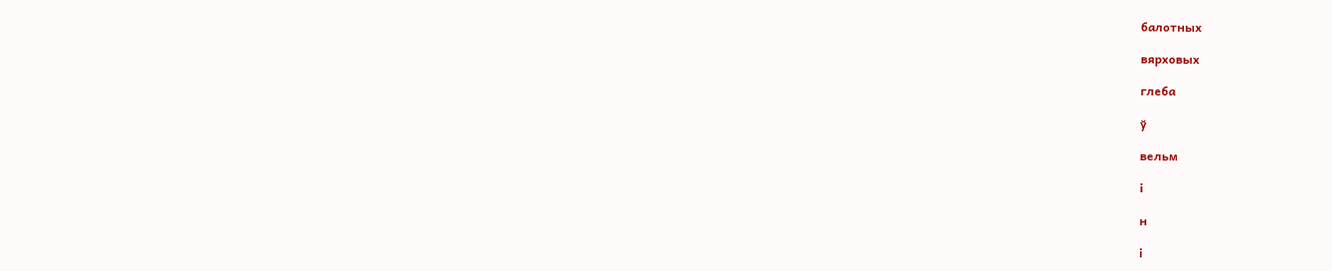балотных

вярховых

глеба

ў

вельм

і

н

і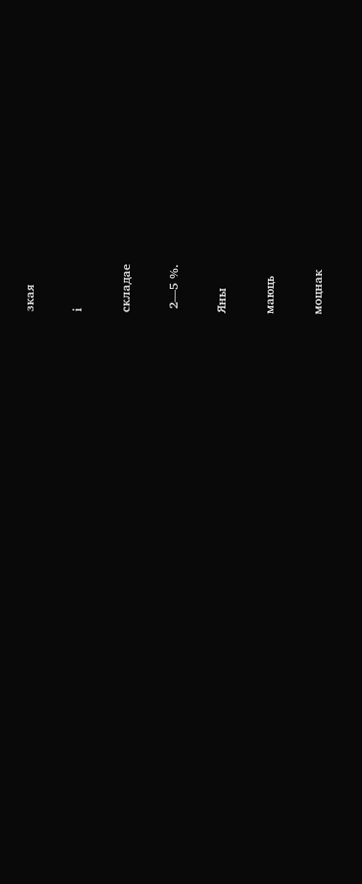зкая

і

складае

 2—5 %.

Яны

маюць

моцнак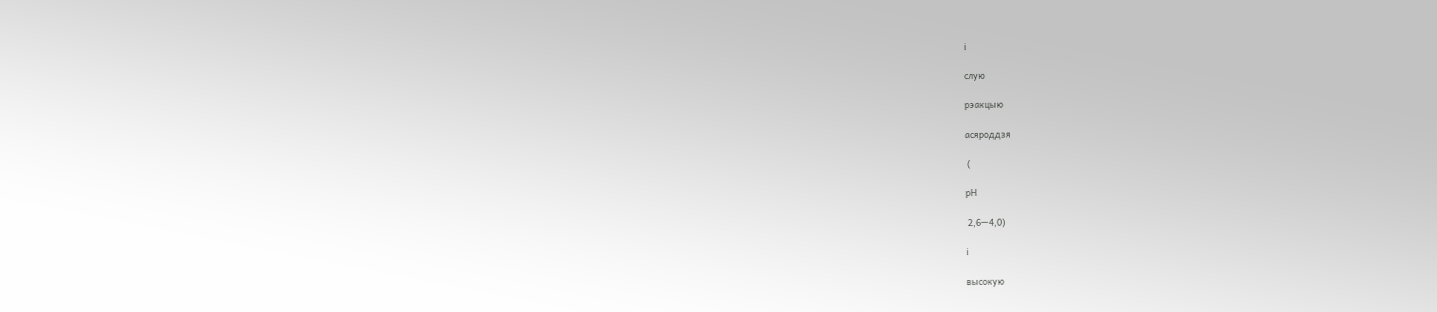і

слую

рэакцыю

асяроддзя

 (

рН

 2,6—4,0)

і

высокую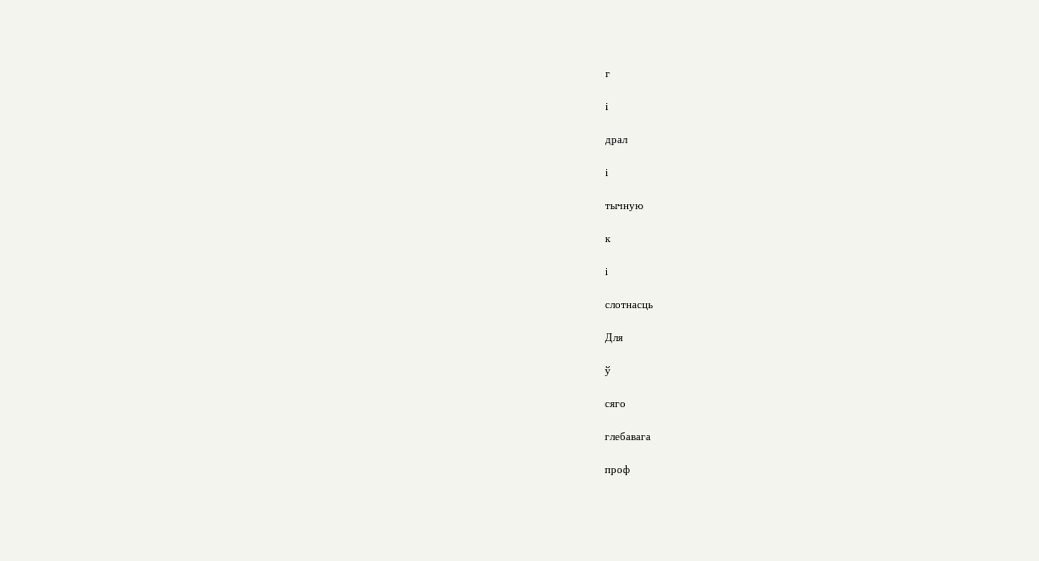г

і

драл

і

тычную

к

і

слотнасць

Для

ў

сяго

глебавага

проф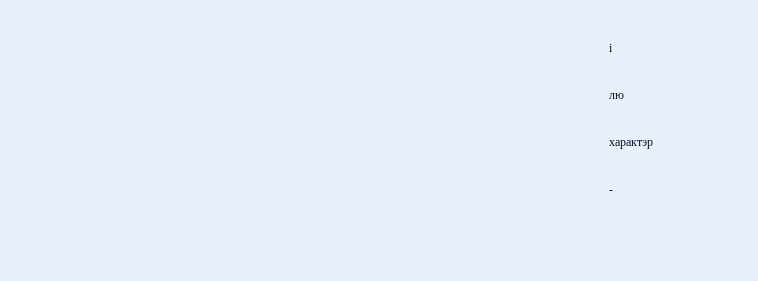і

лю

характэр

-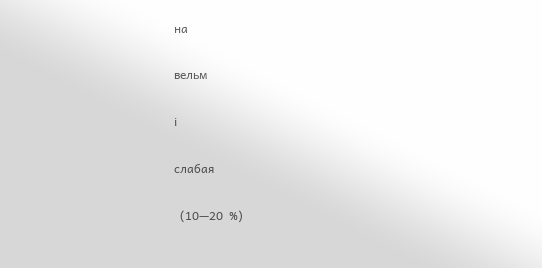на

вельм

і

слабая

  (10—20  %)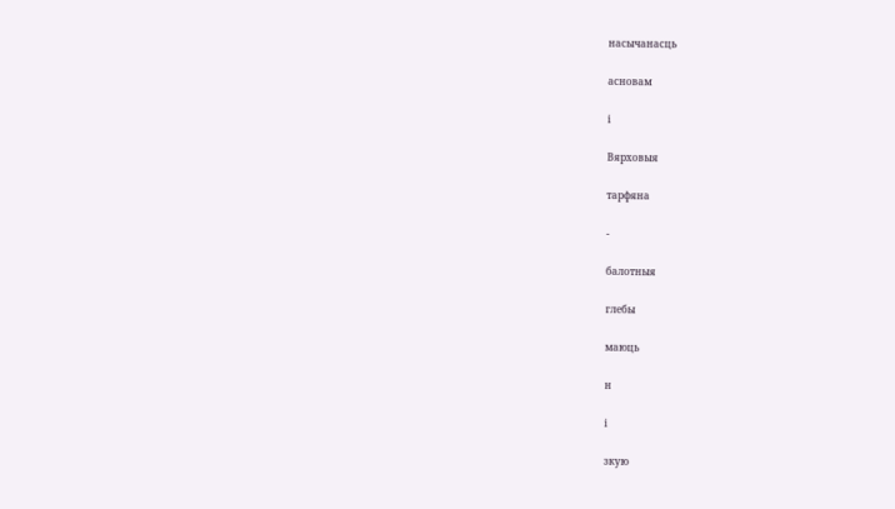насычанасць

асновам

і

Вярховыя

тарфяна

-

балотныя

глебы

маюць

н

і

зкую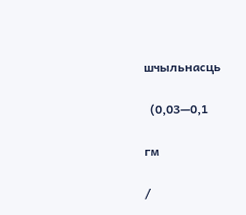шчыльнасць

  (0,03—0,1

гм

/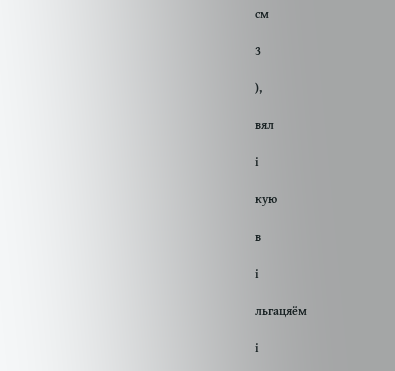см

3

),

вял

і

кую

в

і

льгацяём

і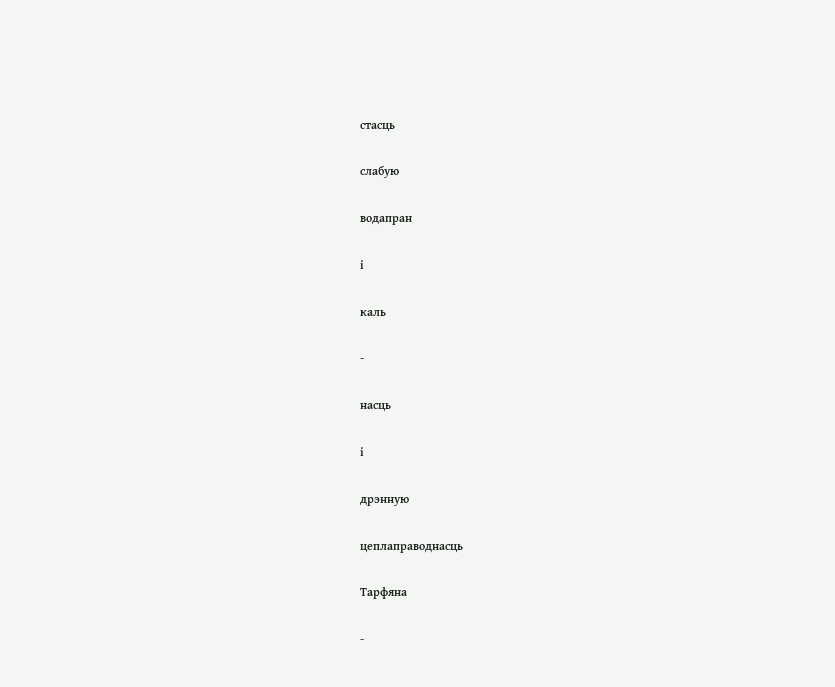стасць

слабую

водапран

і

каль

-

насць

і

дрэнную

цеплаправоднасць

Тарфяна

-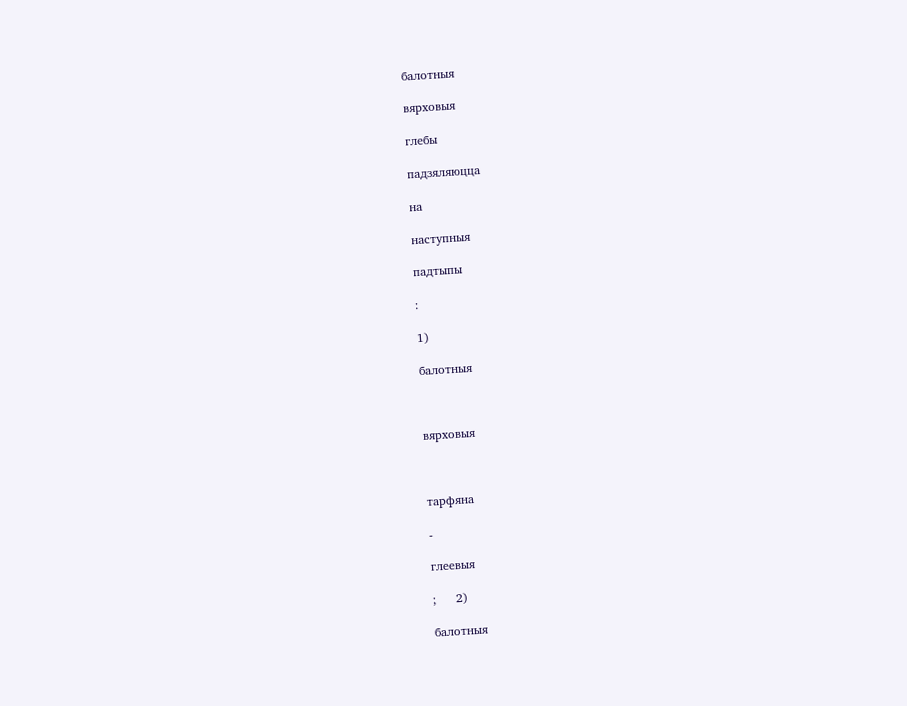балотныя

вярховыя

глебы

падзяляюцца

на

наступныя

падтыпы

:

1)

балотныя



вярховыя



тарфяна

-

глеевыя

;     2)

балотныя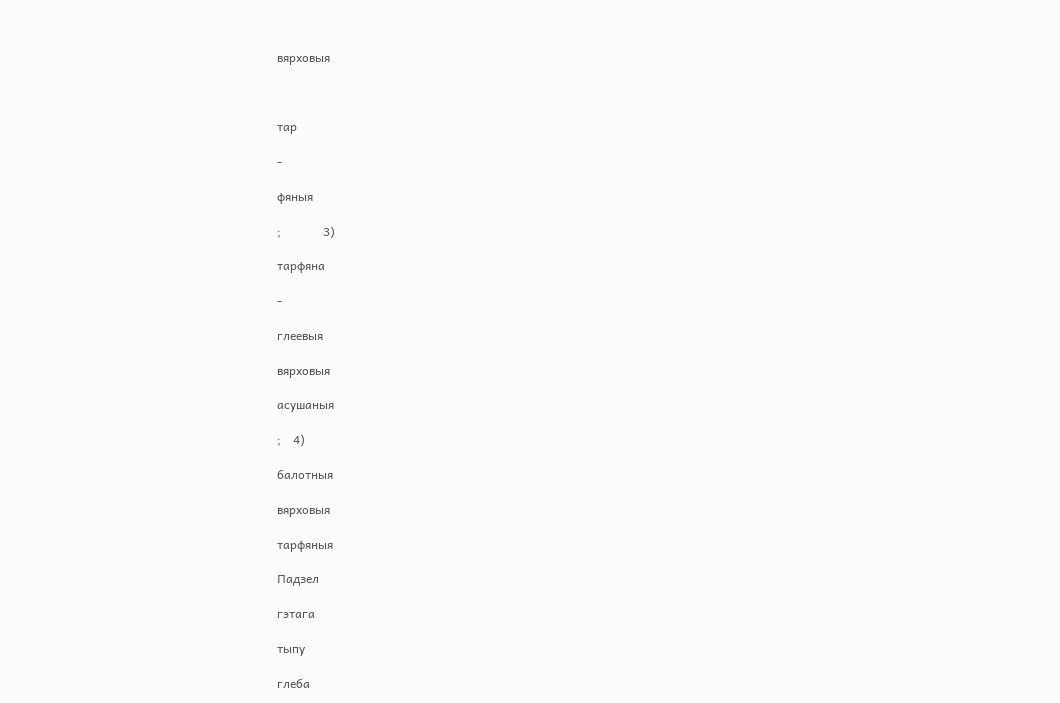вярховыя



тар

-

фяныя

;              3)

тарфяна

-

глеевыя

вярховыя

асушаныя

;    4)

балотныя

вярховыя

тарфяныя

Падзел

гэтага

тыпу

глеба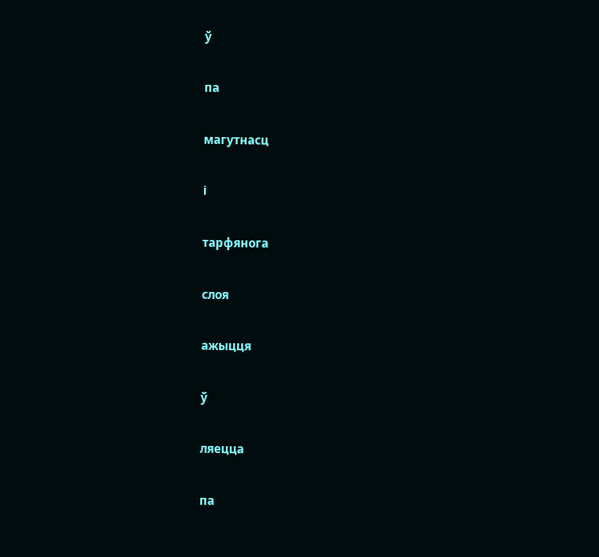ў

па

магутнасц

і

тарфянога

слоя

ажыцця

ў

ляецца

па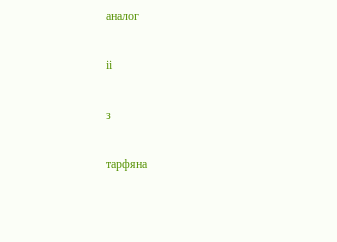аналог

іі

з

тарфяна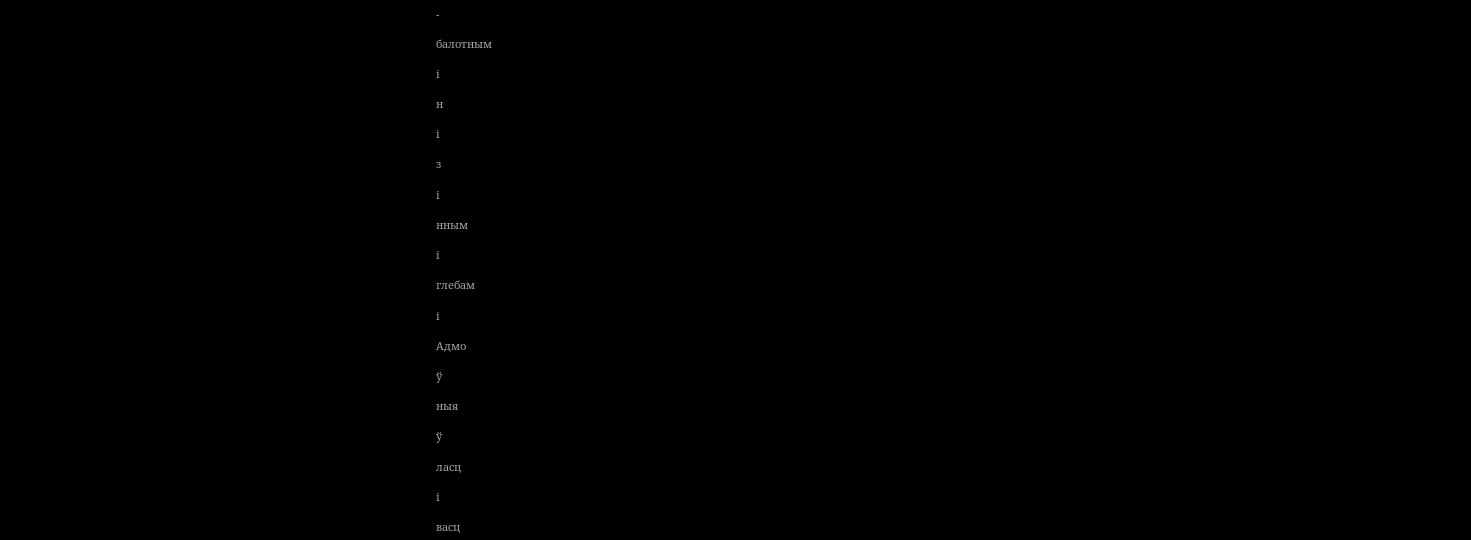-

балотным

і

н

і

з

і

нным

і

глебам

і

Адмо

ў

ныя

ў

ласц

і

васц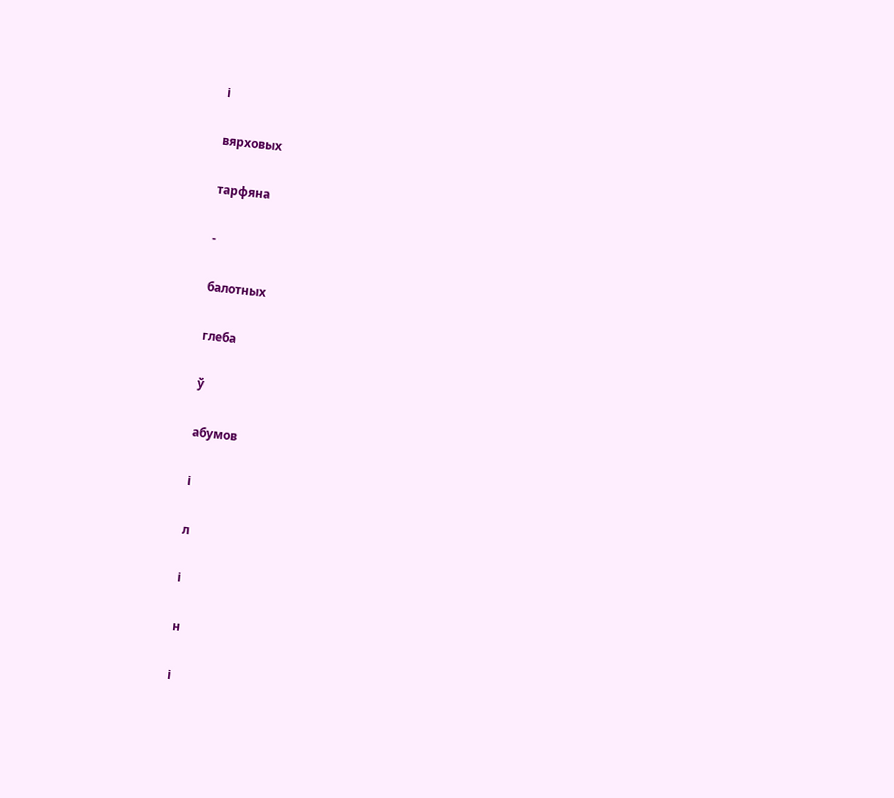і

вярховых

тарфяна

-

балотных

глеба

ў

абумов

і

л

і

н

і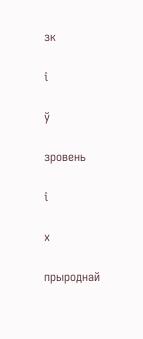зк

і

ў

зровень

і

х

прыроднай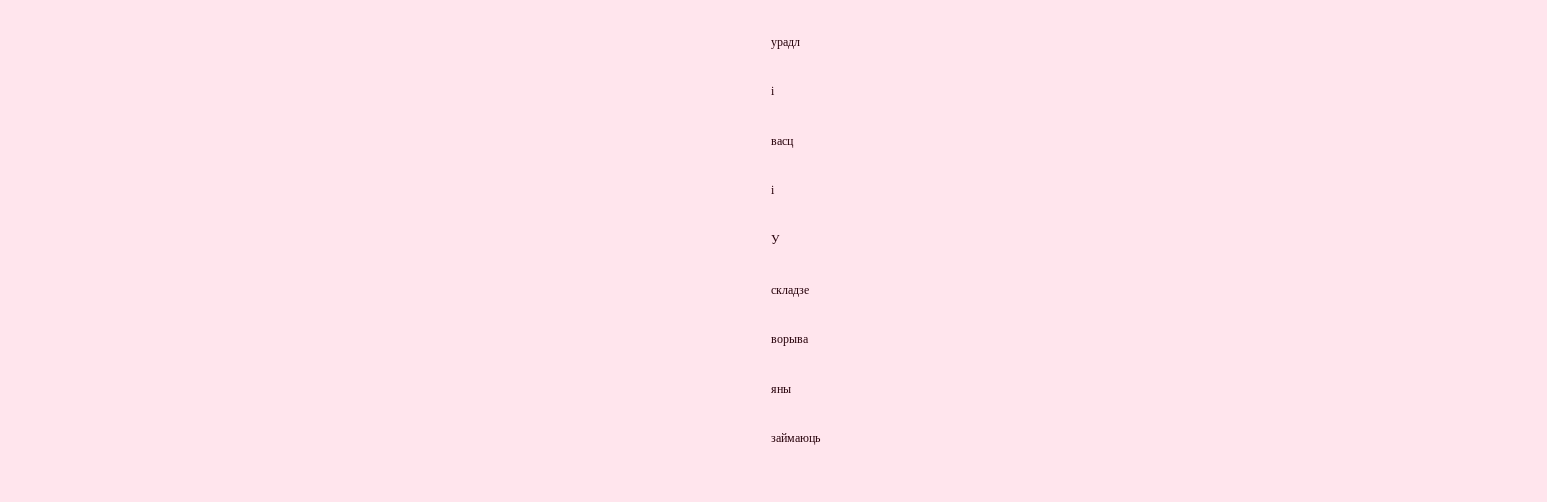урадл

і

васц

і

У

складзе

ворыва

яны

займаюць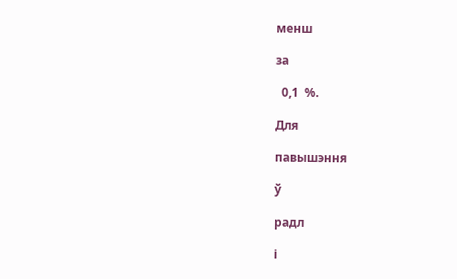менш

за

  0,1  %.

Для

павышэння

ў

радл

і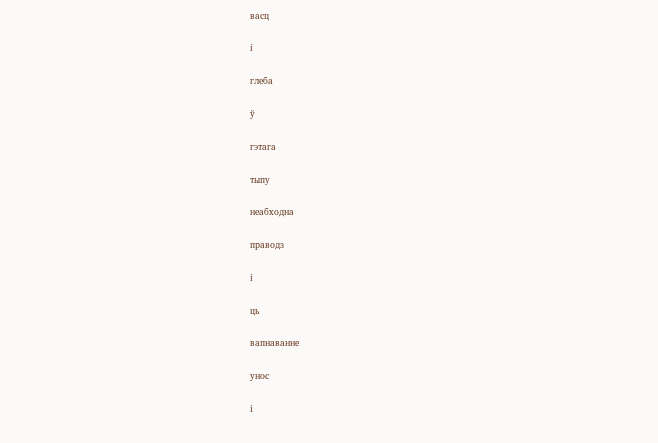васц

і

глеба

ў

гэтага

тыпу

неабходна

праводз

і

ць

вапнаванне

унос

і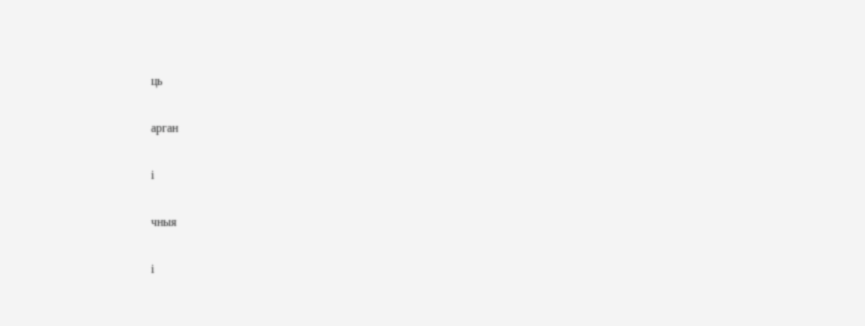ць

арган

і

чныя

і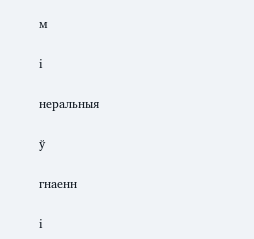м

і

неральныя

ў

гнаенн

і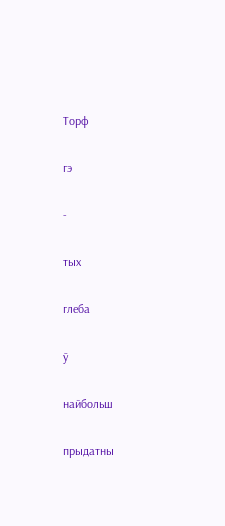Торф

гэ

-

тых

глеба

ў

найбольш

прыдатны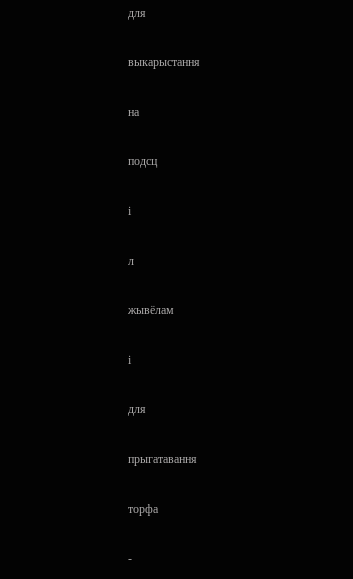для

выкарыстання

на

подсц

і

л

жывёлам

і

для

прыгатавання

торфа

-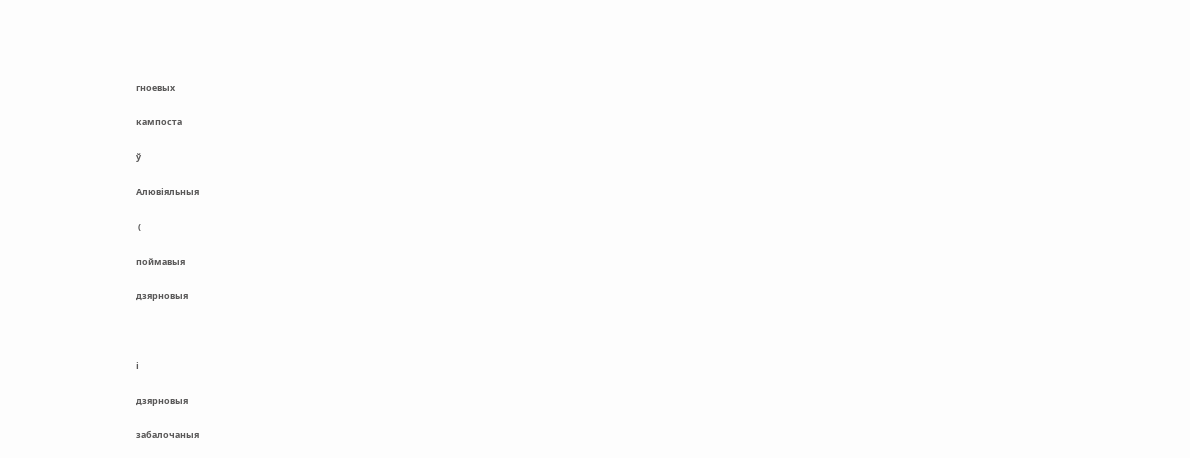гноевых

кампоста

ў

Алювіяльныя

 (

поймавыя

дзярновыя



і

дзярновыя

забалочаныя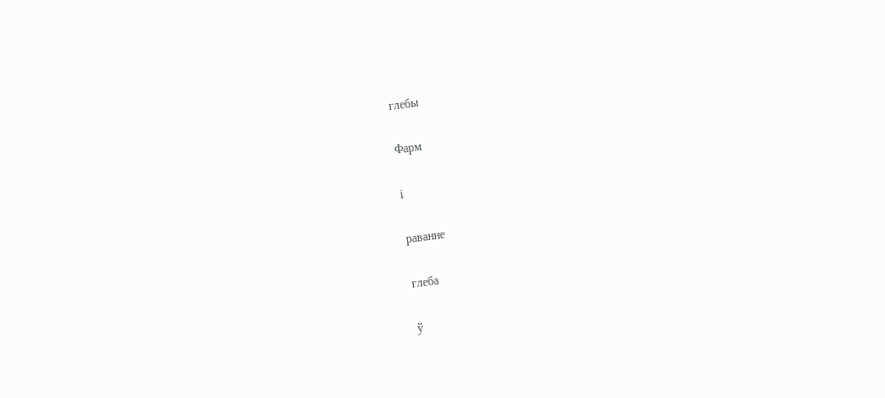глебы

Фарм

і

раванне

глеба

ў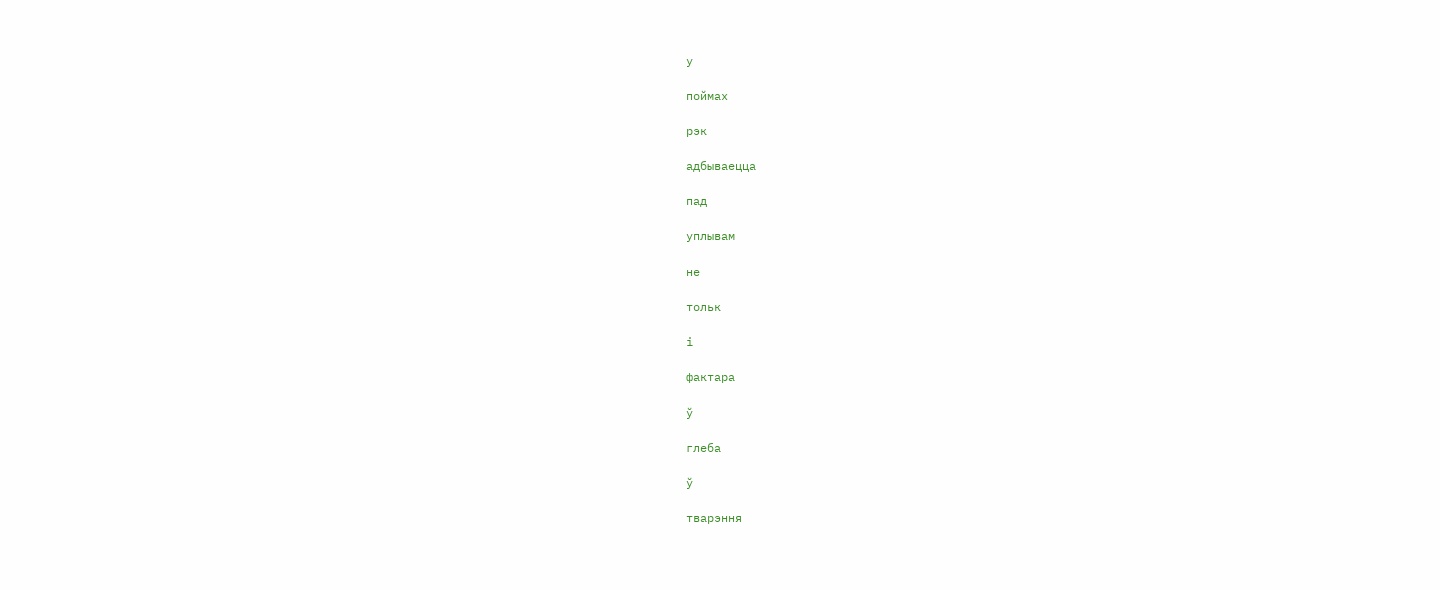у

поймах

рэк

адбываецца

пад

уплывам

не

тольк

і

фактара

ў

глеба

ў

тварэння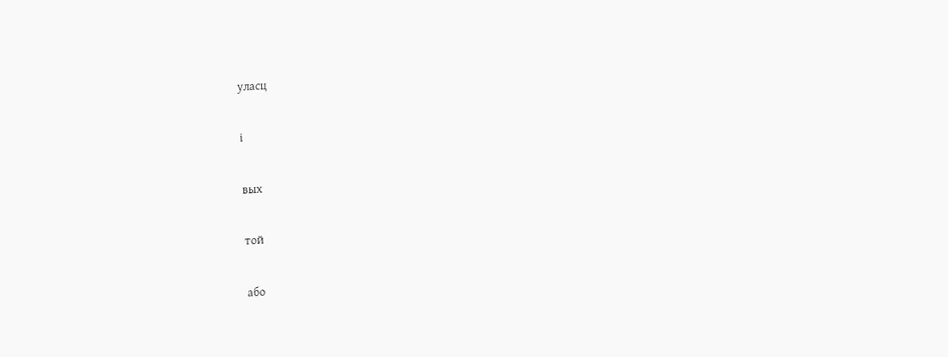уласц

і

вых

той

або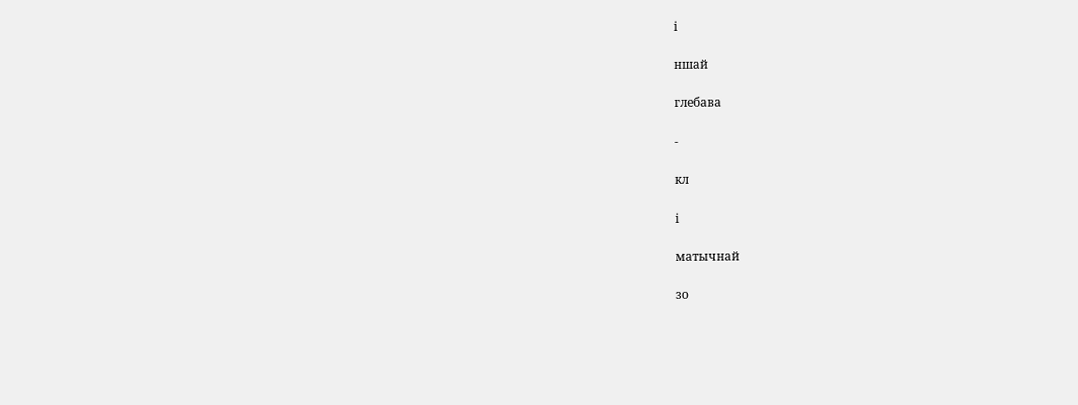і

ншай

глебава

-

кл

і

матычнай

зо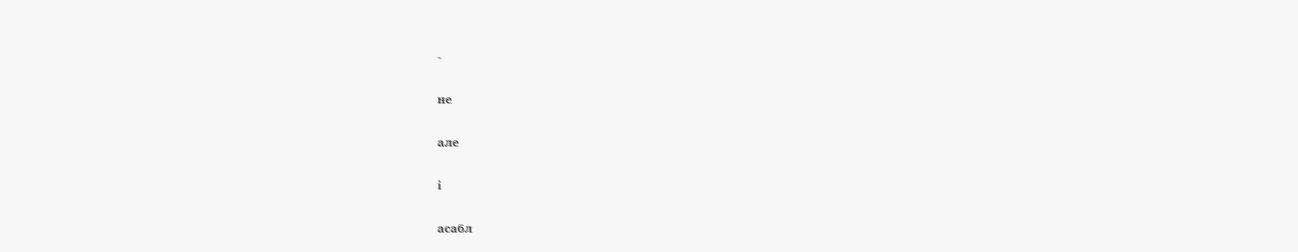-

не

але

і

асабл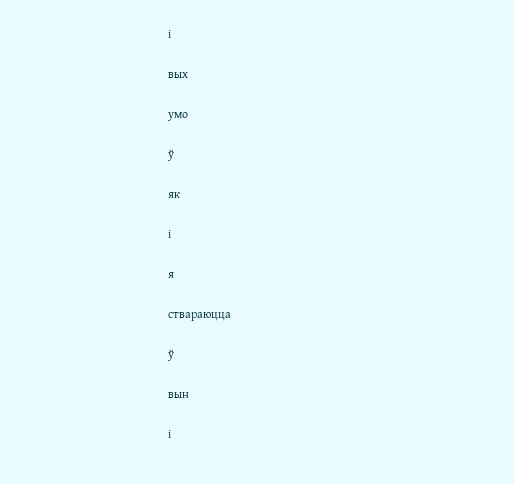і

вых

умо

ў

як

і

я

ствараюцца

ў

вын

і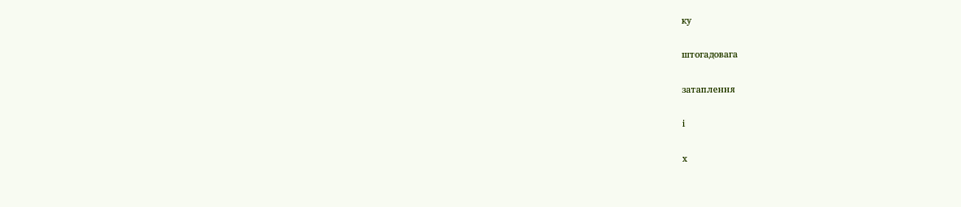ку

штогадовага

затаплення

і

х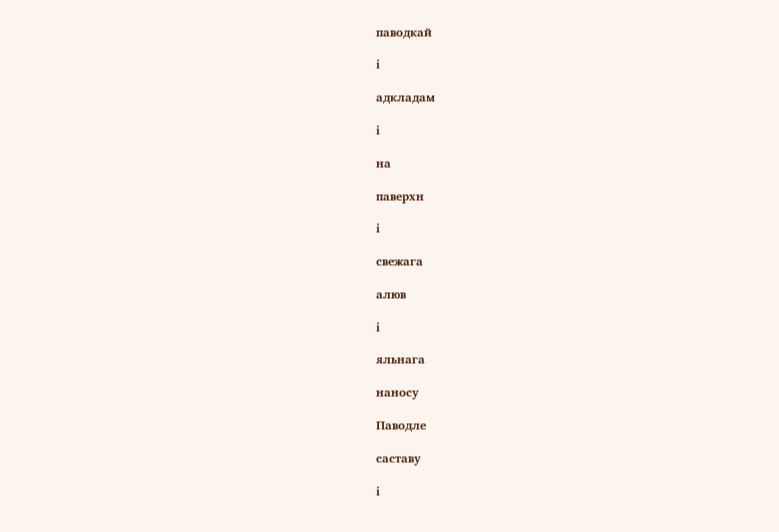паводкай

і

адкладам

і

на

паверхн

і

свежага

алюв

і

яльнага

наносу

Паводле

саставу

і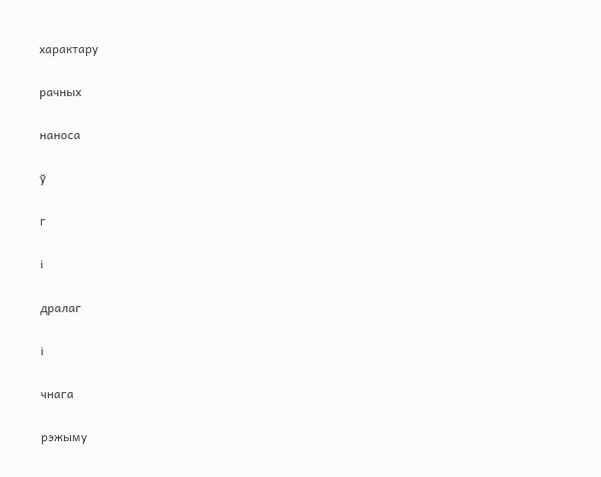характару

рачных

наноса

ў

г

і

дралаг

і

чнага

рэжыму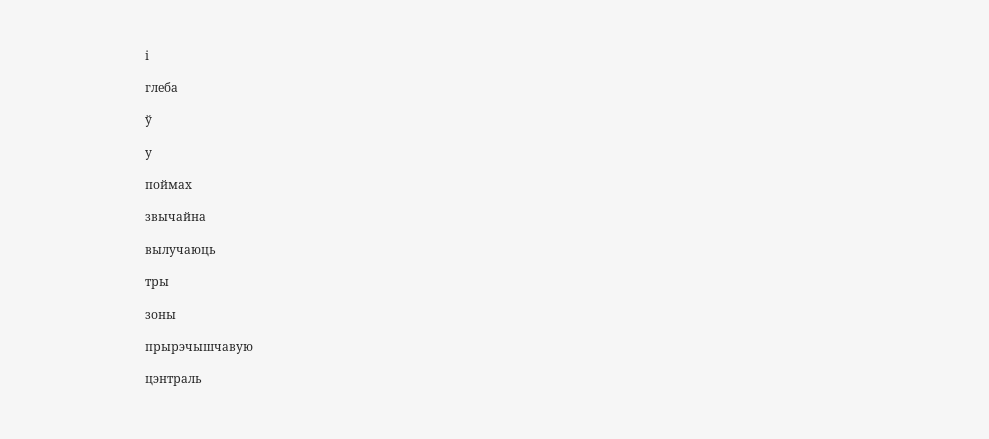і

глеба

ў

у

поймах

звычайна

вылучаюць

тры

зоны

прырэчышчавую

цэнтраль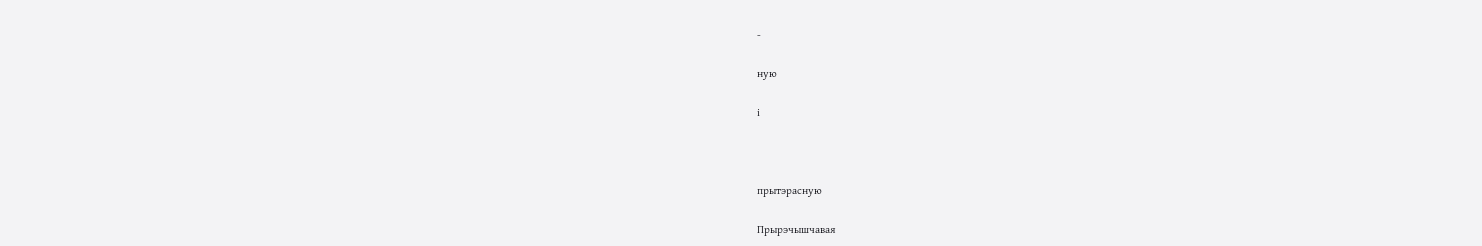-

ную

і



прытэрасную

Прырэчышчавая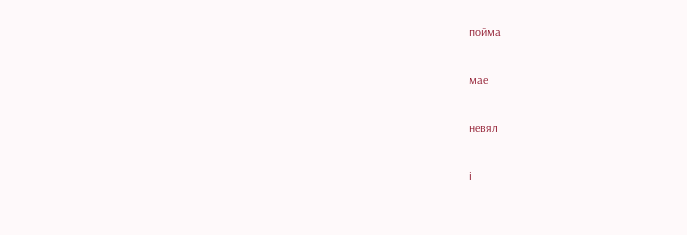пойма

мае

невял

і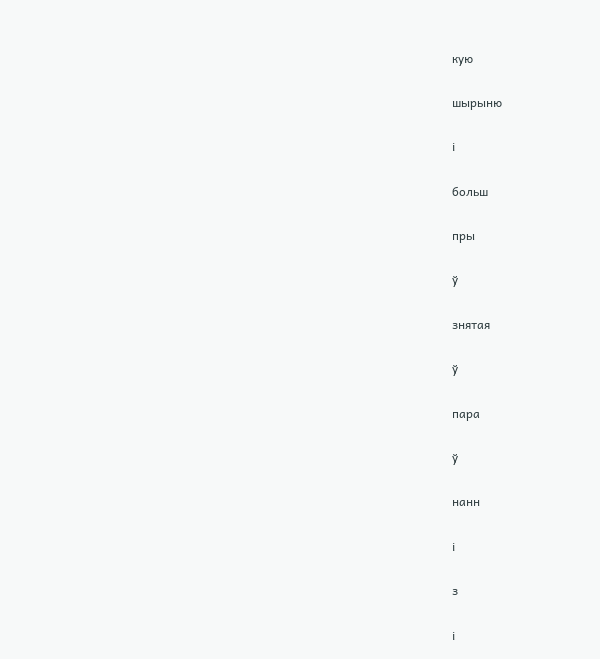кую

шырыню

і

больш

пры

ў

знятая

ў

пара

ў

нанн

і

з

і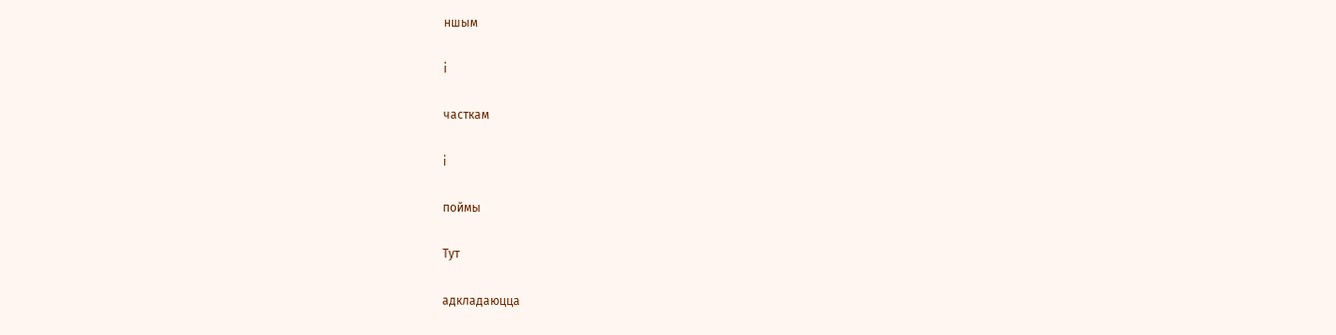ншым

і

часткам

і

поймы

Тут

адкладаюцца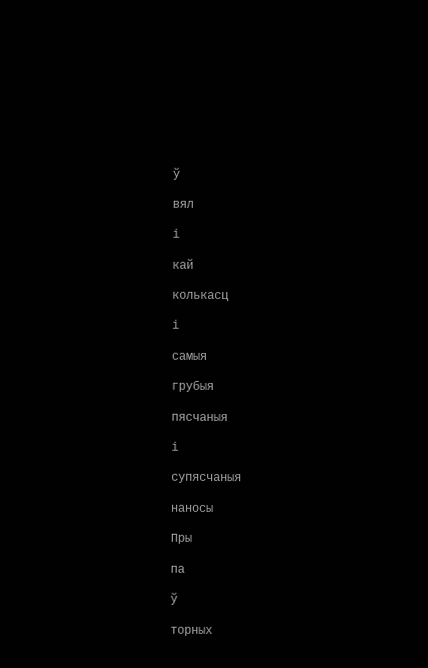ў

вял

і

кай

колькасц

і

самыя

грубыя

пясчаныя

і

супясчаныя

наносы

Пры

па

ў

торных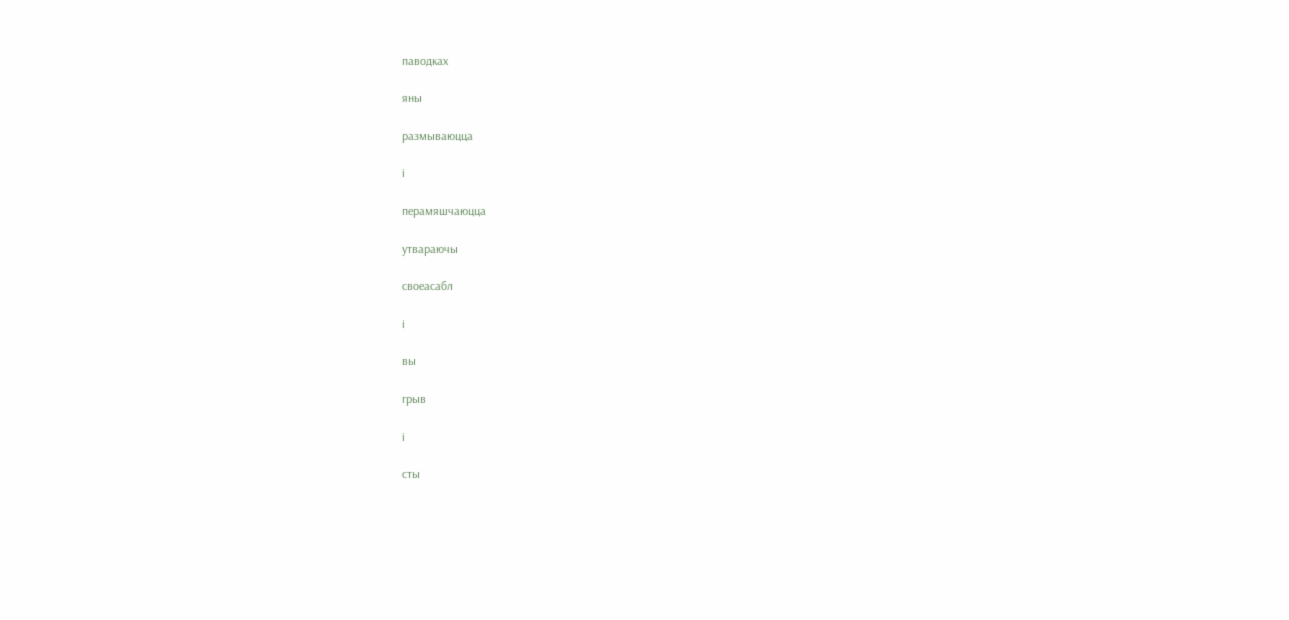паводках

яны

размываюцца

і

перамяшчаюцца

утвараючы

своеасабл

і

вы

грыв

і

сты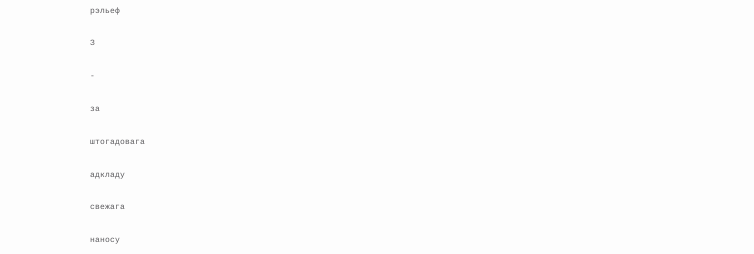рэльеф

З

-

за

штогадовага

адкладу

свежага

наносу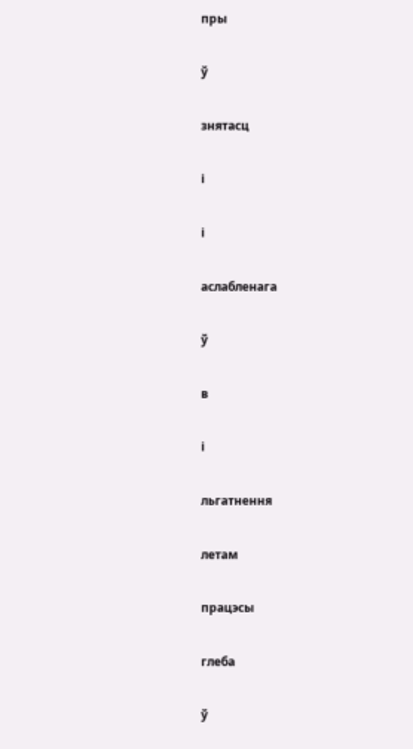пры

ў

знятасц

і

і

аслабленага

ў

в

і

льгатнення

летам

працэсы

глеба

ў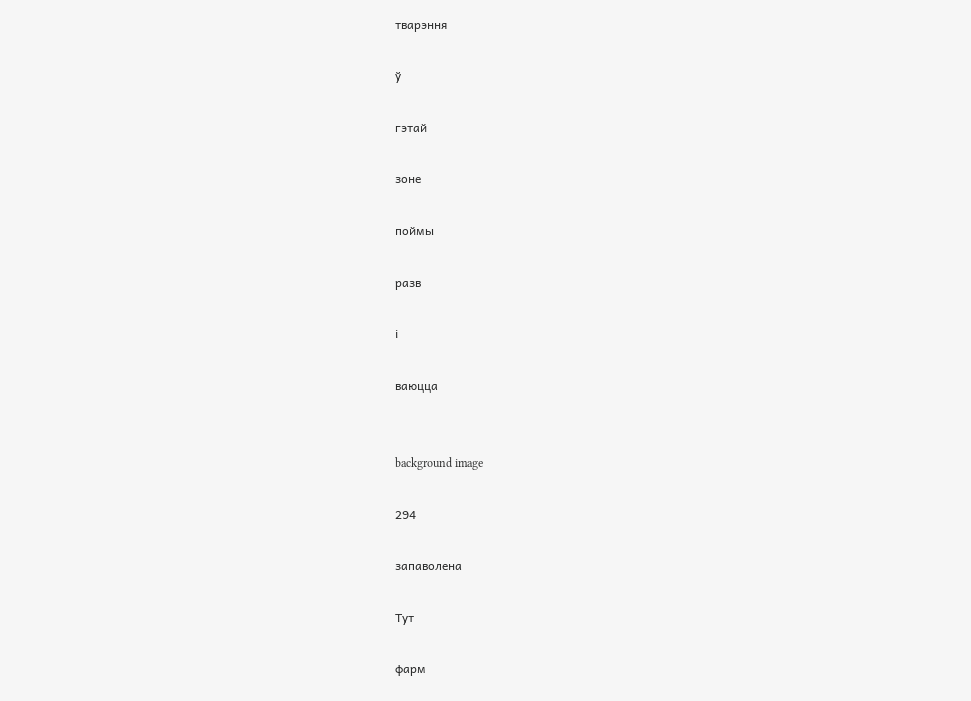тварэння

ў

гэтай

зоне

поймы

разв

і

ваюцца


background image

294

запаволена

Тут

фарм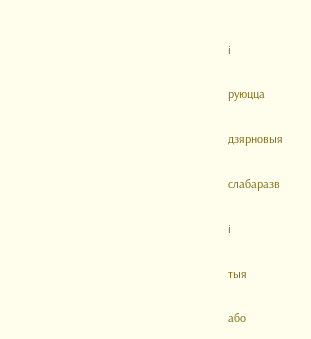і

руюцца

дзярновыя

слабаразв

і

тыя

або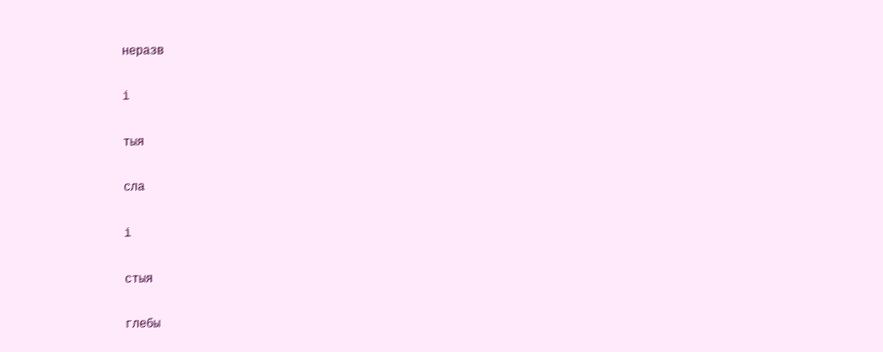неразв

і

тыя

сла

і

стыя

глебы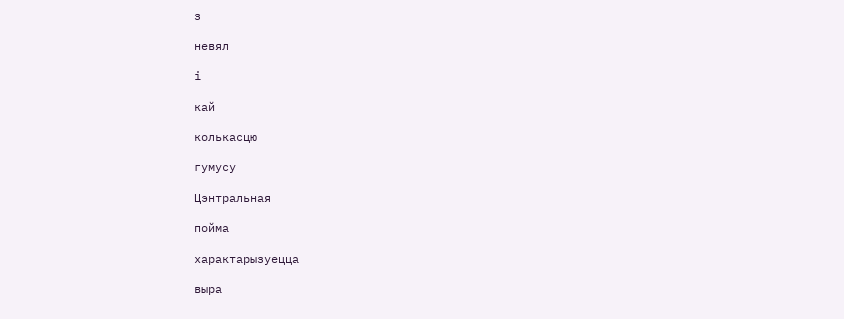з

невял

і

кай

колькасцю

гумусу

Цэнтральная

пойма

характарызуецца

выра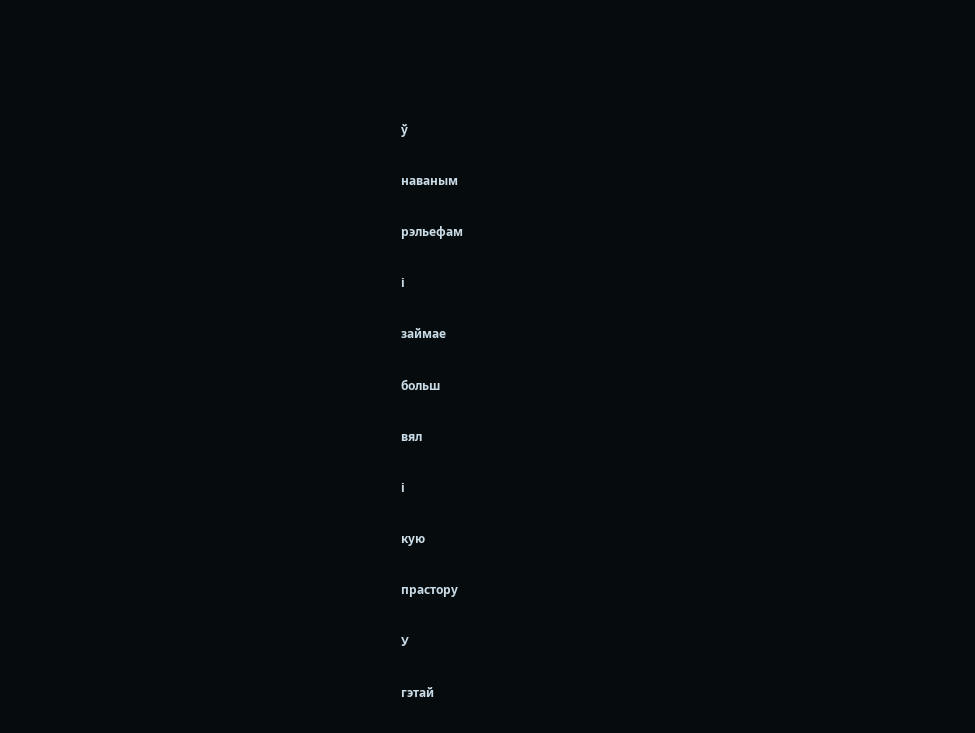ў

наваным

рэльефам

і

займае

больш

вял

і

кую

прастору

У

гэтай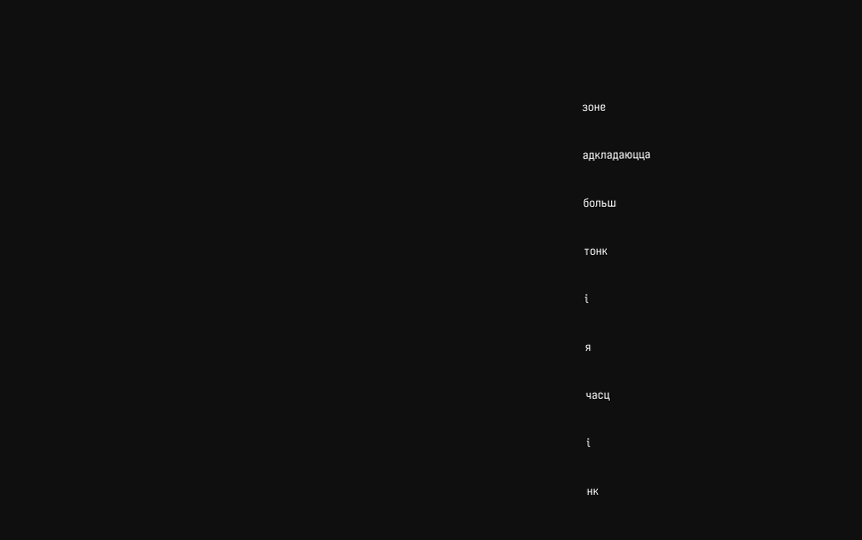зоне

адкладаюцца

больш

тонк

і

я

часц

і

нк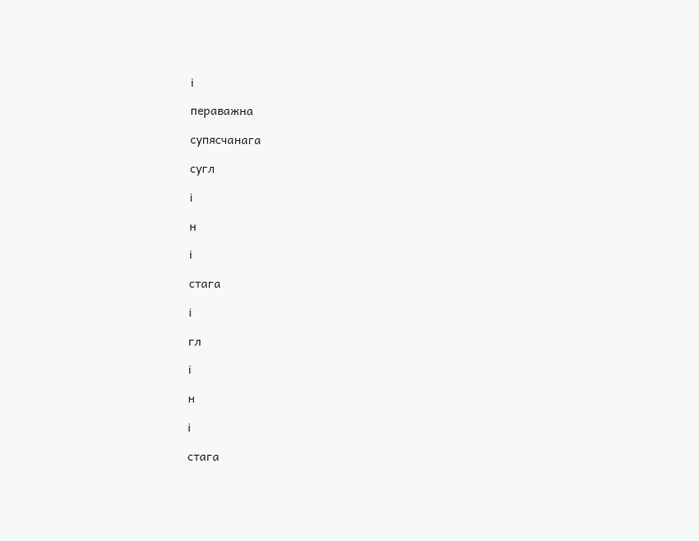і

пераважна

супясчанага

сугл

і

н

і

стага

і

гл

і

н

і

стага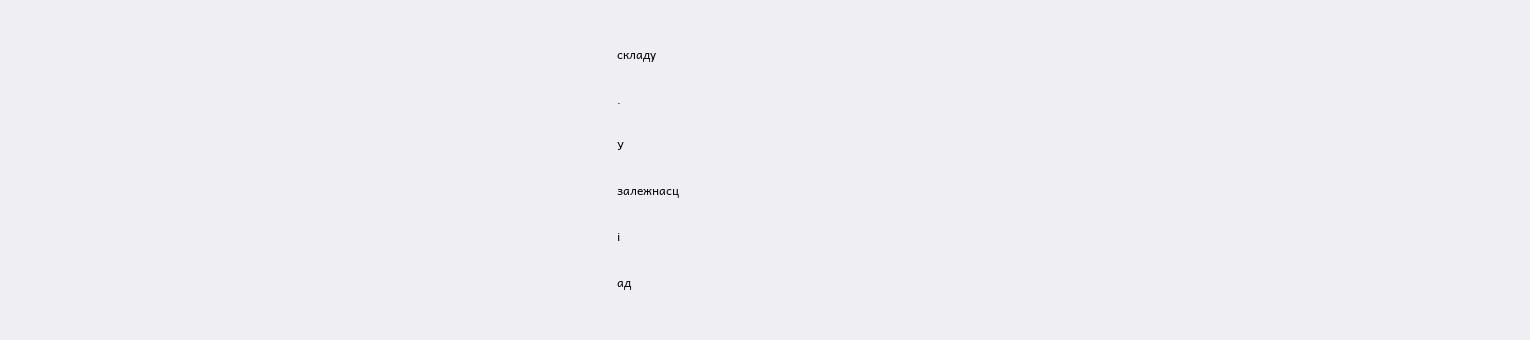складу

.

У

залежнасц

і

ад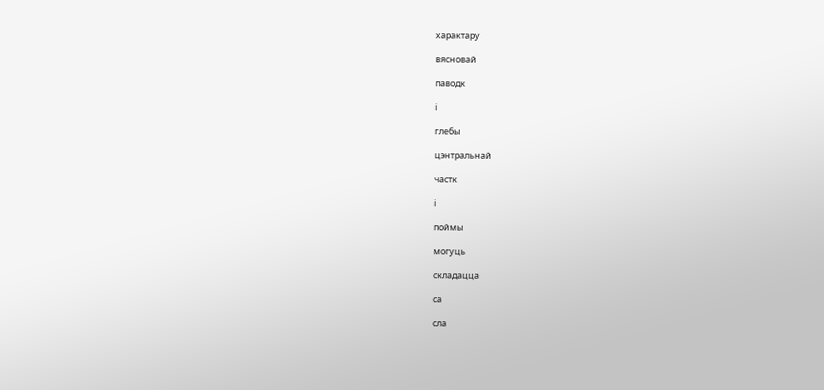характару

вясновай

паводк

і

глебы

цэнтральнай

частк

і

поймы

могуць

складацца

са

сла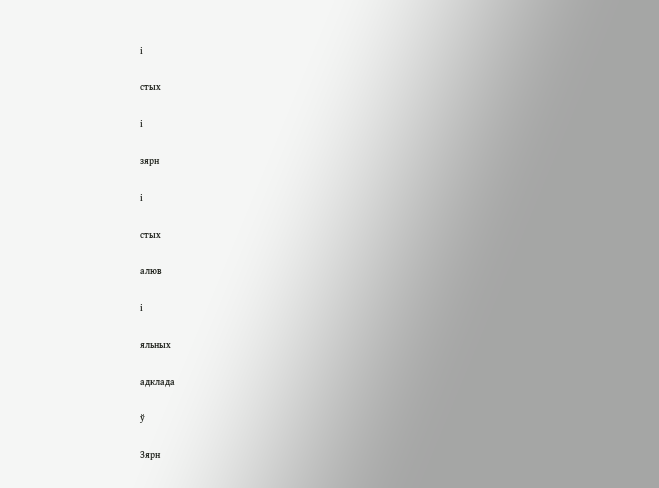і

стых

і

зярн

і

стых

алюв

і

яльных

адклада

ў

Зярн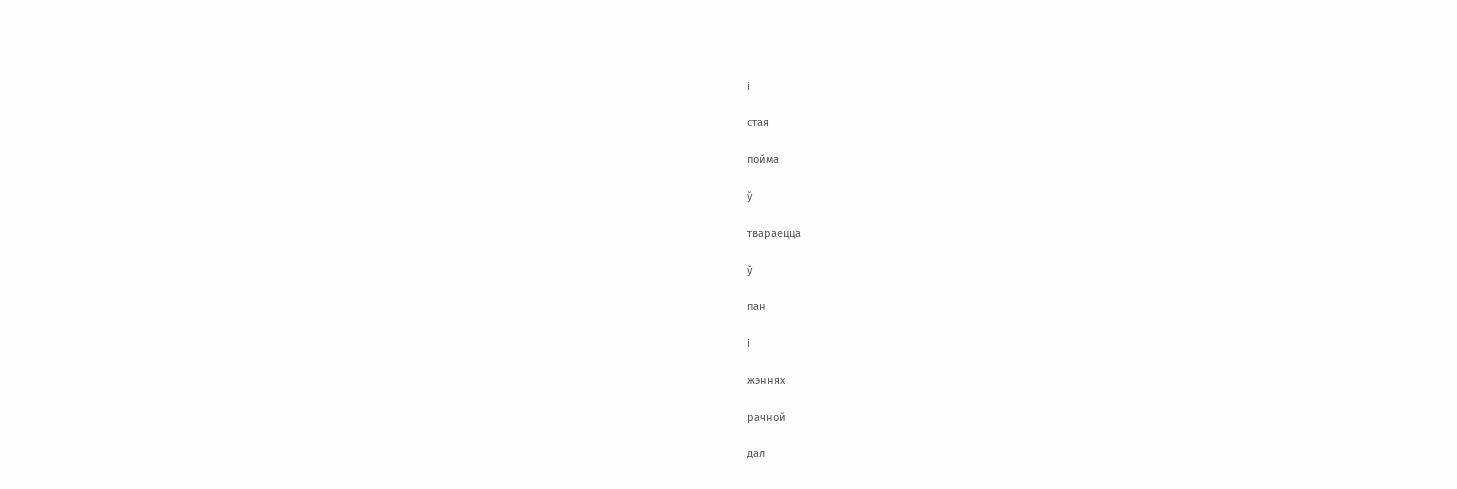і

стая

пойма

ў

твараецца

ў

пан

і

жэннях

рачной

дал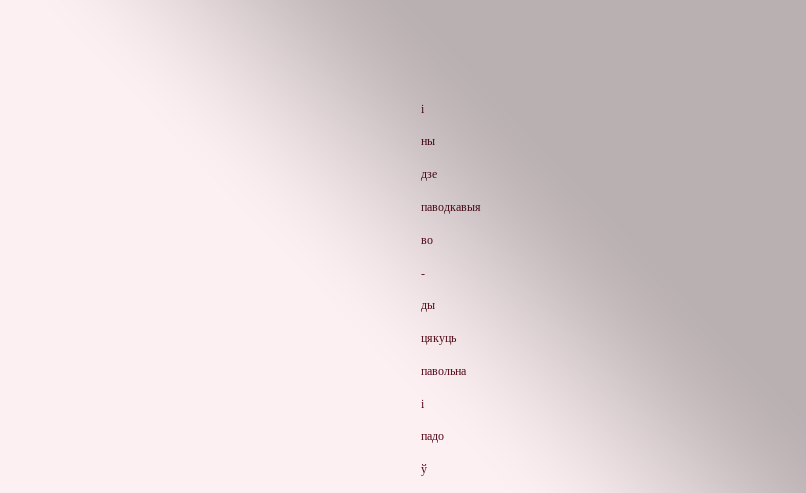і

ны

дзе

паводкавыя

во

-

ды

цякуць

павольна

і

падо

ў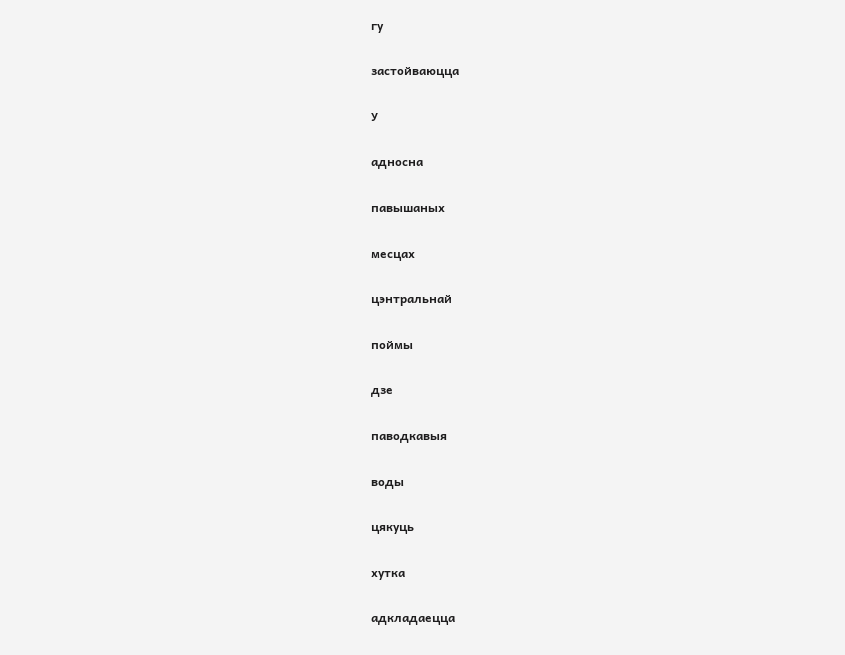гу

застойваюцца

У

адносна

павышаных

месцах

цэнтральнай

поймы

дзе

паводкавыя

воды

цякуць

хутка

адкладаецца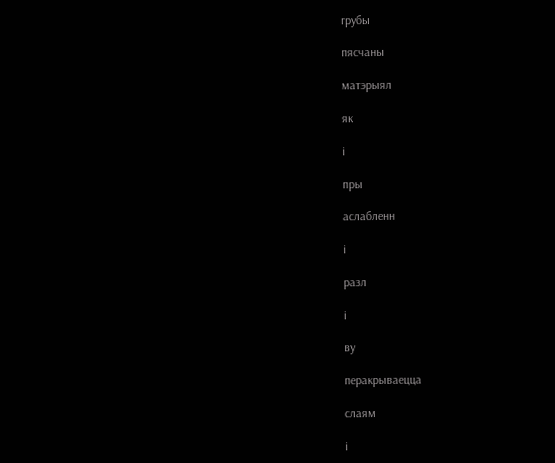грубы

пясчаны

матэрыял

як

і

пры

аслабленн

і

разл

і

ву

перакрываецца

слаям

і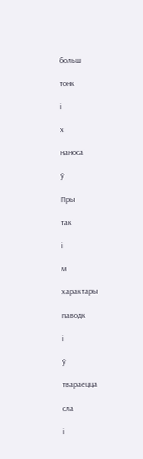больш

тонк

і

х

наноса

ў

Пры

так

і

м

характары

паводк

і

ў

твараецца

сла

і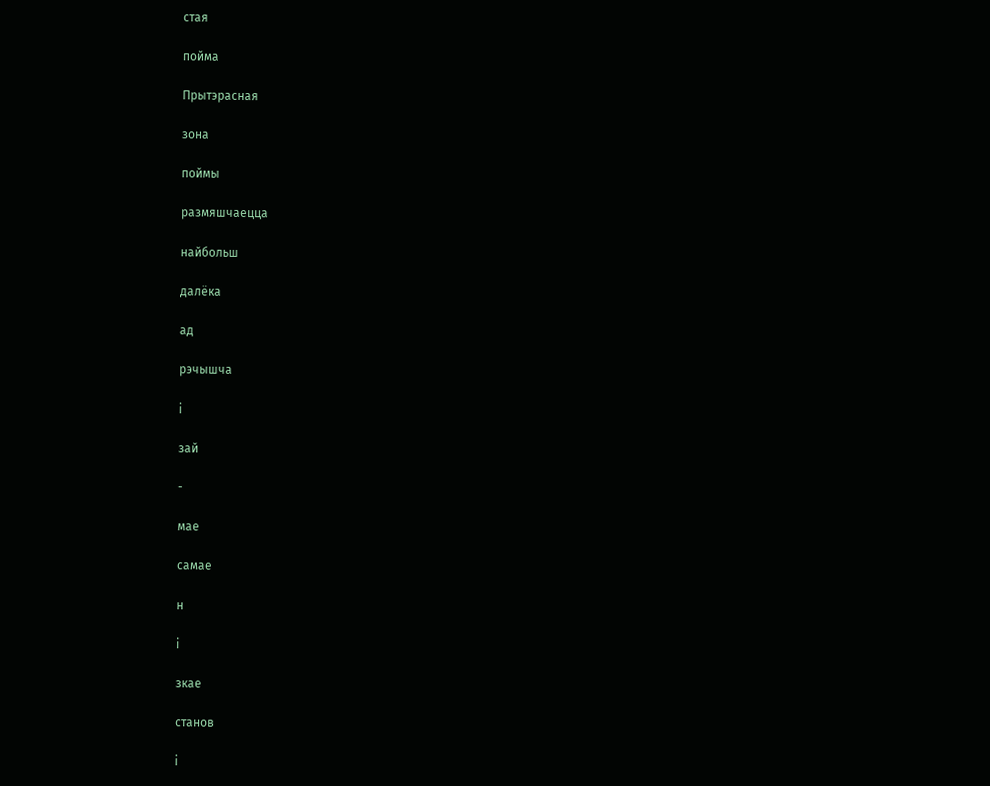стая

пойма

Прытэрасная

зона

поймы

размяшчаецца

найбольш

далёка

ад

рэчышча

і

зай

-

мае

самае

н

і

зкае

станов

і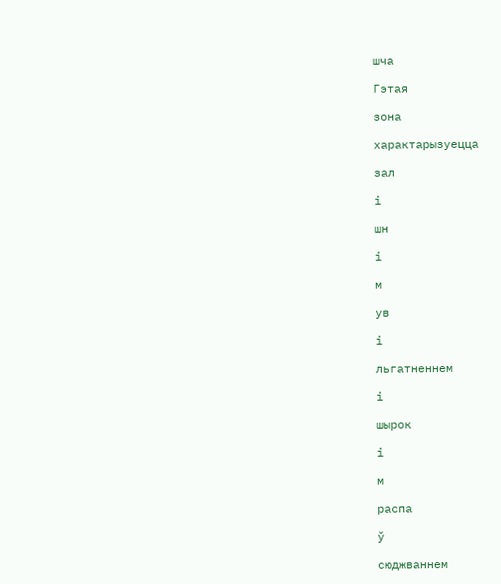шча

Гэтая

зона

характарызуецца

зал

і

шн

і

м

ув

і

льгатненнем

і

шырок

і

м

распа

ў

сюджваннем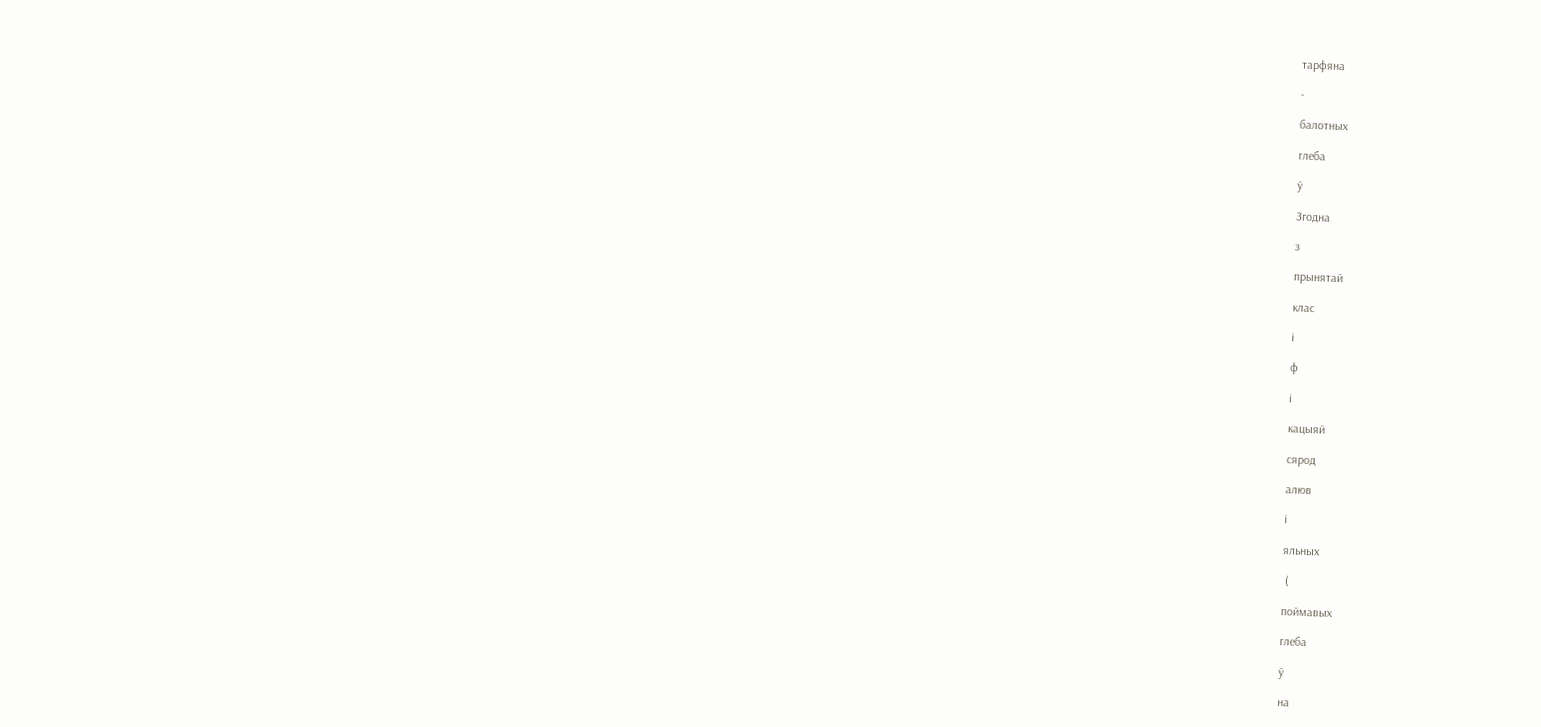тарфяна

-

балотных

глеба

ў

Згодна

з

прынятай

клас

і

ф

і

кацыяй

сярод

алюв

і

яльных

 (

поймавых

глеба

ў

на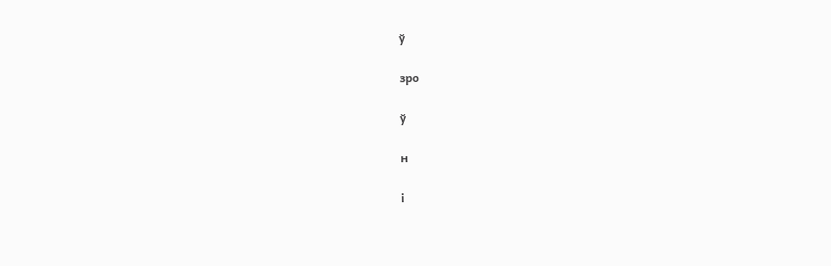ў

зро

ў

н

і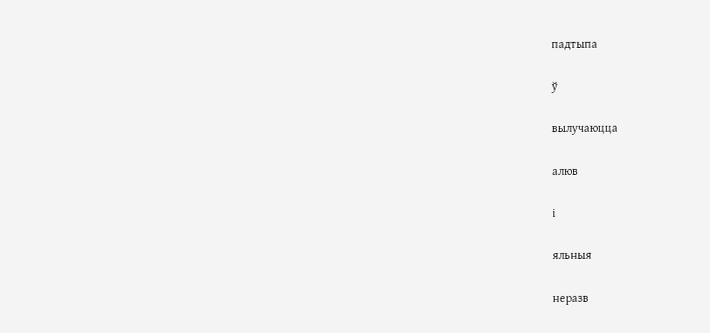падтыпа

ў

вылучаюцца

алюв

і

яльныя

неразв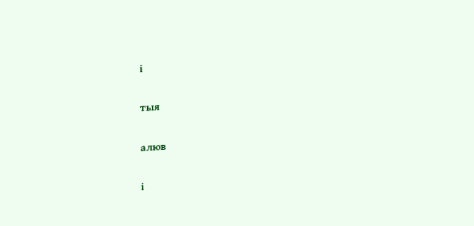і

тыя

алюв

і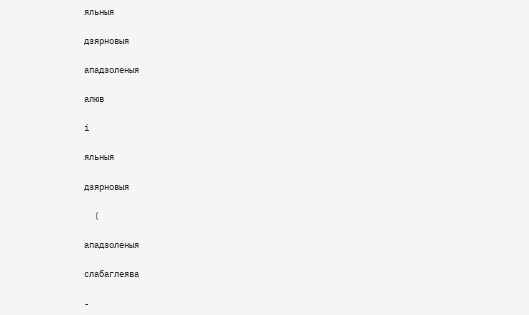яльныя

дзярновыя

ападзоленыя

алюв

і

яльныя

дзярновыя

  (

ападзоленыя

слабаглеява

-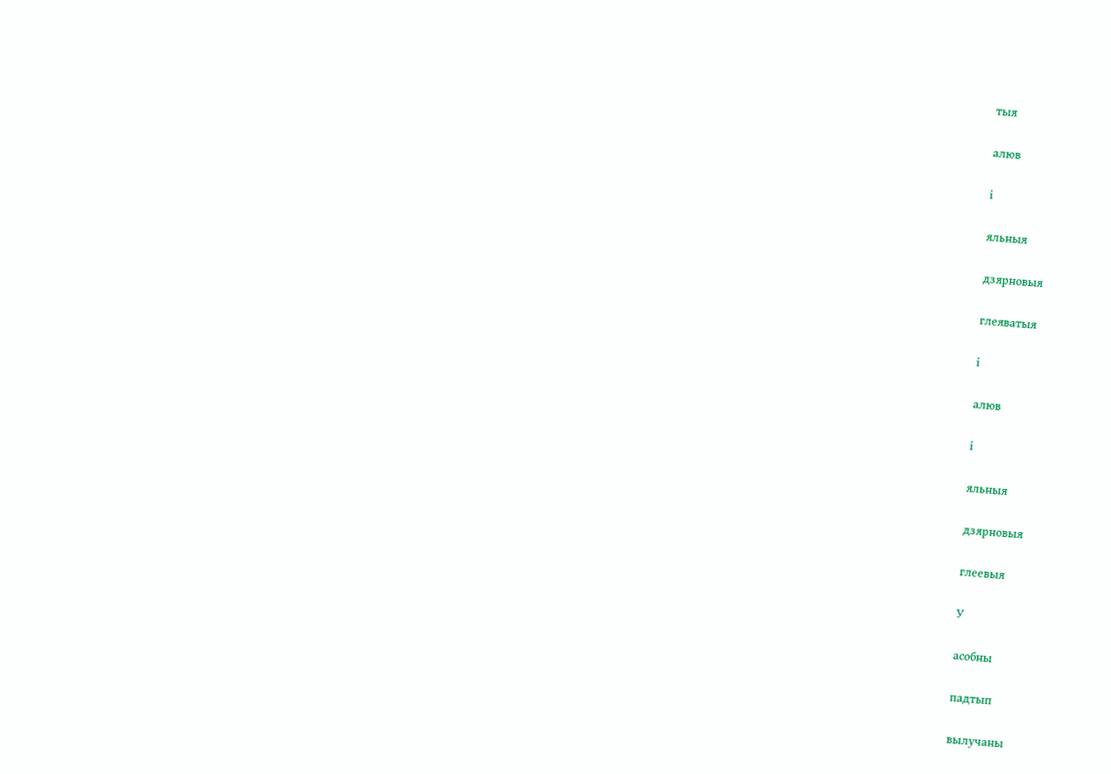тыя

алюв

і

яльныя

дзярновыя

глеяватыя

і

алюв

і

яльныя

дзярновыя

глеевыя

У

асобны

падтып

вылучаны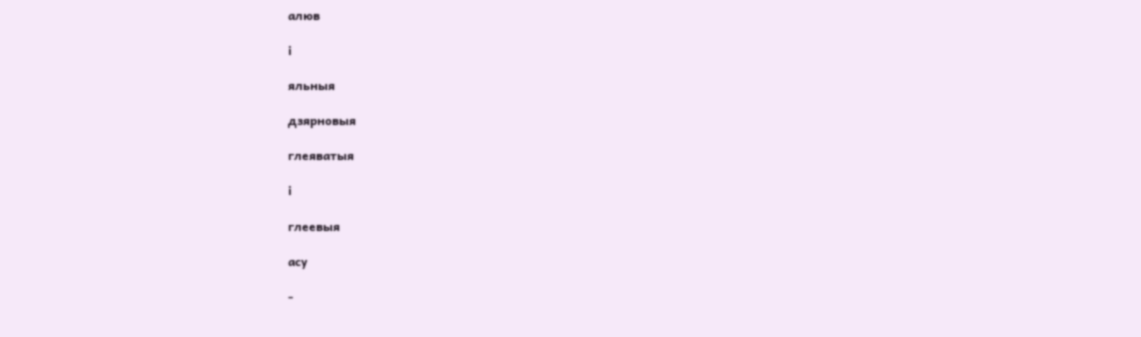алюв

і

яльныя

дзярновыя

глеяватыя

і

глеевыя

асу

-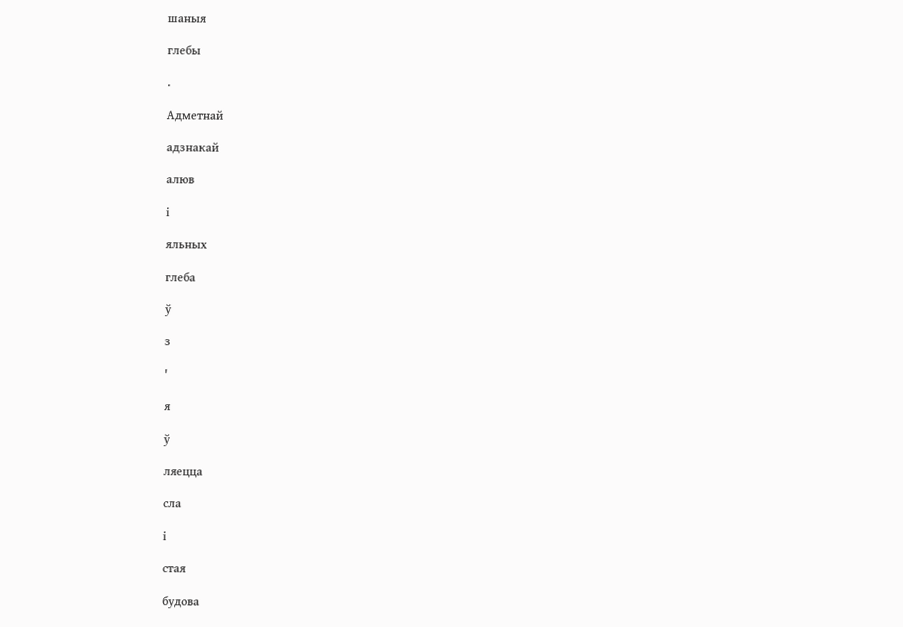шаныя

глебы

.

Адметнай

адзнакай

алюв

і

яльных

глеба

ў

з

'

я

ў

ляецца

сла

і

стая

будова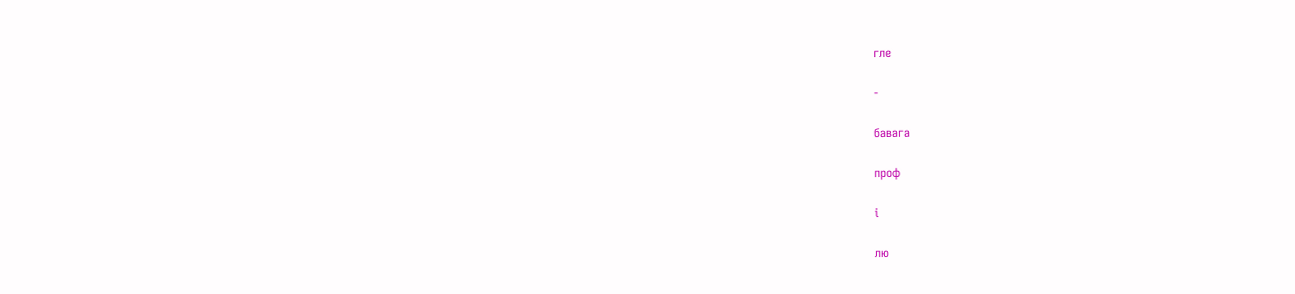гле

-

бавага

проф

і

лю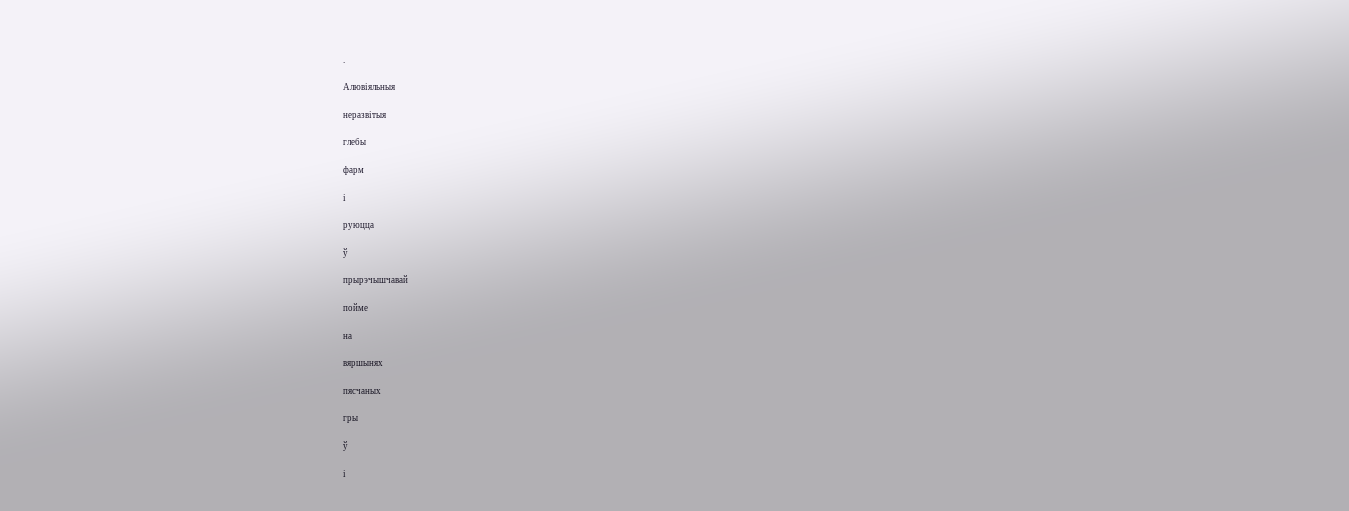.

Алювіяльныя

неразвітыя

глебы

фарм

і

руюцца

ў

прырэчышчавай

пойме

на

вяршынях

пясчаных

гры

ў

і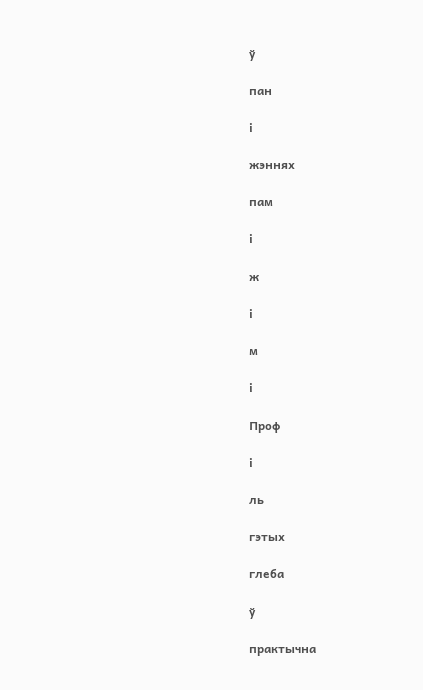ў

пан

і

жэннях

пам

і

ж

і

м

і

Проф

і

ль

гэтых

глеба

ў

практычна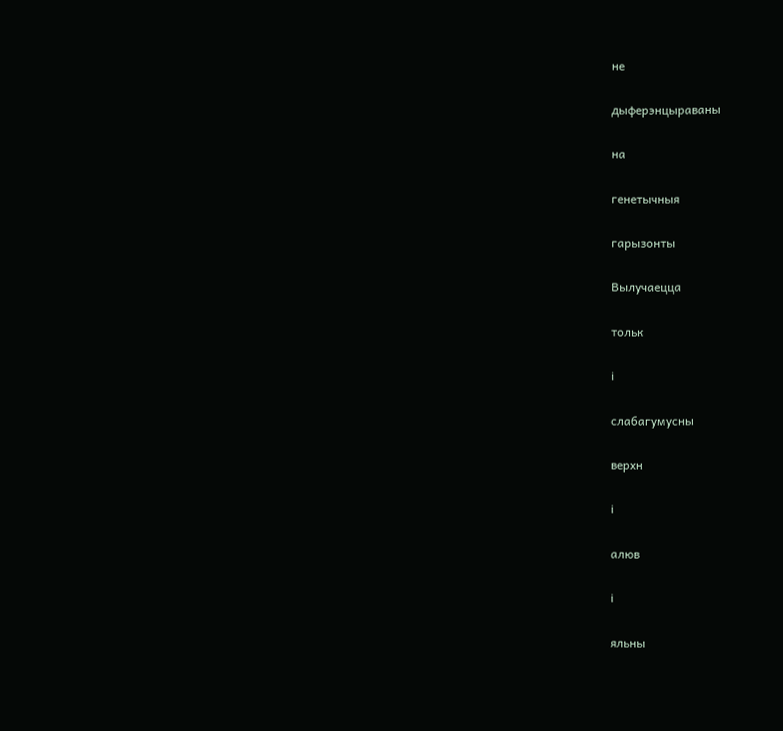не

дыферэнцыраваны

на

генетычныя

гарызонты

Вылучаецца

тольк

і

слабагумусны

верхн

і

алюв

і

яльны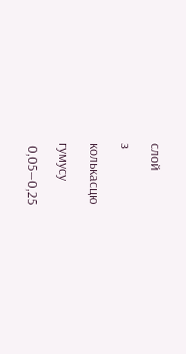слой

з

колькасцю

гумусу

 0,05—0,25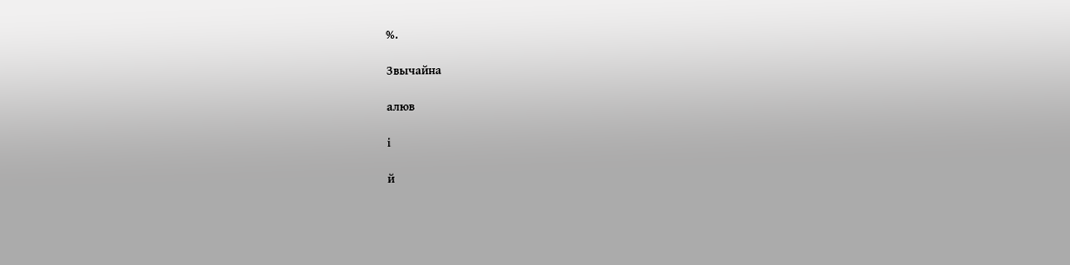%.

Звычайна

алюв

і

й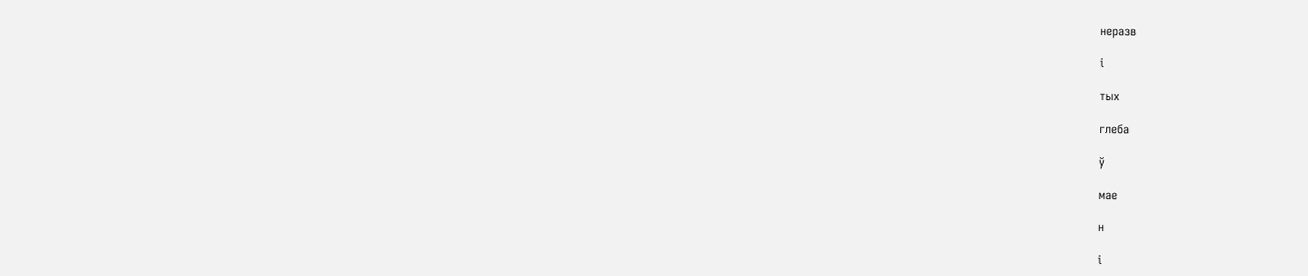неразв

і

тых

глеба

ў

мае

н

і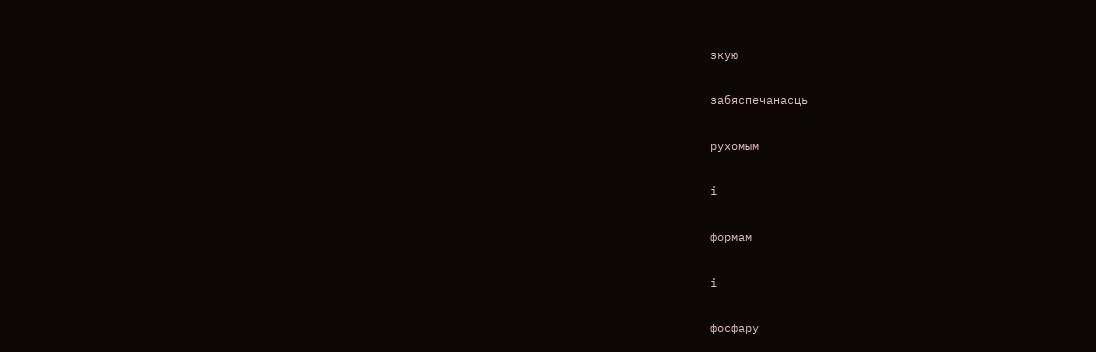зкую

забяспечанасць

рухомым

і

формам

і

фосфару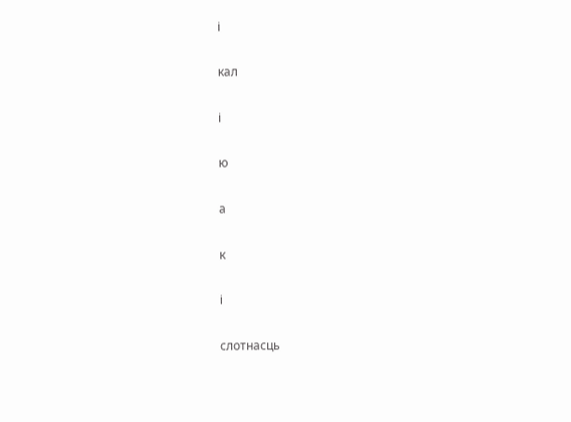і

кал

і

ю

а

к

і

слотнасць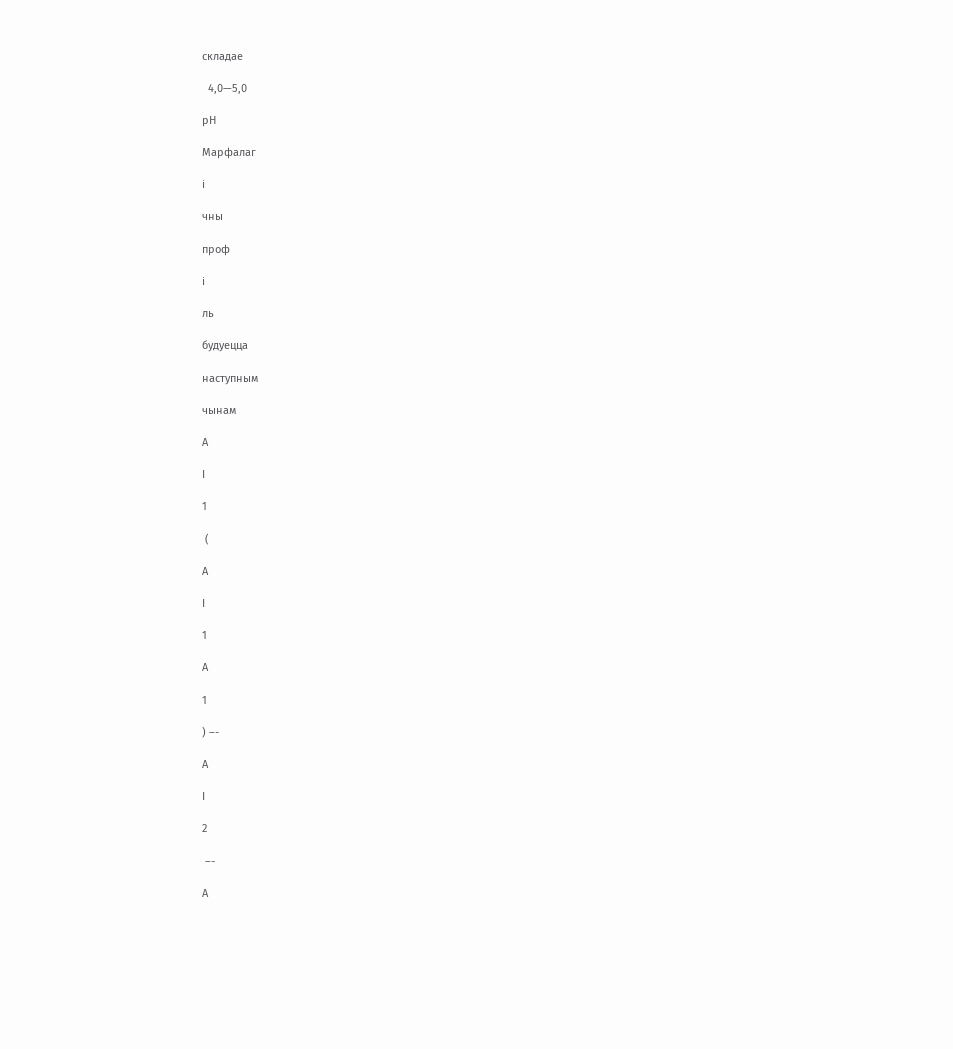складае

  4,0—5,0

рН

Марфалаг

і

чны

проф

і

ль

будуецца

наступным

чынам

А

І

1

 (

А

І

1

А

1

) –-

А

І

2

 –-

А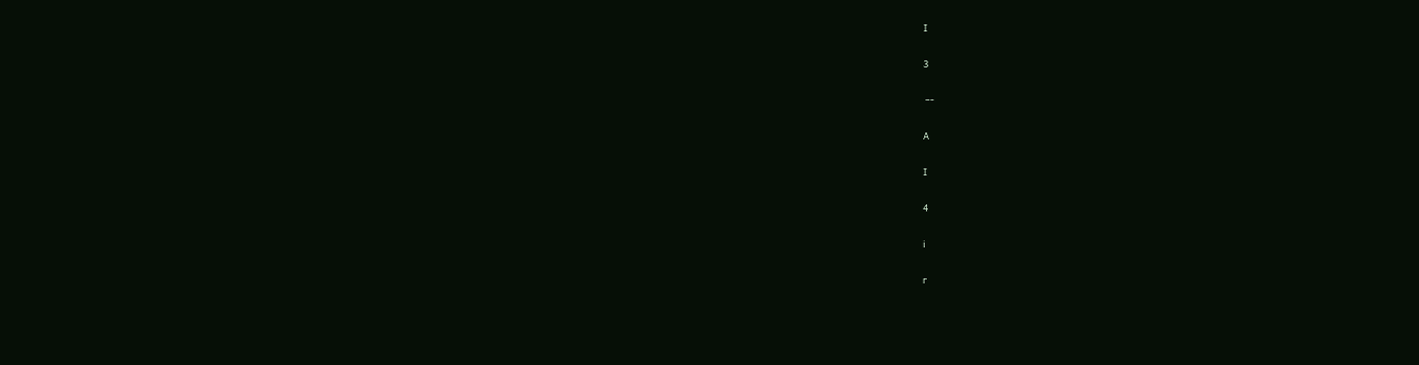І

3

 –-

А

І

4

і

г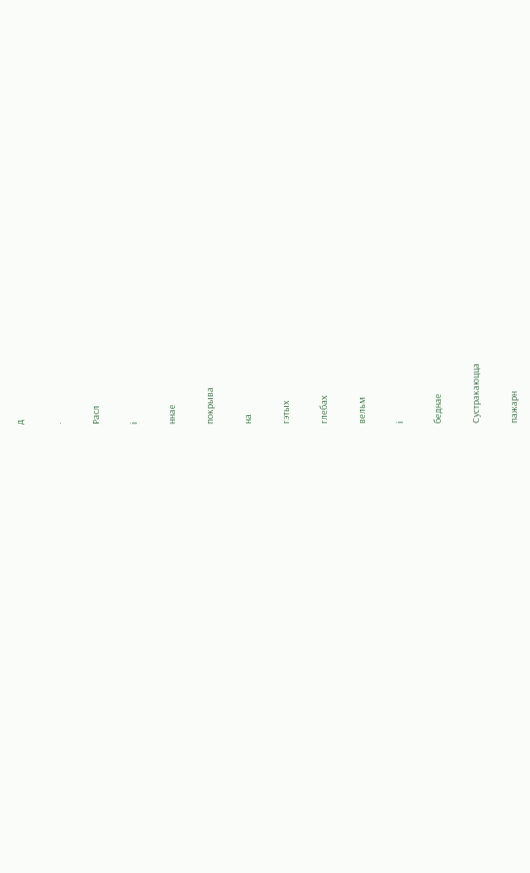д

.

Расл

і

ннае

покрыва

на

гэтых

глебах

вельм

і

беднае

Сустракаюцца

пажарн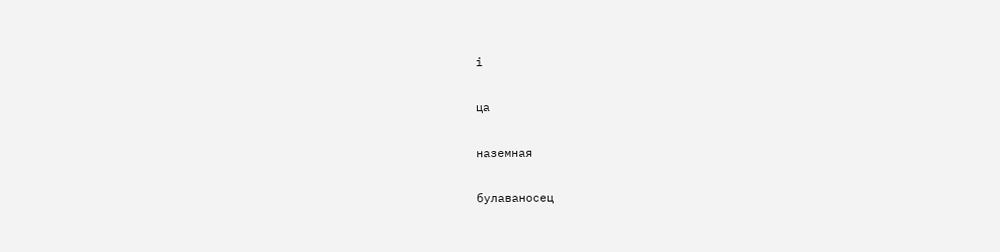і

ца

наземная

булаваносец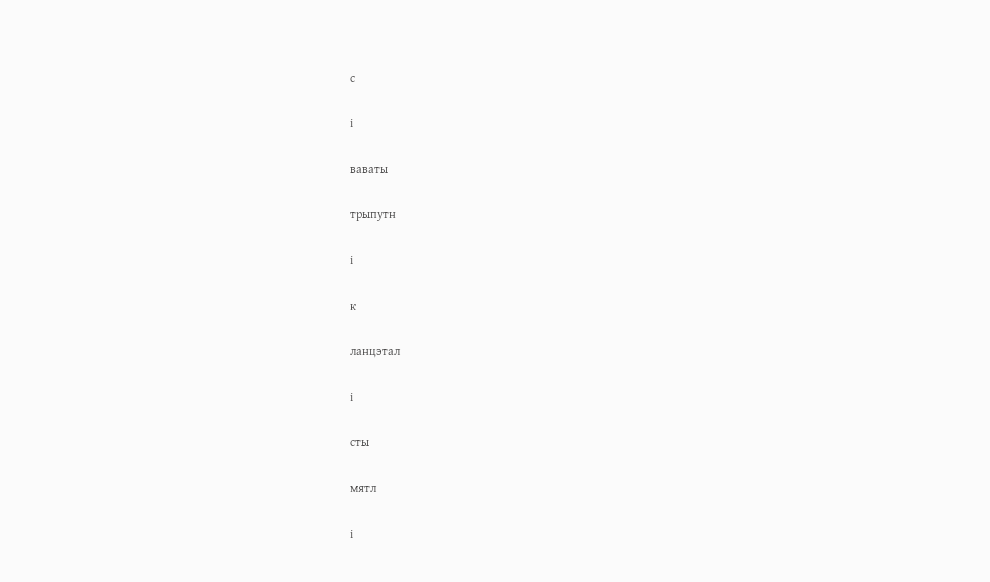с

і

ваваты

трыпутн

і

к

ланцэтал

і

сты

мятл

і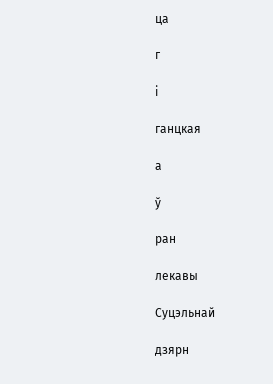ца

г

і

ганцкая

а

ў

ран

лекавы

Суцэльнай

дзярн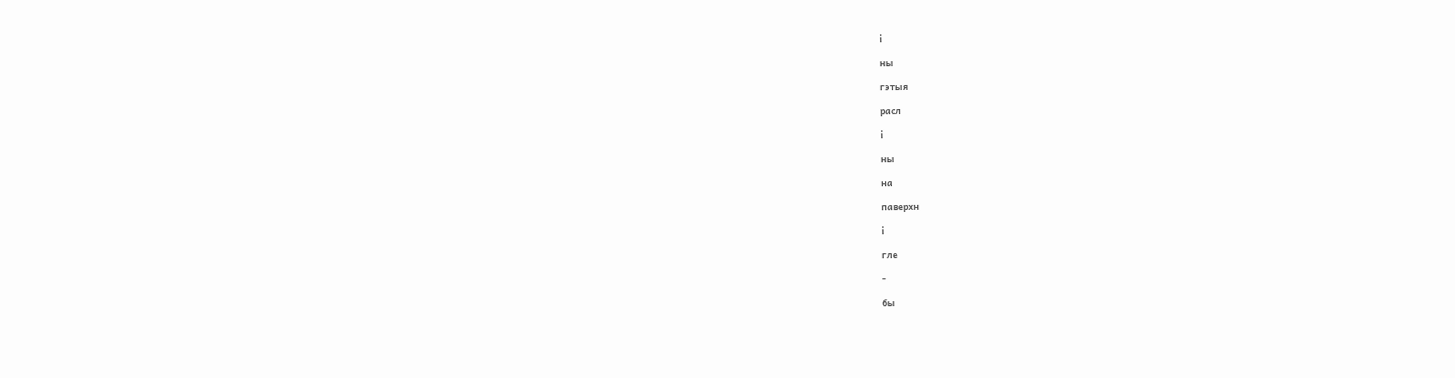і

ны

гэтыя

расл

і

ны

на

паверхн

і

гле

-

бы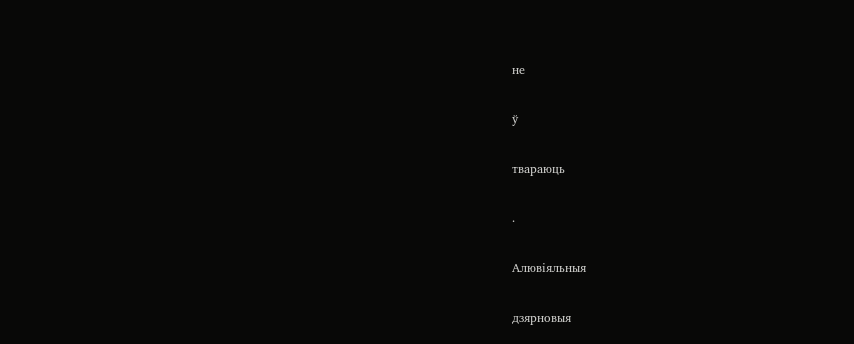не

ў

твараюць

.

Алювіяльныя

дзярновыя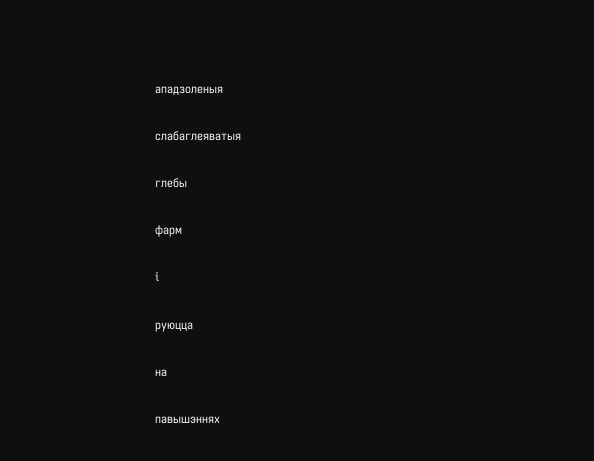ападзоленыя

слабаглеяватыя

глебы

фарм

і

руюцца

на

павышэннях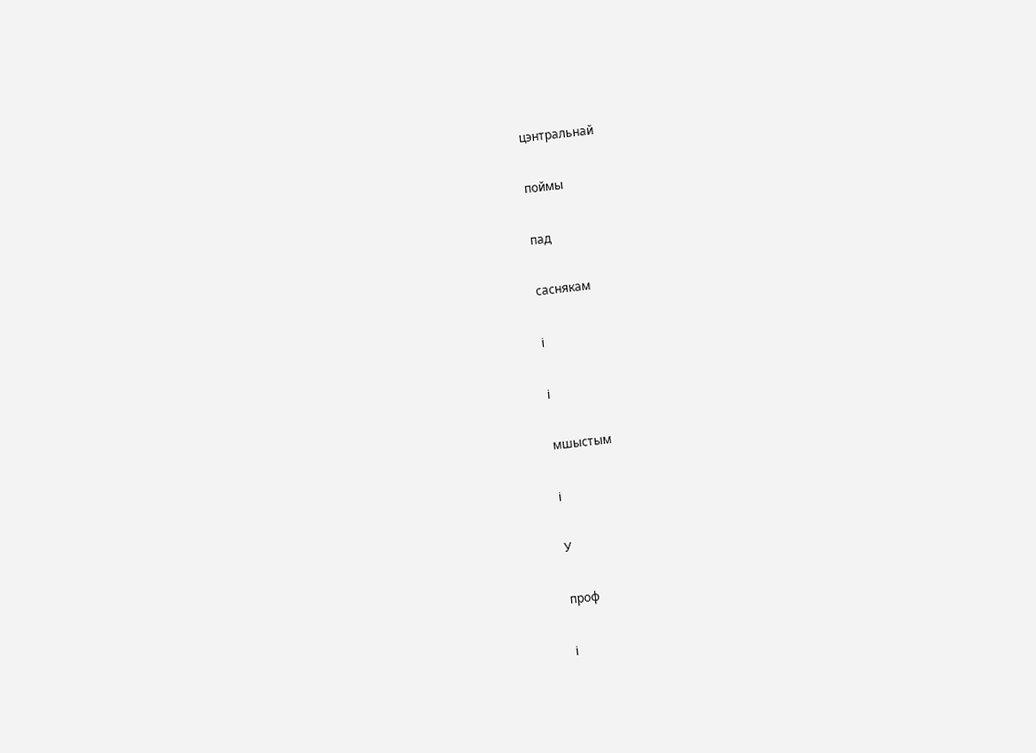цэнтральнай

поймы

пад

саснякам

і

і

мшыстым

і

У

проф

і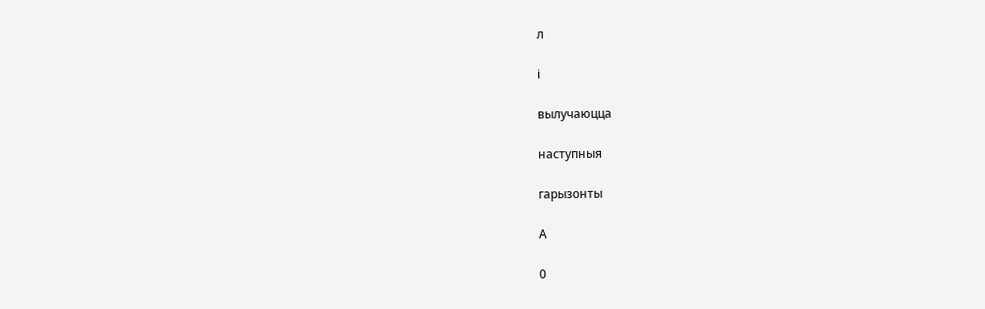л

і

вылучаюцца

наступныя

гарызонты

А

0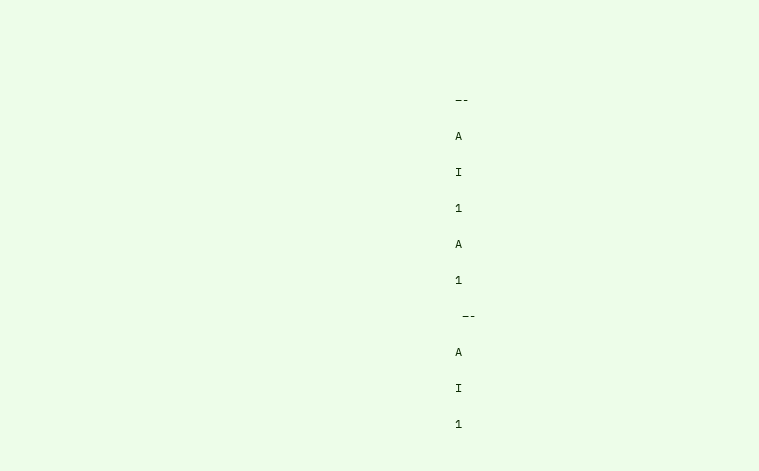–-

А

І

1

А

1

 –-

А

І

1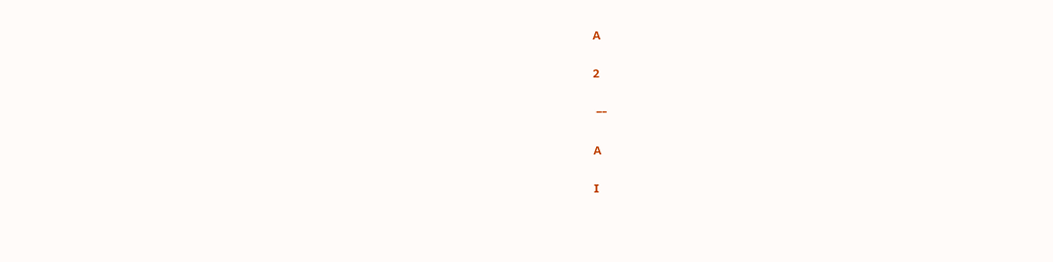А

2

 –-

А

І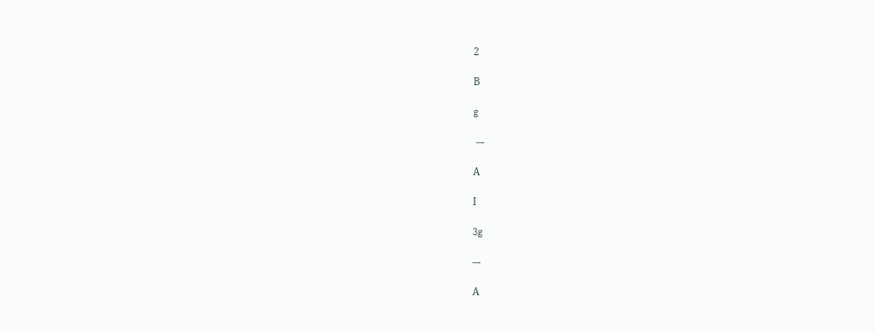2

В

g

 –-

А

І

3g

–-

А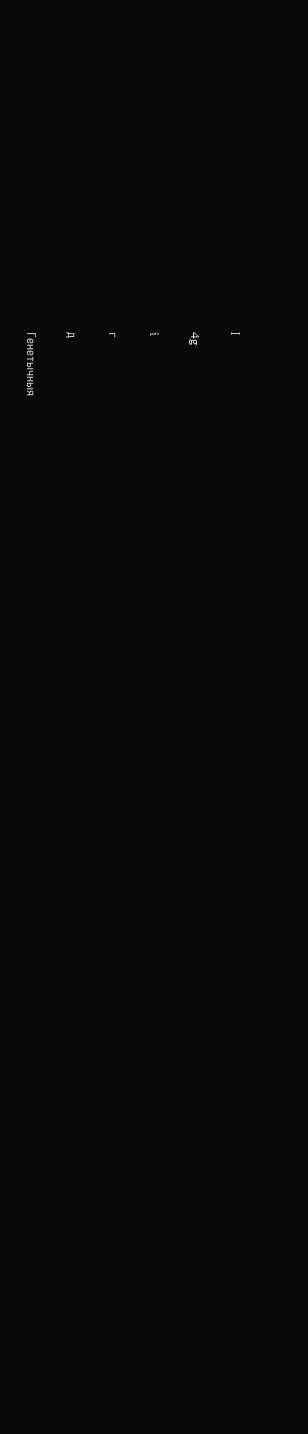І

4g

і

г

д

Генетычныя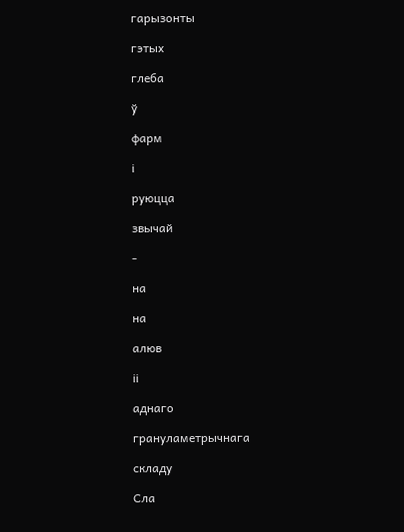гарызонты

гэтых

глеба

ў

фарм

і

руюцца

звычай

-

на

на

алюв

іі

аднаго

грануламетрычнага

складу

Сла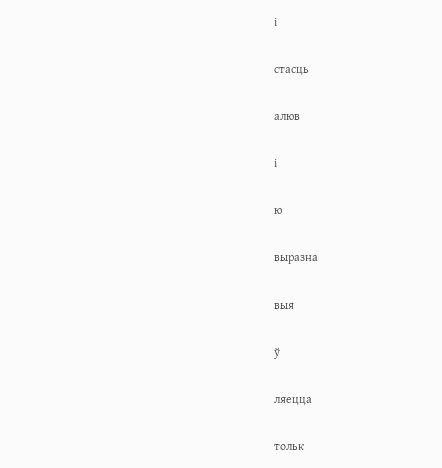і

стасць

алюв

і

ю

выразна

выя

ў

ляецца

тольк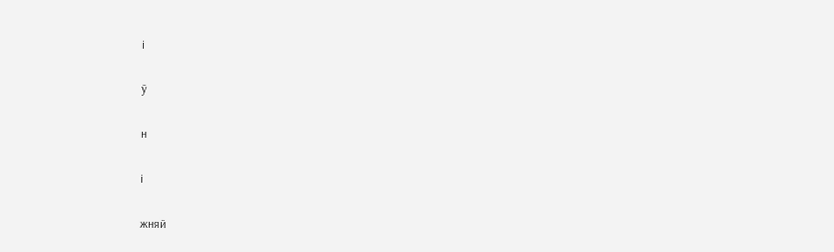і

ў

н

і

жняй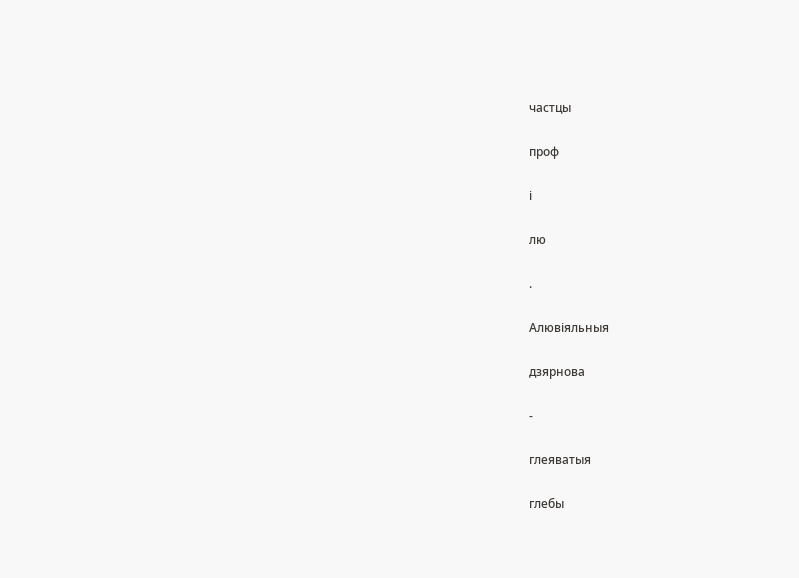частцы

проф

і

лю

.

Алювіяльныя

дзярнова

-

глеяватыя

глебы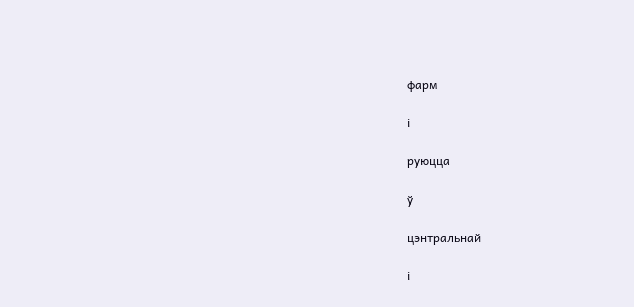фарм

і

руюцца

ў

цэнтральнай

і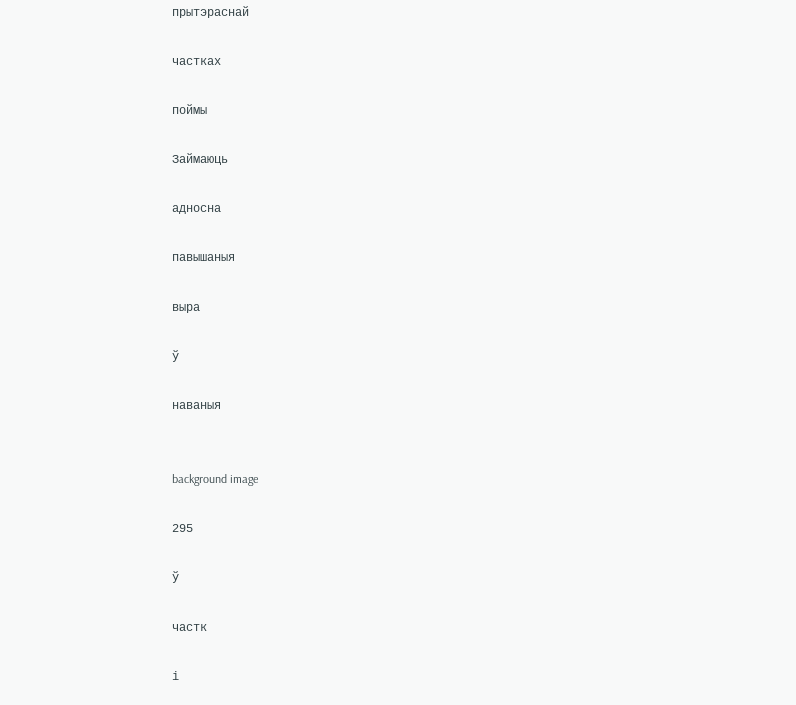прытэраснай

частках

поймы

Займаюць

адносна

павышаныя

выра

ў

наваныя


background image

295

ў

частк

і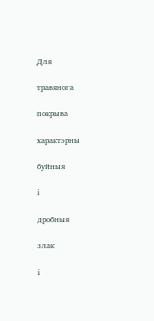Для

травянога

покрыва

характэрны

буйныя

і

дробныя

злак

і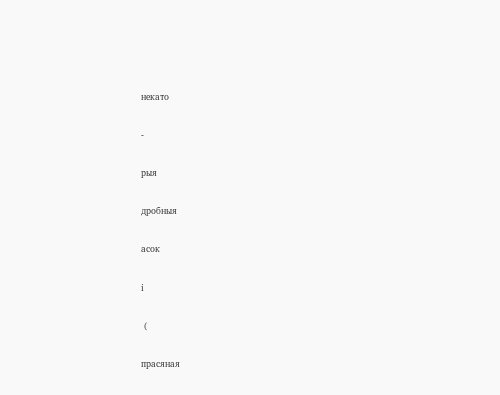некато

-

рыя

дробныя

асок

і

 (

прасяная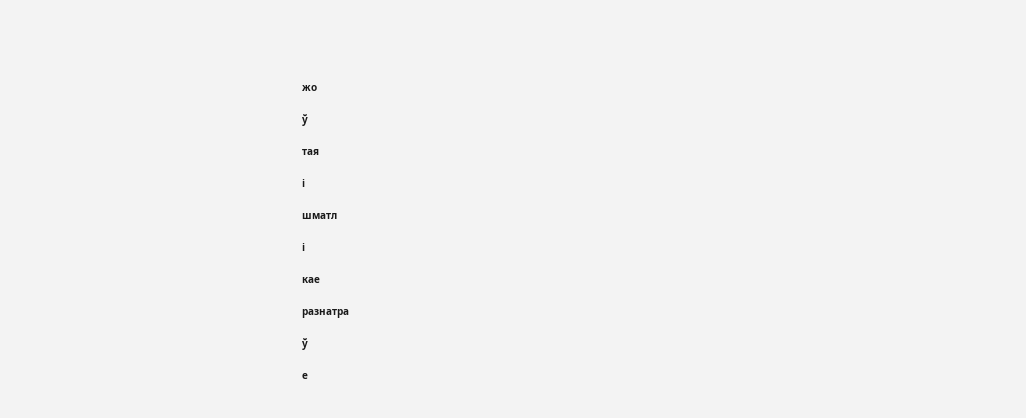жо

ў

тая

і

шматл

і

кае

разнатра

ў

е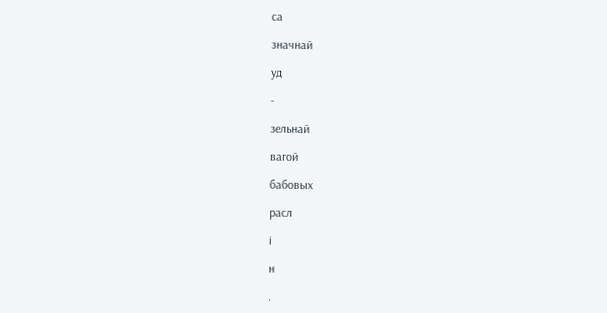са

значнай

уд

-

зельнай

вагой

бабовых

расл

і

н

.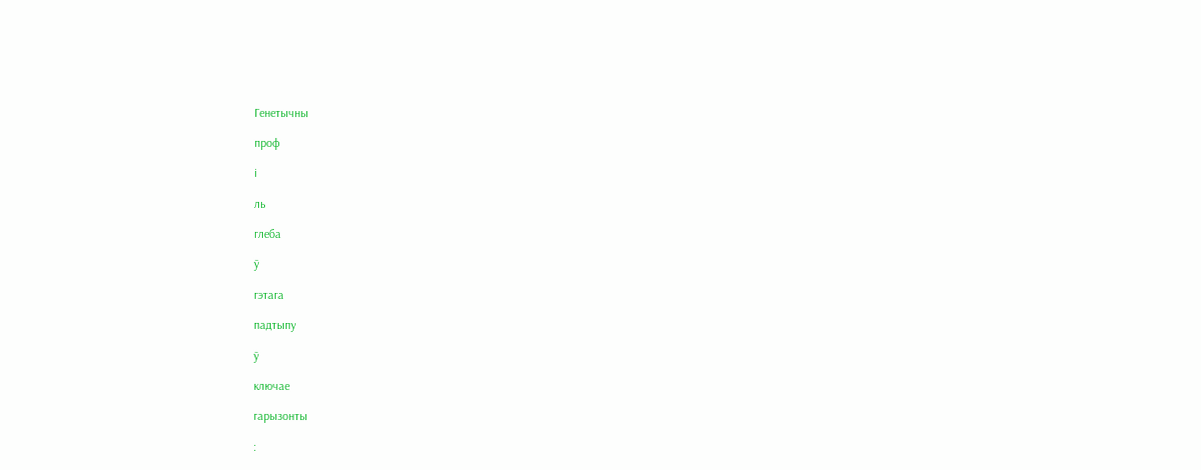Генетычны

проф

і

ль

глеба

ў

гэтага

падтыпу

ў

ключае

гарызонты

: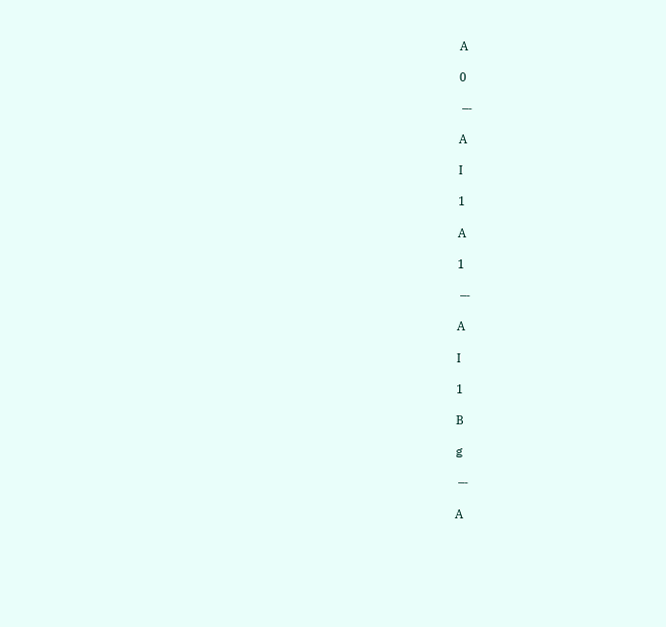А

0

 –-

А

І

1

А

1

 –-

А

І

1

В

g

 –-

А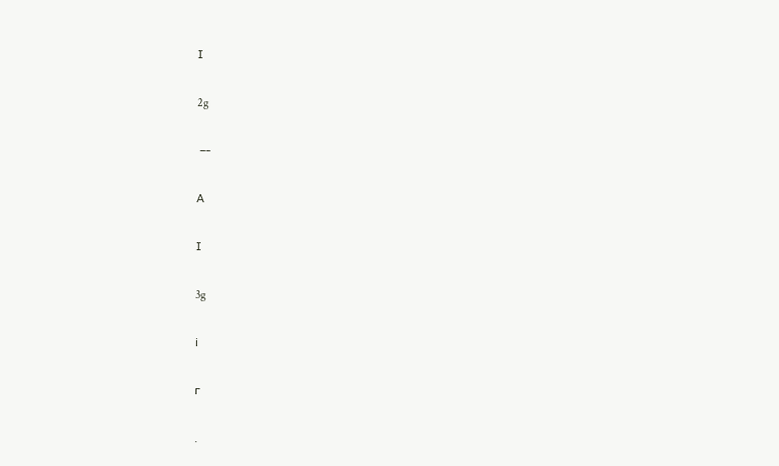І

2g

 –-

А

І

3g

і

г

.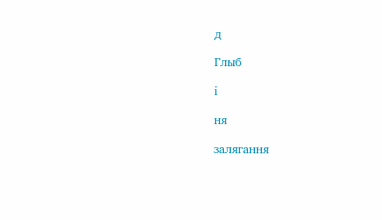д

Глыб

і

ня

залягання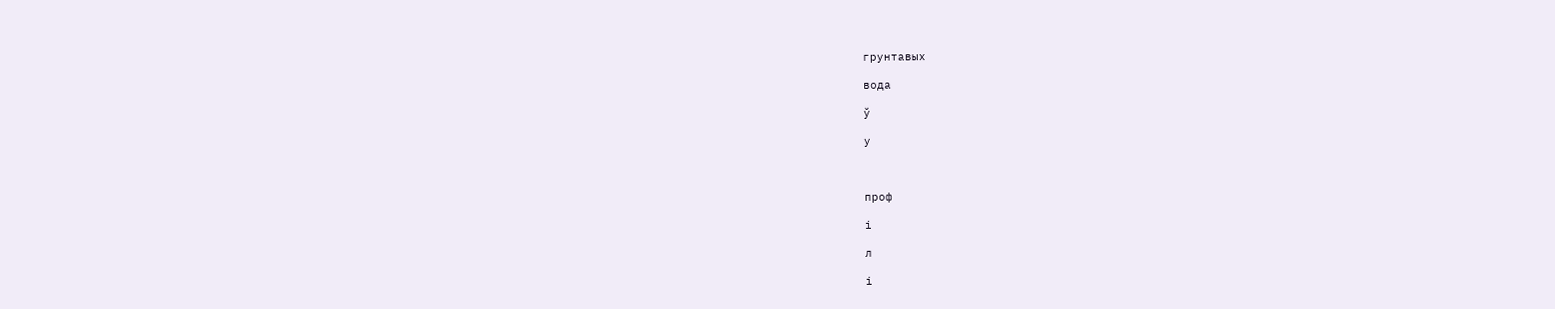грунтавых

вода

ў

у



проф

і

л

і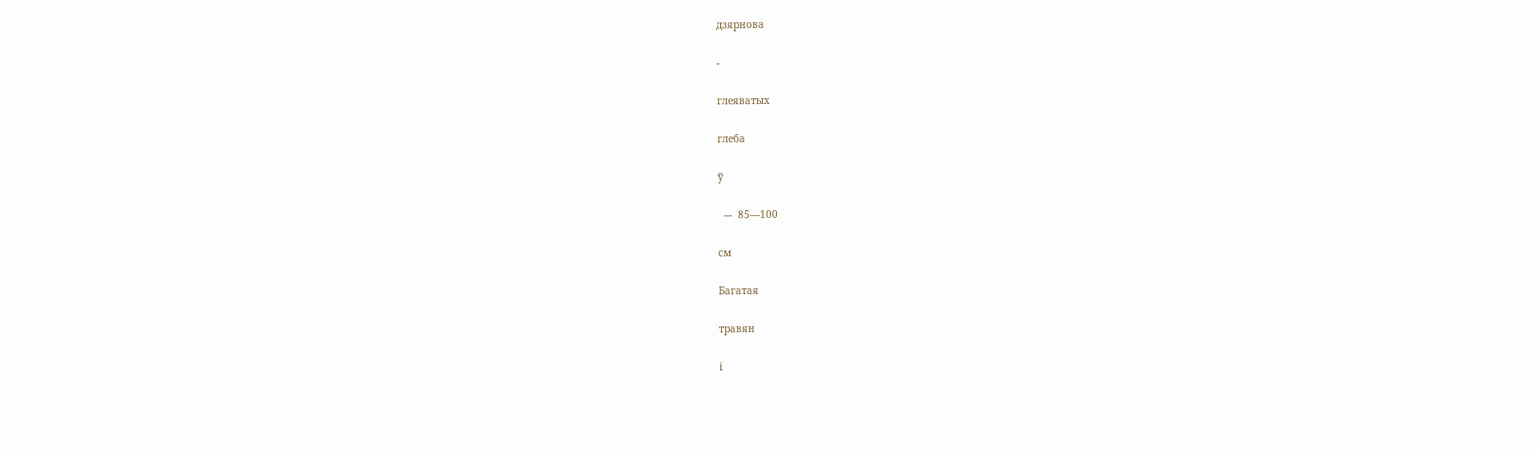дзярнова

-

глеяватых

глеба

ў

  –-  85—100

см

Багатая

травян

і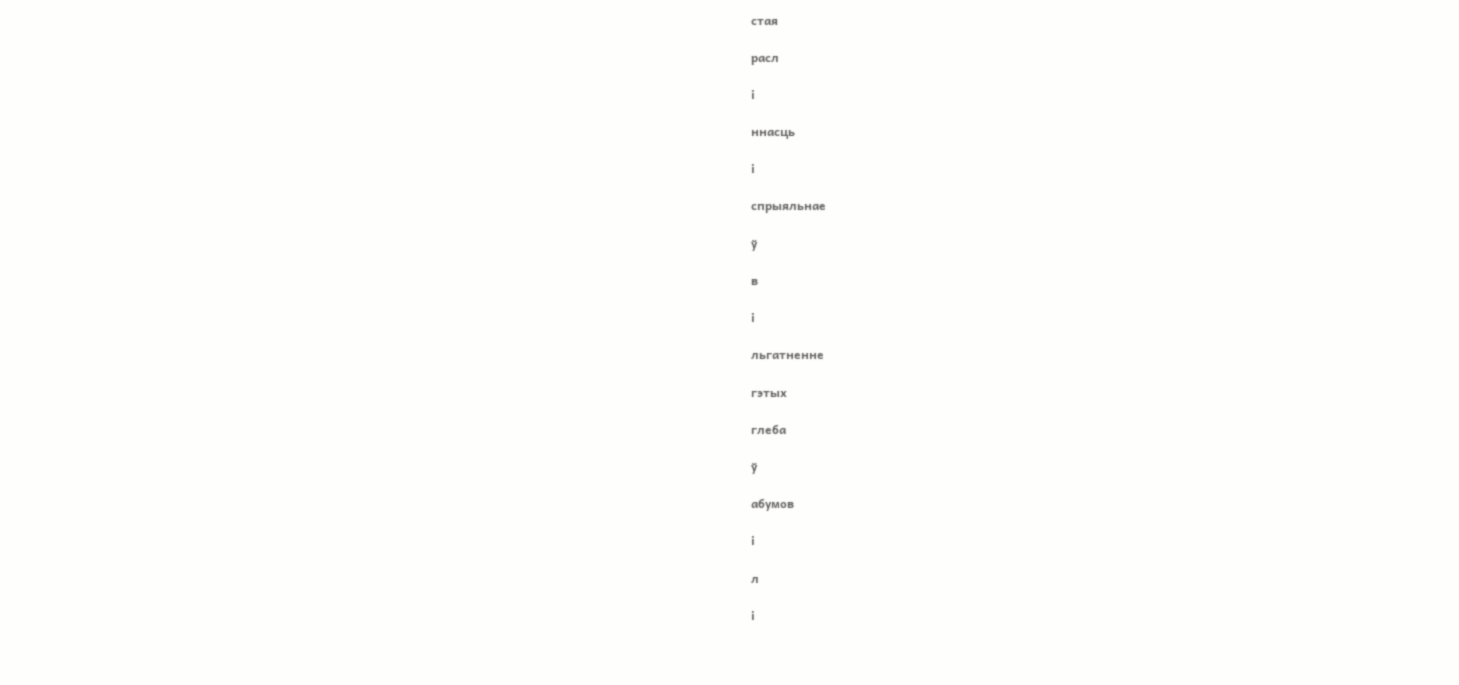стая

расл

і

ннасць

і

спрыяльнае

ў

в

і

льгатненне

гэтых

глеба

ў

абумов

і

л

і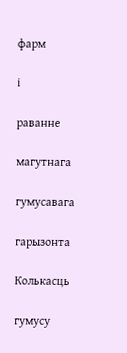фарм

і

раванне

магутнага

гумусавага

гарызонта

Колькасць

гумусу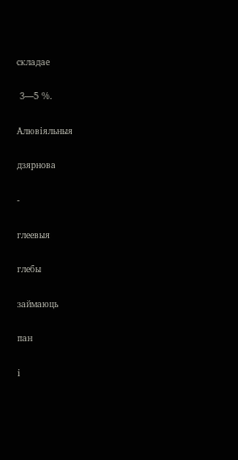складае

 3—5 %.

Алювіяльныя

дзярнова

-

глеевыя

глебы

займаюць

пан

і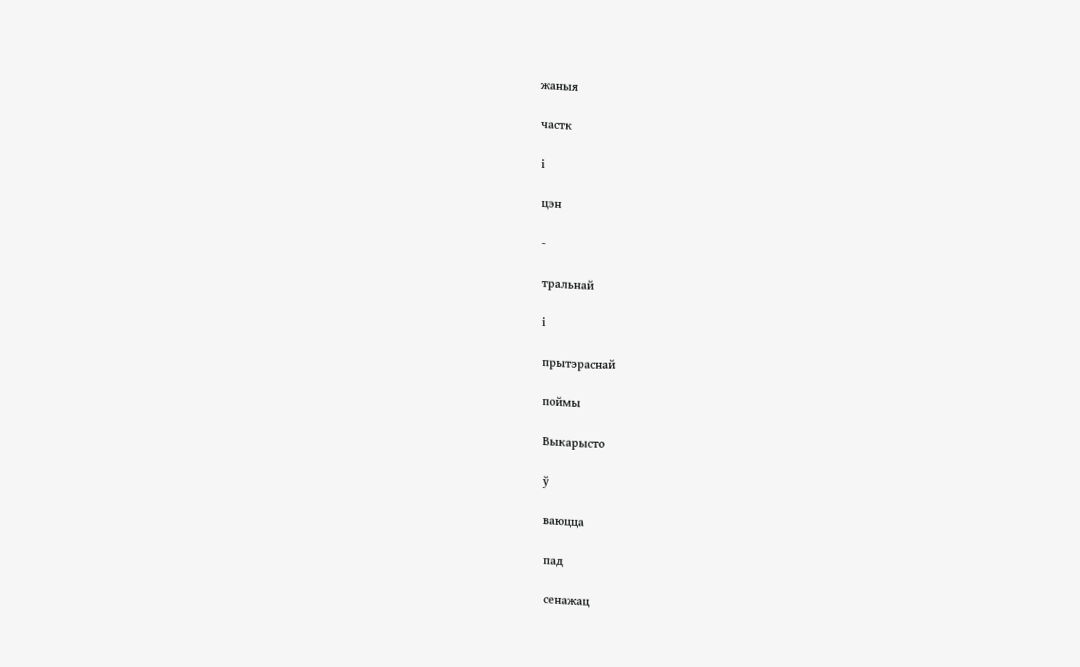жаныя

частк

і

цэн

-

тральнай

і

прытэраснай

поймы

Выкарысто

ў

ваюцца

пад

сенажац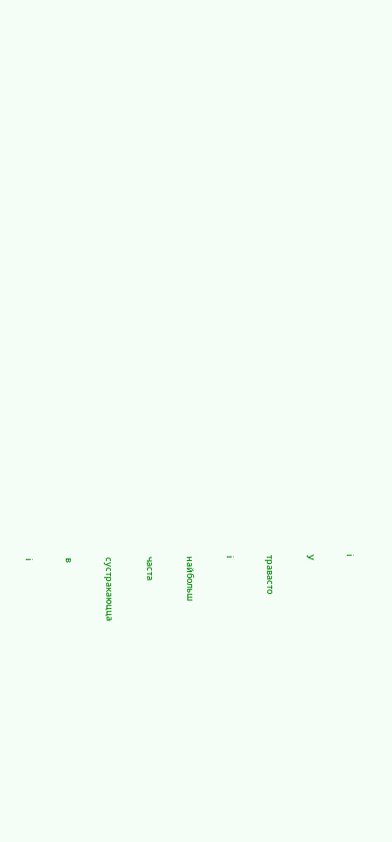і

У

травасто

і

найбольш

часта

сустракаюцца

в

і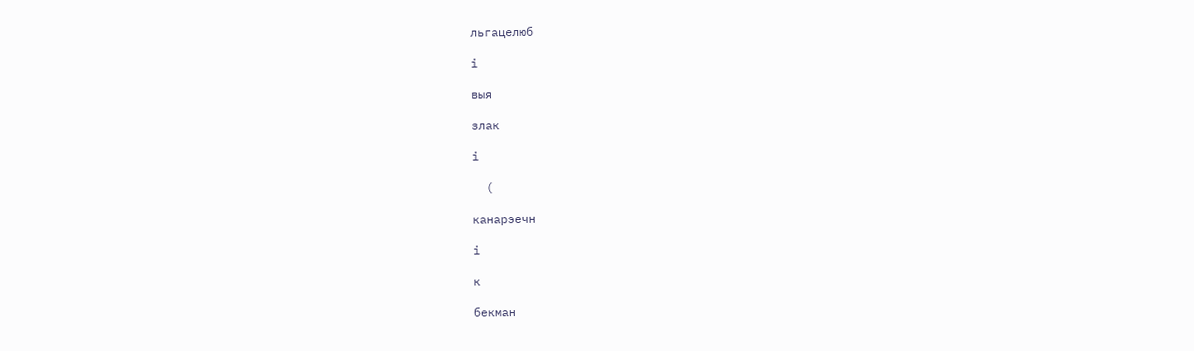льгацелюб

і

выя

злак

і

  (

канарэечн

і

к

бекман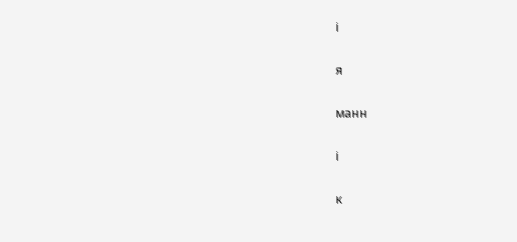і

я

манн

і

к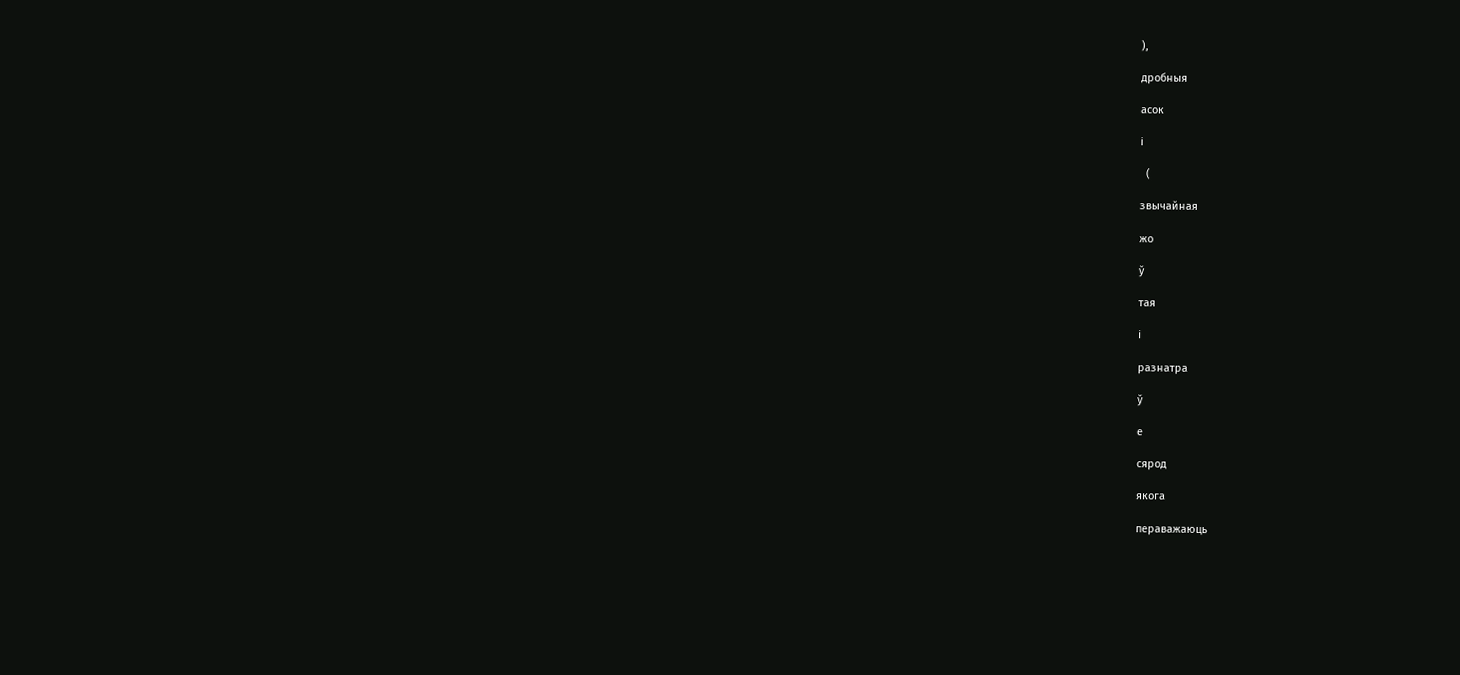),

дробныя

асок

і

  (

звычайная

жо

ў

тая

і

разнатра

ў

е

сярод

якога

пераважаюць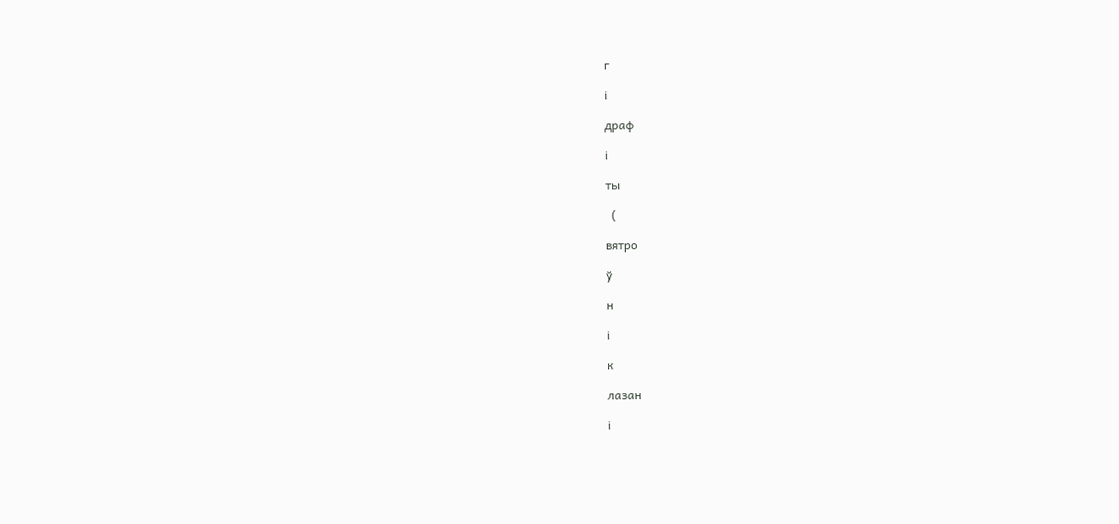г

і

драф

і

ты

  (

вятро

ў

н

і

к

лазан

і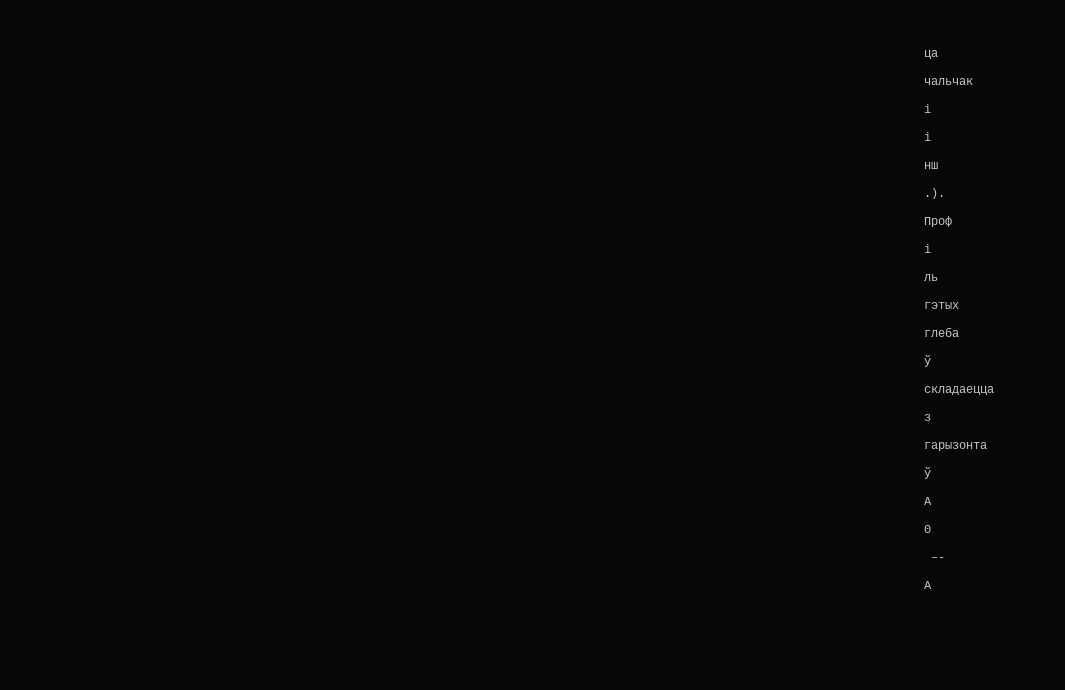ца

чальчак

і

і

нш

.).

Проф

і

ль

гэтых

глеба

ў

складаецца

з

гарызонта

ў

А

0

 –-

А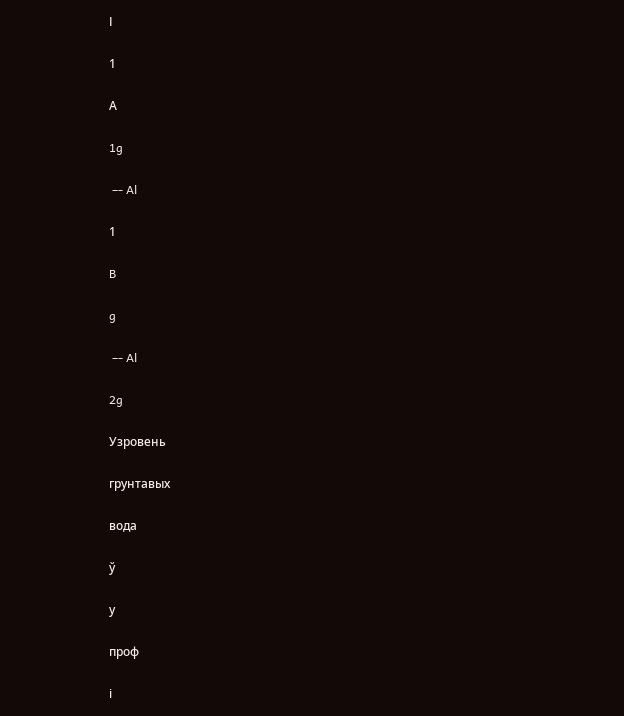І

1

А

1g

 –- Al

1

B

g

 –- Al

2g

Узровень

грунтавых

вода

ў

у

проф

і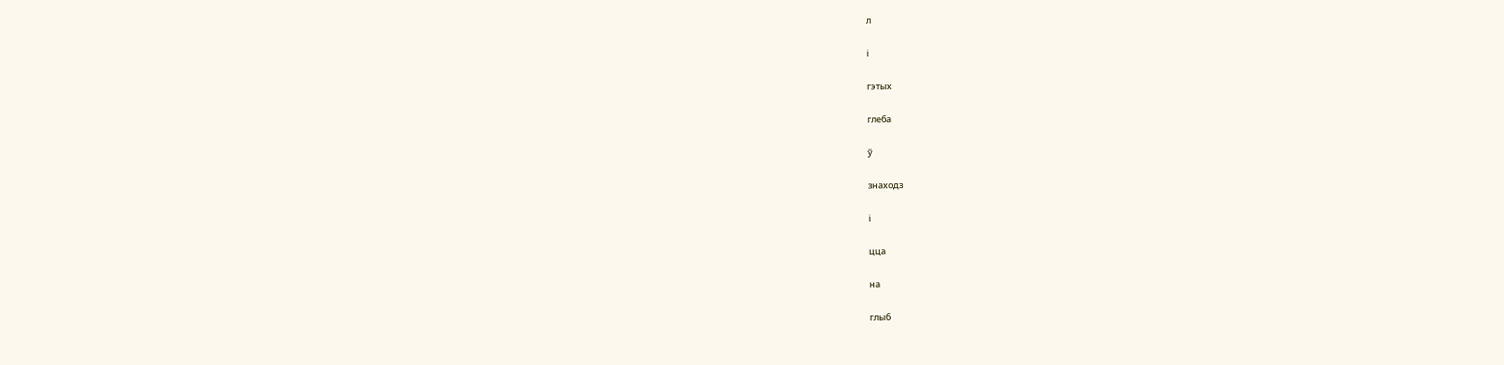л

і

гэтых

глеба

ў

знаходз

і

цца

на

глыб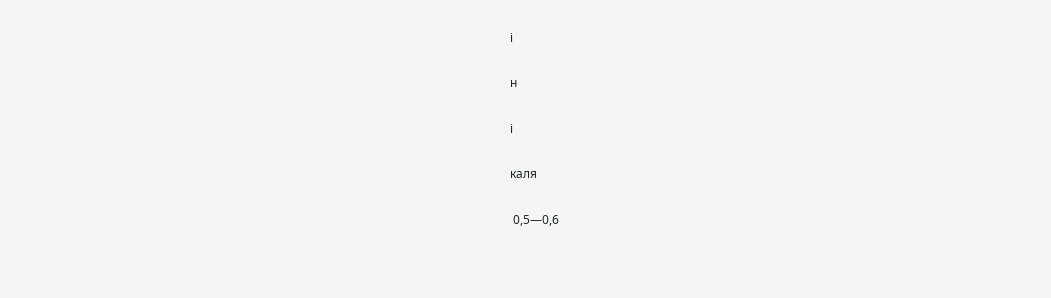і

н

і

каля

 0,5—0,6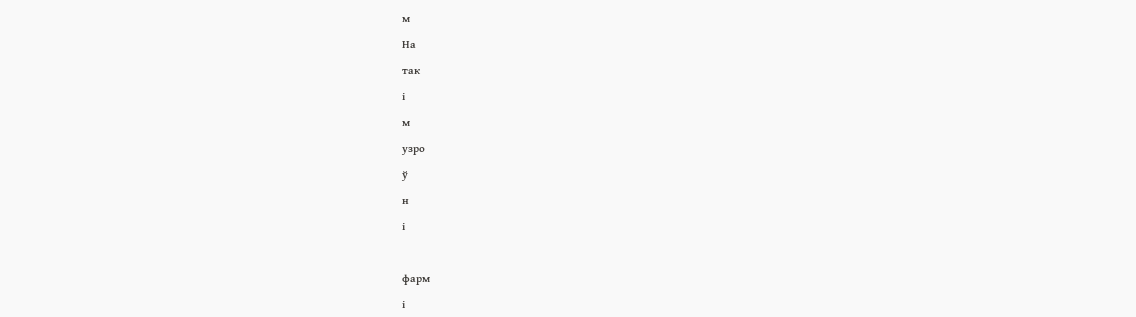м

На

так

і

м

узро

ў

н

і



фарм

і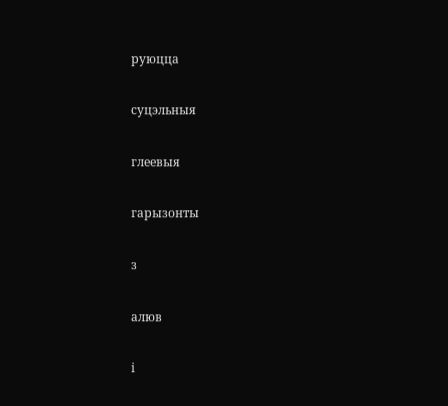руюцца

суцэльныя

глеевыя

гарызонты

з

алюв

і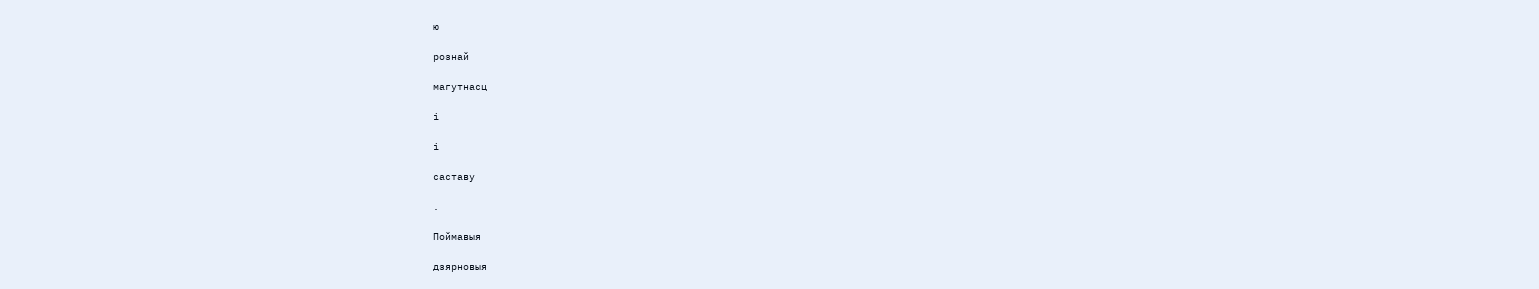ю

рознай

магутнасц

і

і

саставу

.

Поймавыя

дзярновыя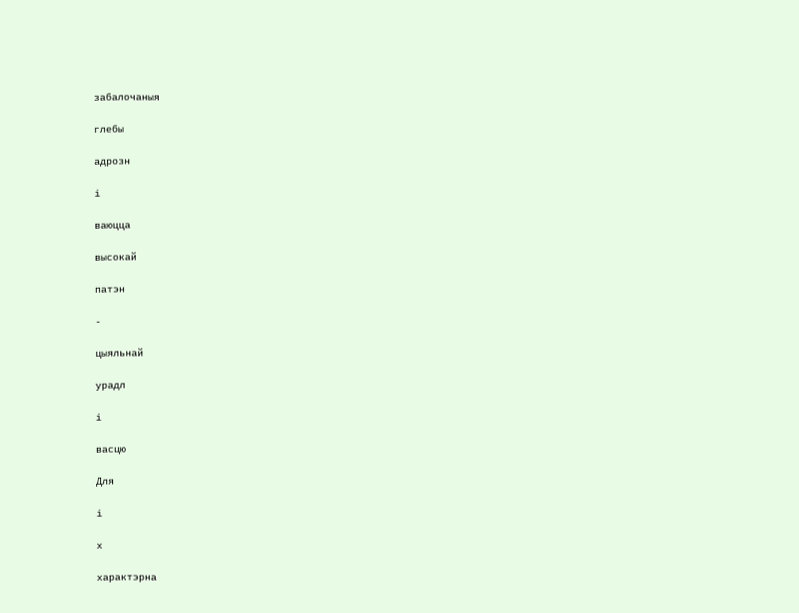забалочаныя

глебы

адрозн

і

ваюцца

высокай

патэн

-

цыяльнай

урадл

і

васцю

Для

і

х

характэрна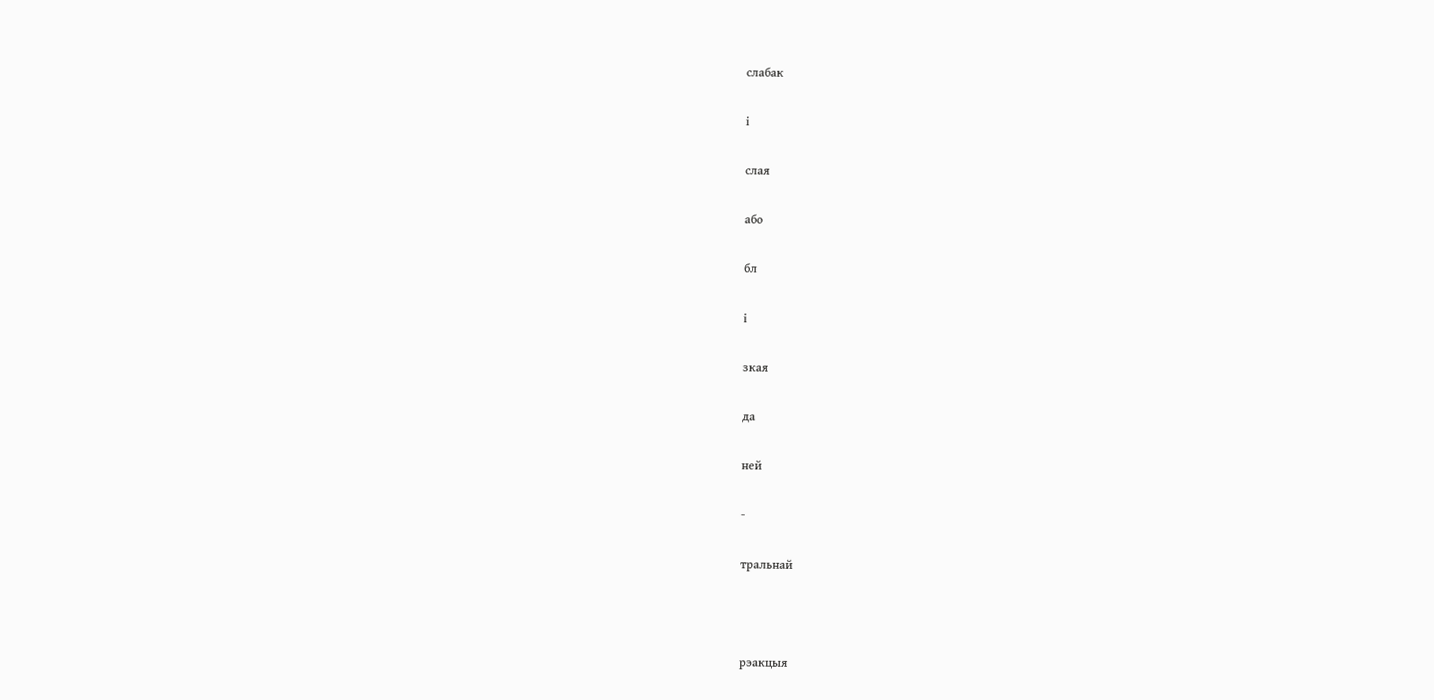слабак

і

слая

або

бл

і

зкая

да

ней

-

тральнай



рэакцыя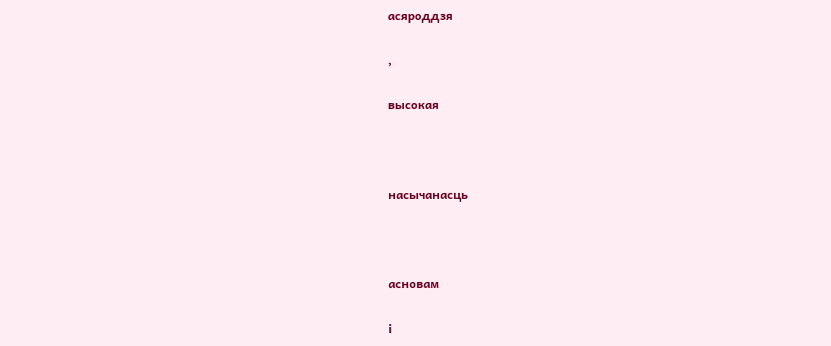асяроддзя

,

высокая



насычанасць



асновам

і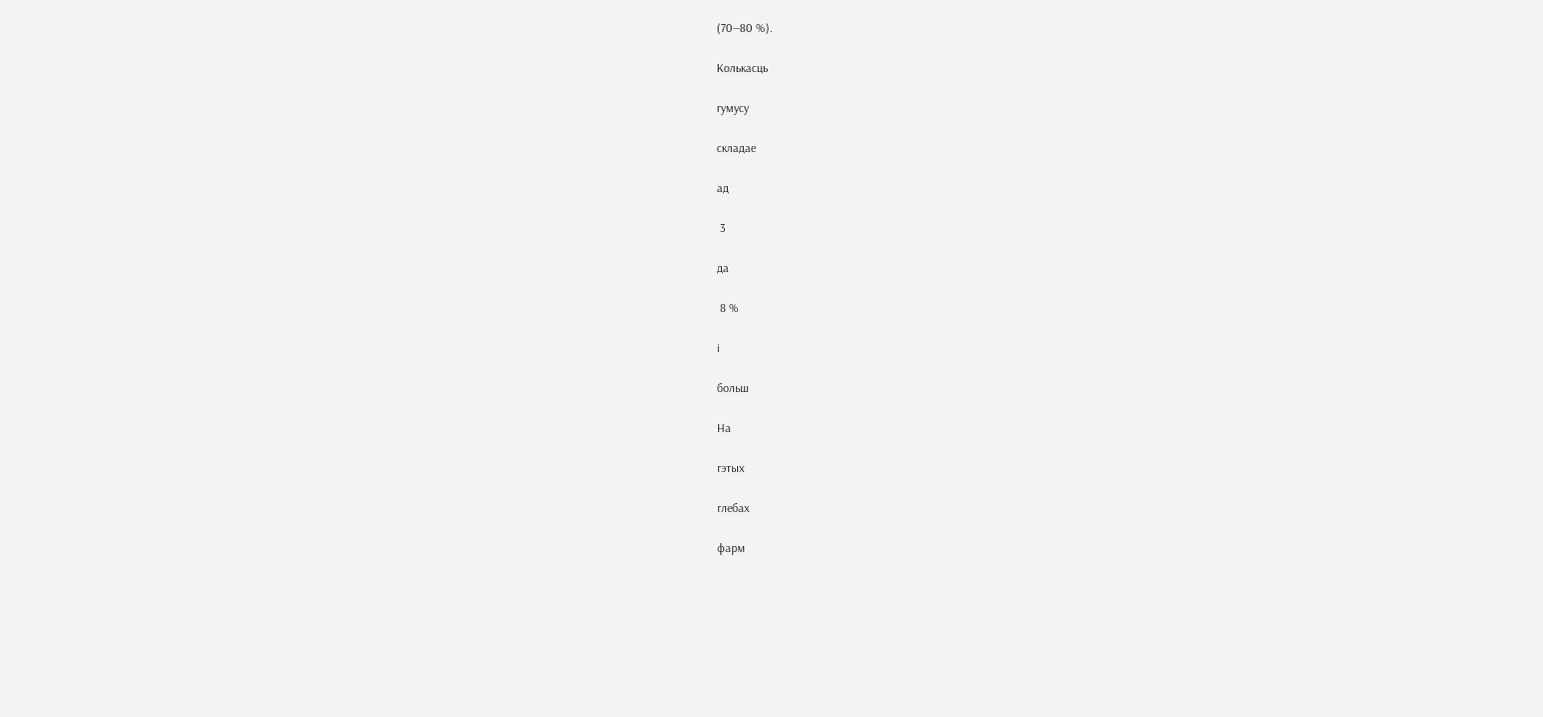(70—80 %).

Колькасць

гумусу

складае

ад

 3

да

 8 %

і

больш

На

гэтых

глебах

фарм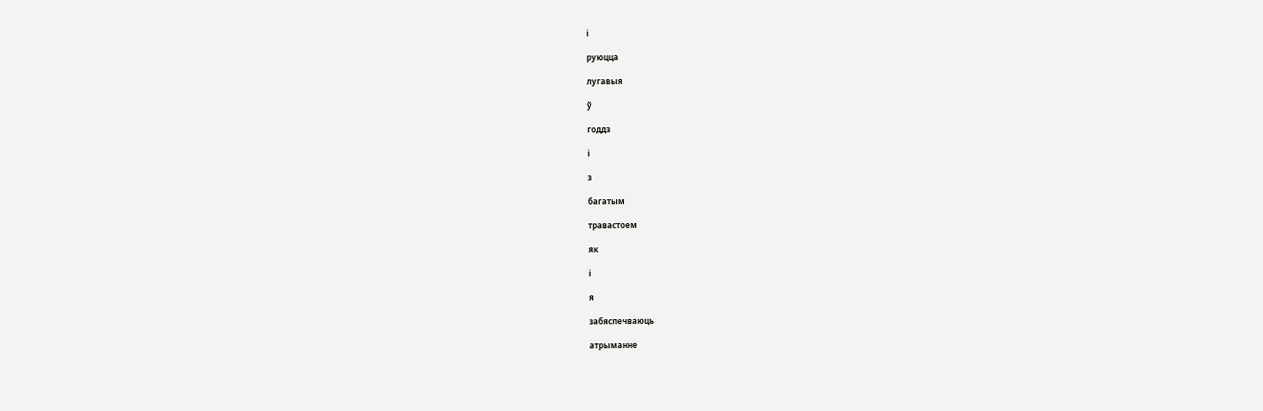і

руюцца

лугавыя

ў

годдз

і

з

багатым

травастоем

як

і

я

забяспечваюць

атрыманне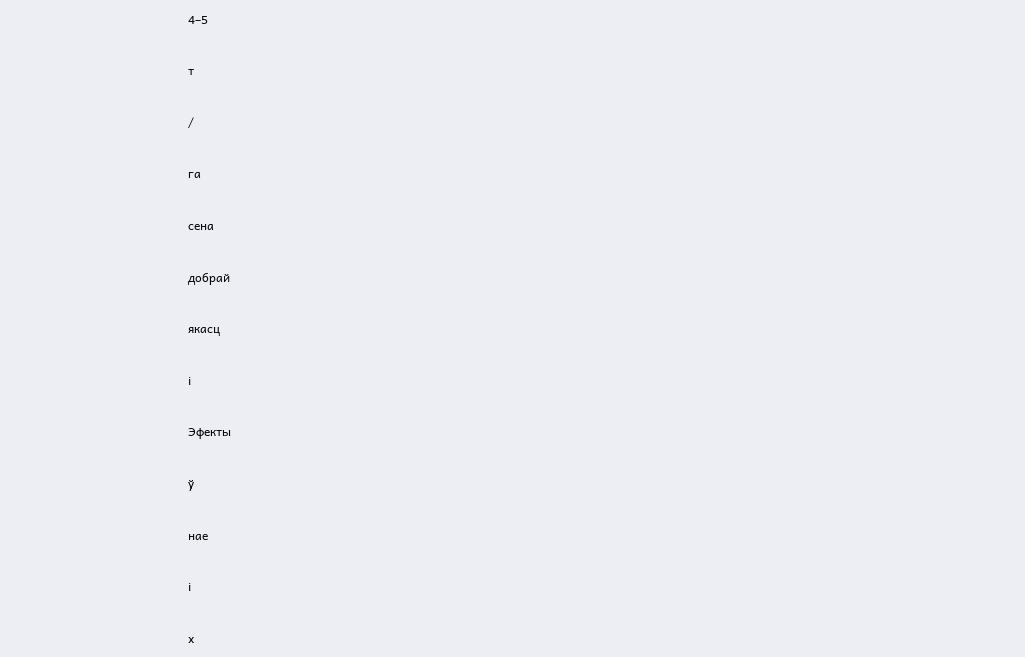4–5

т

/

га

сена

добрай

якасц

і

Эфекты

ў

нае

і

х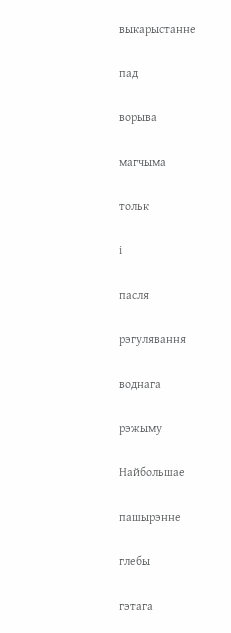выкарыстанне

пад

ворыва

магчыма

тольк

і

пасля

рэгулявання

воднага

рэжыму

Найбольшае

пашырэнне

глебы

гэтага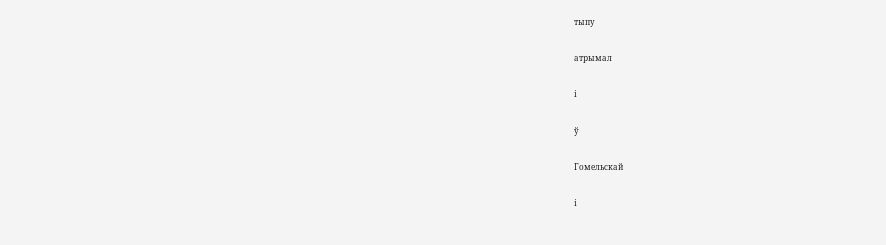тыпу

атрымал

і

ў

Гомельскай

і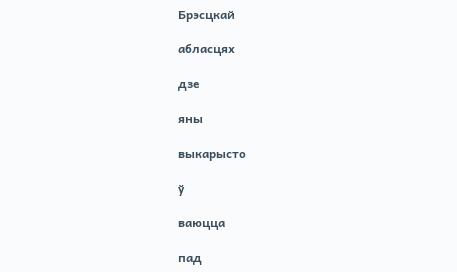Брэсцкай

абласцях

дзе

яны

выкарысто

ў

ваюцца

пад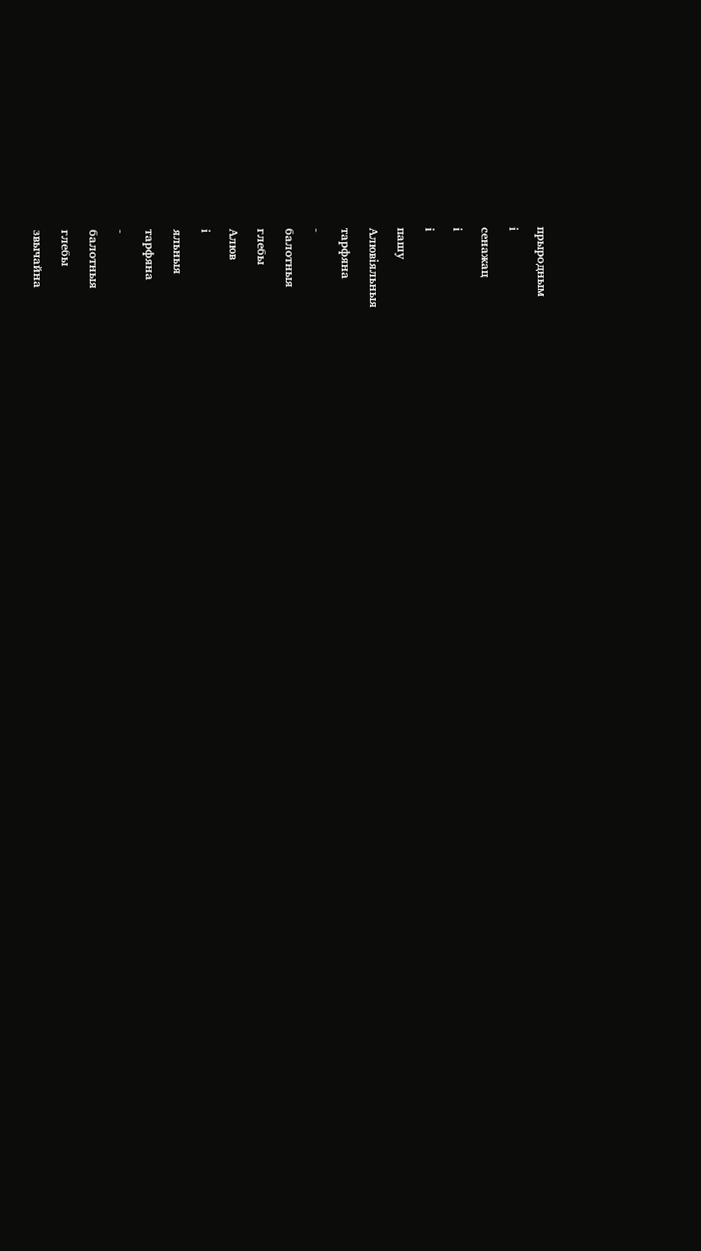прыродным

і

сенажац

і

і

пашу

Алювіяльныя

тарфяна

-

балотныя

глебы

Алюв

і

яльныя

тарфяна

-

балотныя

глебы

звычайна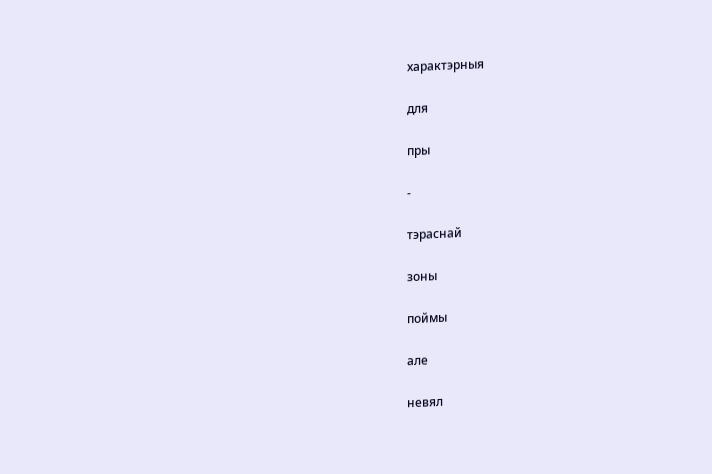характэрныя

для

пры

-

тэраснай

зоны

поймы

але

невял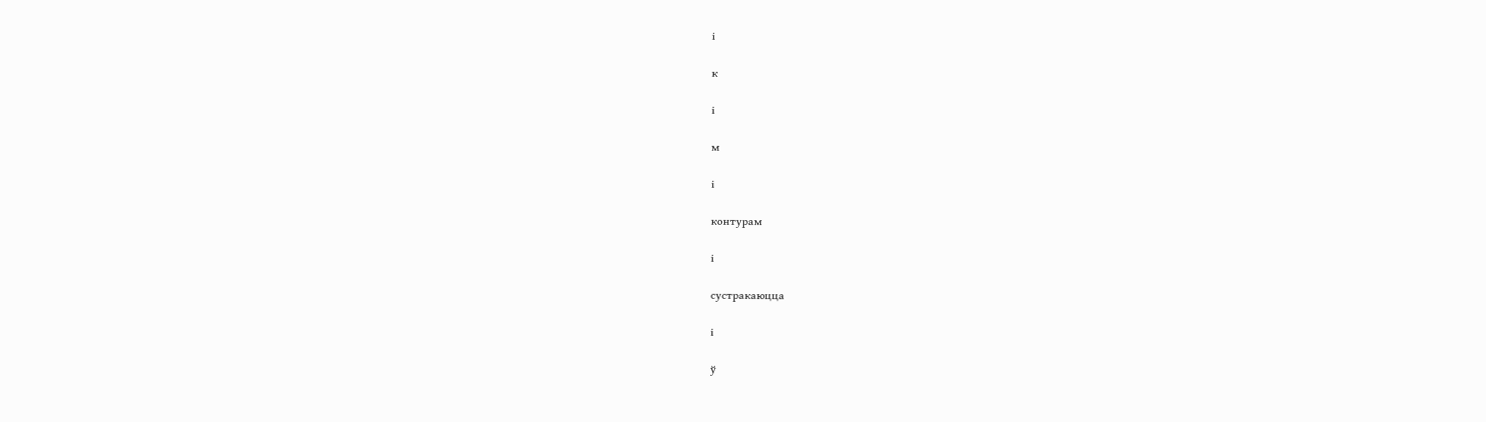і

к

і

м

і

контурам

і

сустракаюцца

і

ў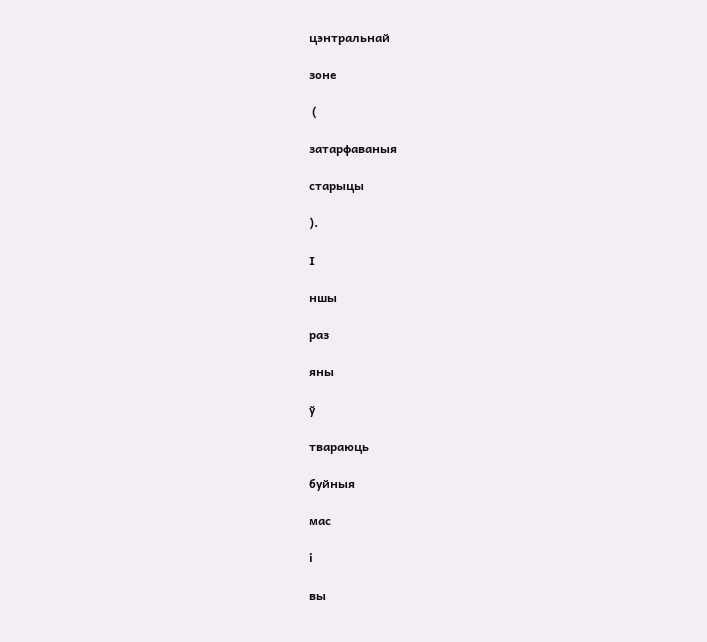цэнтральнай

зоне

 (

затарфаваныя

старыцы

).

І

ншы

раз

яны

ў

твараюць

буйныя

мас

і

вы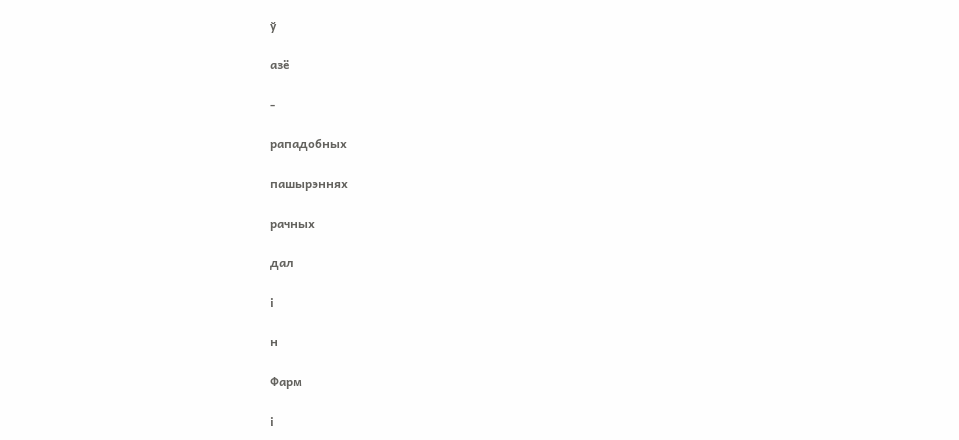ў

азё

-

рападобных

пашырэннях

рачных

дал

і

н

Фарм

і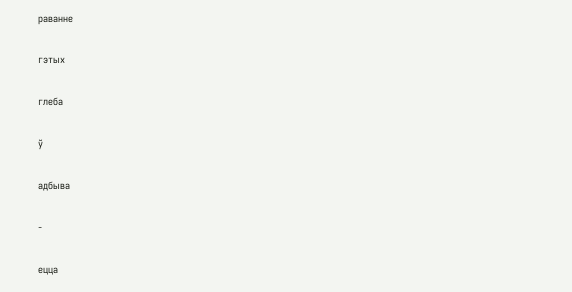раванне

гэтых

глеба

ў

адбыва

-

ецца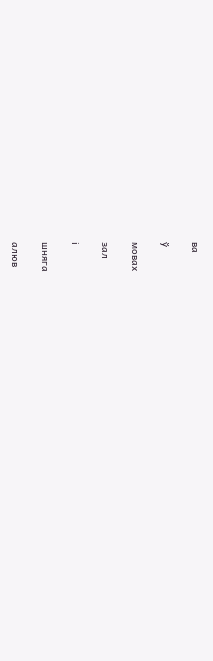ва

ў

мовах

зал

і

шняга

алюв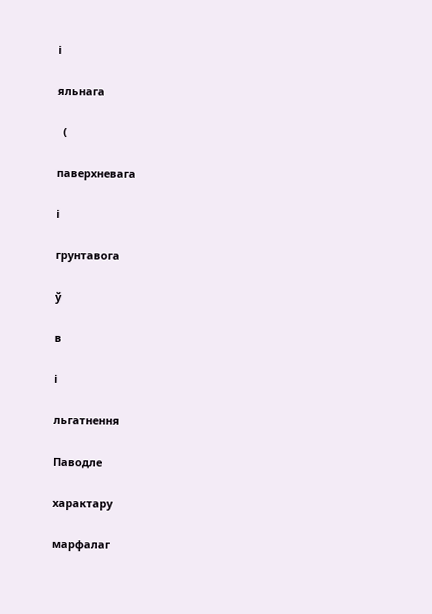і

яльнага

  (

паверхневага

і

грунтавога

ў

в

і

льгатнення

Паводле

характару

марфалаг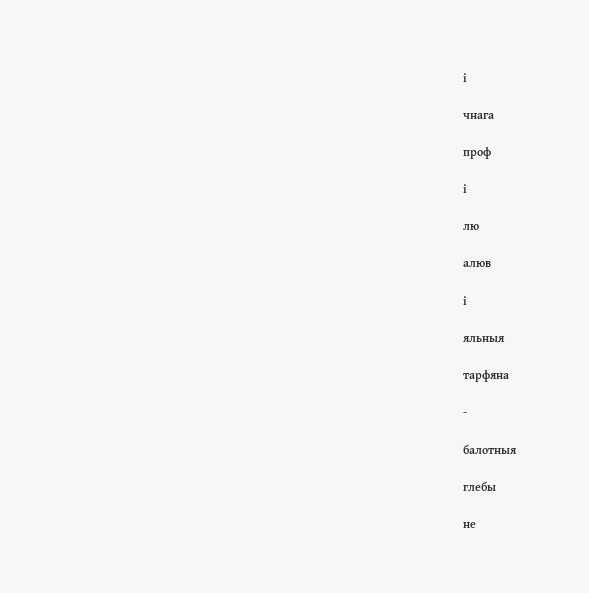і

чнага

проф

і

лю

алюв

і

яльныя

тарфяна

-

балотныя

глебы

не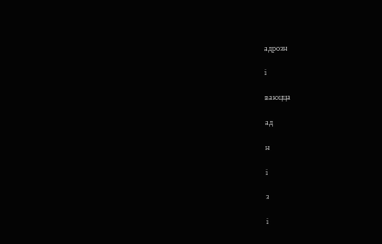адрозн

і

ваюцца

ад

н

і

з

і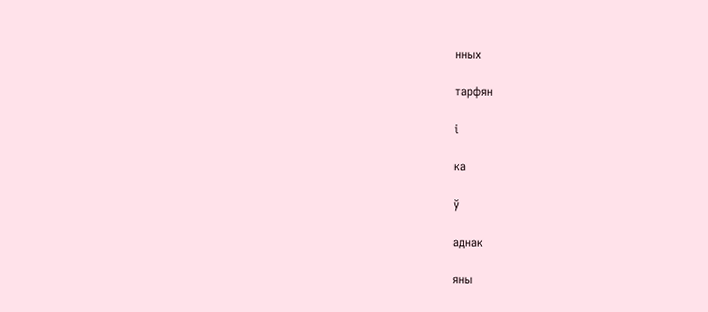нных

тарфян

і

ка

ў

аднак

яны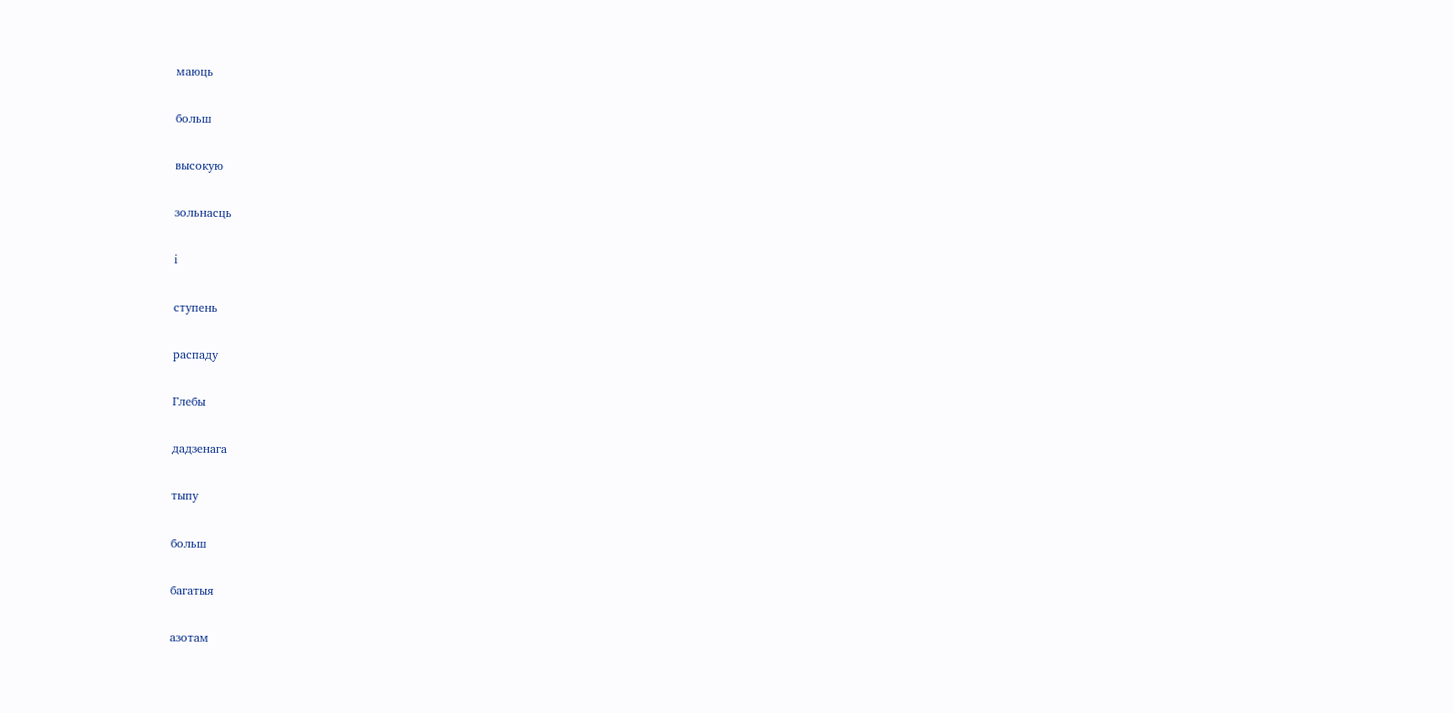маюць

больш

высокую

зольнасць

і

ступень

распаду

Глебы

дадзенага

тыпу

больш

багатыя

азотам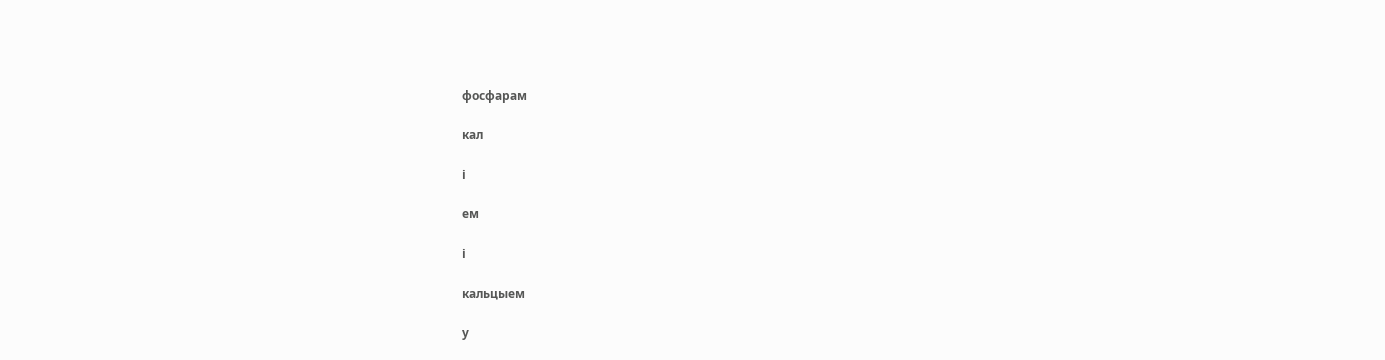фосфарам

кал

і

ем

і

кальцыем

у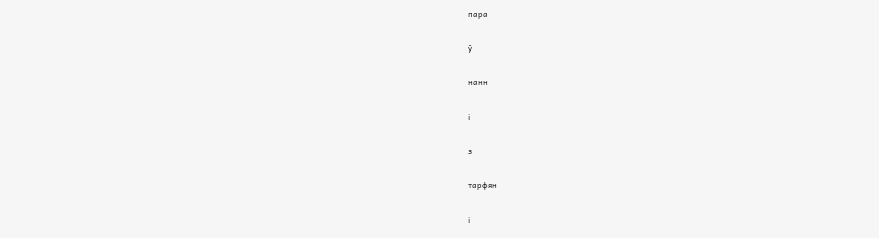пара

ў

нанн

і

з

тарфян

і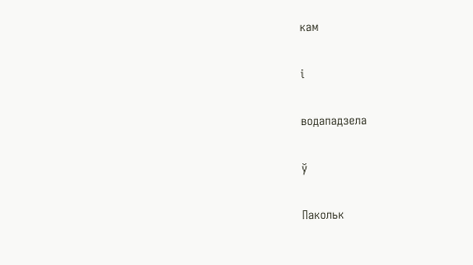кам

і

водападзела

ў

Пакольк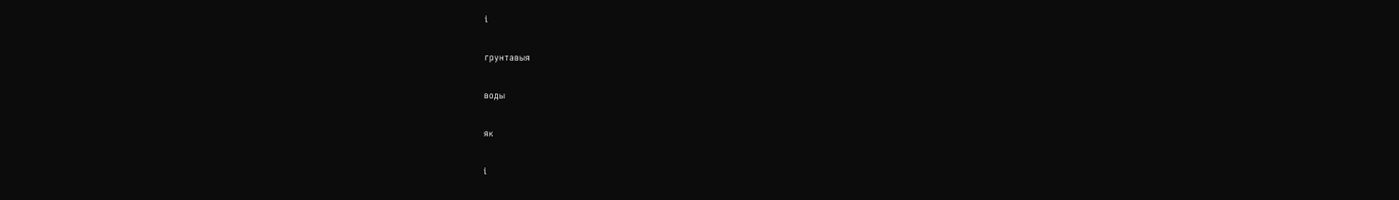і

грунтавыя

воды

як

і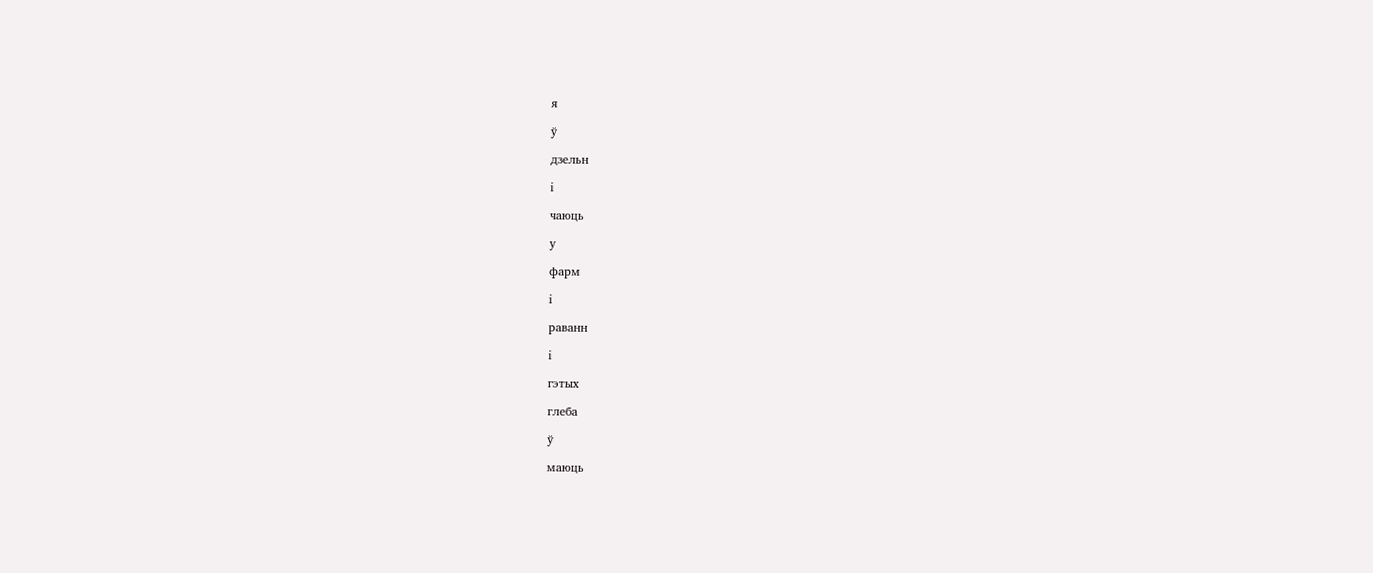я

ў

дзельн

і

чаюць

у

фарм

і

раванн

і

гэтых

глеба

ў

маюць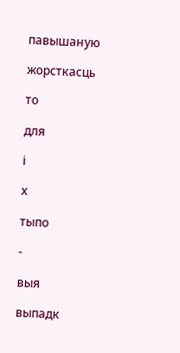павышаную

жорсткасць

то

для

і

х

тыпо

-

выя

выпадк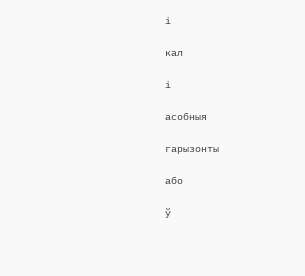і

кал

і

асобныя

гарызонты

або

ў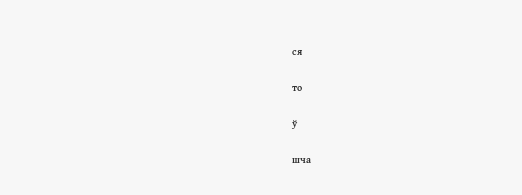ся

то

ў

шча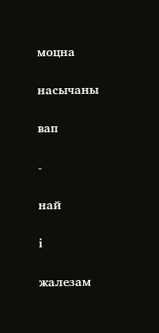моцна

насычаны

вап

-

най

і

жалезам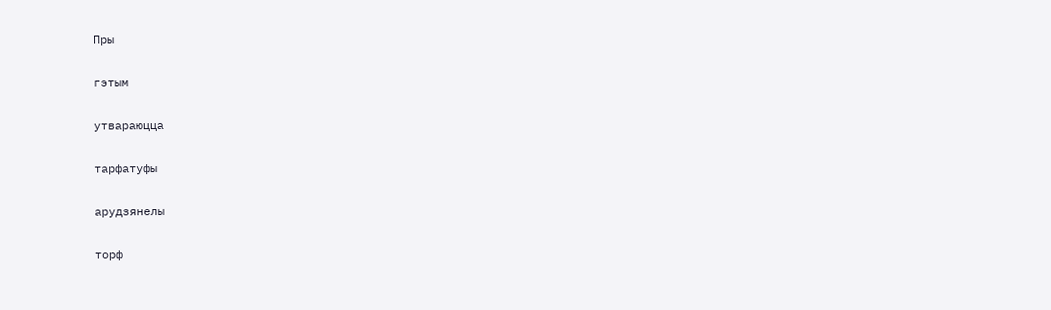Пры

гэтым

утвараюцца

тарфатуфы

арудзянелы

торф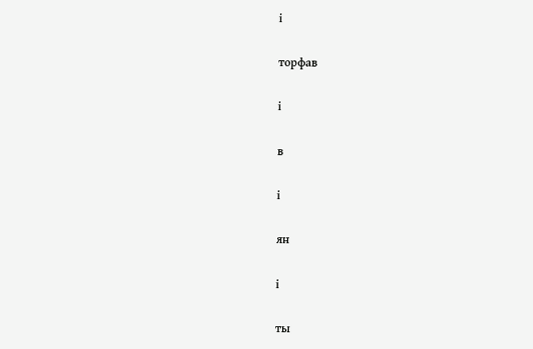і

торфав

і

в

і

ян

і

ты